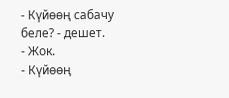- Күйөөң сабачу беле? - дешет.
- Жок.
- Күйөөң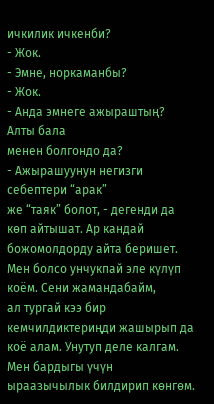ичкилик ичкенби?
- Жок.
- Эмне, норкаманбы?
- Жок.
- Анда эмнеге ажыраштың? Алты бала
менен болгондо да?
- Ажырашуунун негизги себептери “арак”
же “таяк” болот, - дегенди да көп айтышат. Ар кандай божомолдорду айта беришет. Мен болсо унчукпай эле күлүп коём. Сени жамандабайм,
ал тургай кээ бир кемчилдиктериңди жашырып да коё алам. Унутуп деле калгам.
Мен бардыгы үчүн ыраазычылык билдирип көнгөм.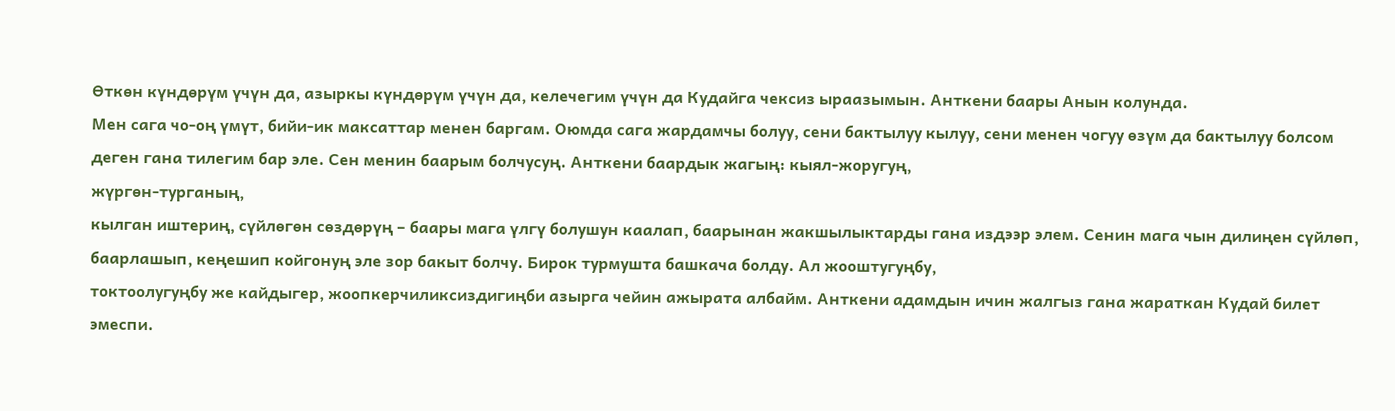Өткөн күндөрүм үчүн да, азыркы күндөрүм үчүн да, келечегим үчүн да Кудайга чексиз ыраазымын. Анткени баары Анын колунда.
Мен сага чо-оң үмүт, бийи-ик максаттар менен баргам. Оюмда сага жардамчы болуу, сени бактылуу кылуу, сени менен чогуу өзүм да бактылуу болсом деген гана тилегим бар эле. Сен менин баарым болчусуң. Анткени баардык жагың: кыял-жоругуң,
жүргөн-турганың,
кылган иштериң, сүйлөгөн сөздөрүң – баары мага үлгү болушун каалап, баарынан жакшылыктарды гана издээр элем. Сенин мага чын дилиңен сүйлөп, баарлашып, кеңешип койгонуң эле зор бакыт болчу. Бирок турмушта башкача болду. Ал жооштугуңбу,
токтоолугуңбу же кайдыгер, жоопкерчиликсиздигиңби азырга чейин ажырата албайм. Анткени адамдын ичин жалгыз гана жараткан Кудай билет эмеспи.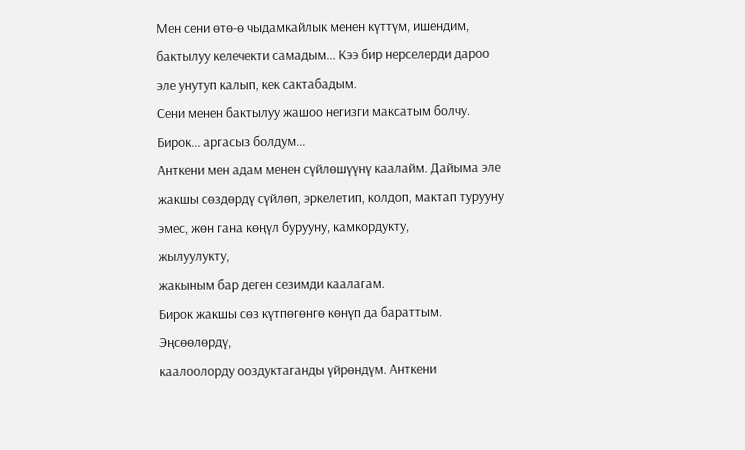Мен сени өтө-ө чыдамкайлык менен күттүм, ишендим, бактылуу келечекти самадым... Кээ бир нерселерди дароо эле унутуп калып, кек сактабадым.
Сени менен бактылуу жашоо негизги максатым болчу. Бирок... аргасыз болдум...
Анткени мен адам менен сүйлөшүүнү каалайм. Дайыма эле жакшы сөздөрдү сүйлөп, эркелетип, колдоп, мактап турууну эмес, жөн гана көңүл бурууну, камкордукту,
жылуулукту,
жакыным бар деген сезимди каалагам.
Бирок жакшы сөз күтпөгөнгө көнүп да бараттым. Эңсөөлөрдү,
каалоолорду ооздуктаганды үйрөндүм. Анткени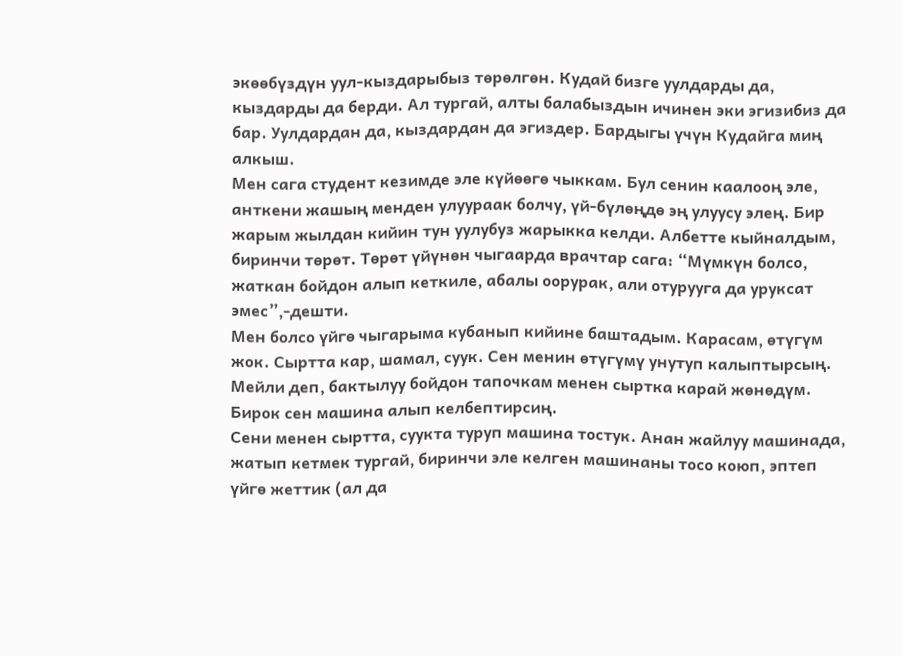экөөбүздүн уул-кыздарыбыз төрөлгөн. Кудай бизге уулдарды да, кыздарды да берди. Ал тургай, алты балабыздын ичинен эки эгизибиз да бар. Уулдардан да, кыздардан да эгиздер. Бардыгы үчүн Кудайга миң алкыш.
Мен сага студент кезимде эле күйөөгө чыккам. Бул сенин каалооң эле, анткени жашың менден улуураак болчу, үй-бүлөңдө эң улуусу элең. Бир жарым жылдан кийин тун уулубуз жарыкка келди. Албетте кыйналдым, биринчи төрөт. Төрөт үйүнөн чыгаарда врачтар сага: “Мүмкүн болсо, жаткан бойдон алып кеткиле, абалы оорурак, али отурууга да уруксат эмес”,-дешти.
Мен болсо үйгө чыгарыма кубанып кийине баштадым. Карасам, өтүгүм жок. Сыртта кар, шамал, суук. Сен менин өтүгүмү унутуп калыптырсың.
Мейли деп, бактылуу бойдон тапочкам менен сыртка карай жөнөдүм. Бирок сен машина алып келбептирсиң.
Сени менен сыртта, суукта туруп машина тостук. Анан жайлуу машинада, жатып кетмек тургай, биринчи эле келген машинаны тосо коюп, эптеп үйгө жеттик (ал да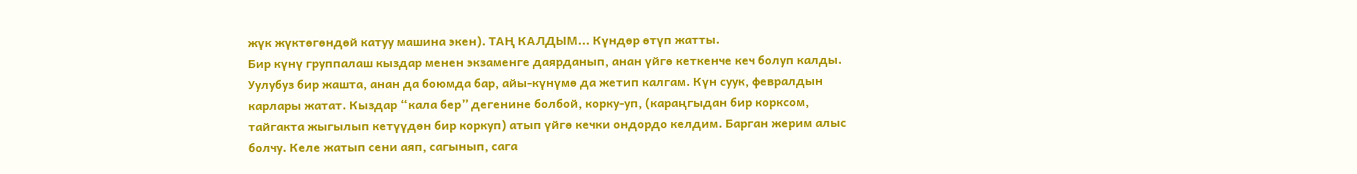жүк жүктөгөндөй катуу машина экен). ТАҢ КАЛДЫМ... Күндөр өтүп жатты.
Бир күнү группалаш кыздар менен экзаменге даярданып, анан үйгө кеткенче кеч болуп калды. Уулубуз бир жашта, анан да боюмда бар, айы-күнүмө да жетип калгам. Күн суук, февралдын карлары жатат. Кыздар “кала бер” дегенине болбой, корку-уп, (караңгыдан бир корксом, тайгакта жыгылып кетүүдөн бир коркуп) атып үйгө кечки ондордо келдим. Барган жерим алыс болчу. Келе жатып сени аяп, сагынып, сага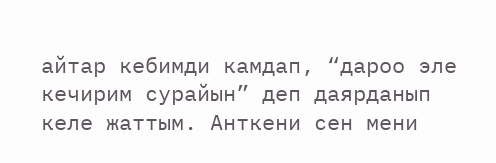айтар кебимди камдап, “дароо эле кечирим сурайын” деп даярданып келе жаттым. Анткени сен мени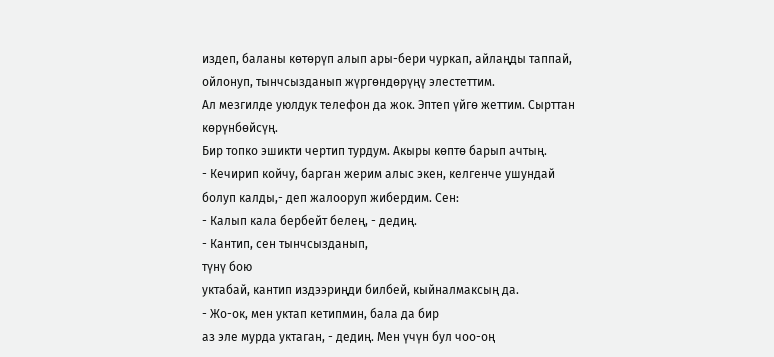издеп, баланы көтөрүп алып ары-бери чуркап, айлаңды таппай, ойлонуп, тынчсызданып жүргөндөрүңү элестеттим.
Ал мезгилде уюлдук телефон да жок. Эптеп үйгө жеттим. Сырттан көрүнбөйсүң.
Бир топко эшикти чертип турдум. Акыры көптө барып ачтың.
- Кечирип койчу, барган жерим алыс экен, келгенче ушундай болуп калды,- деп жалооруп жибердим. Сен:
- Калып кала бербейт белең, - дедиң.
- Кантип, сен тынчсызданып,
түнү бою
уктабай, кантип издээриңди билбей, кыйналмаксың да.
- Жо-ок, мен уктап кетипмин, бала да бир
аз эле мурда уктаган, - дедиң. Мен үчүн бул чоо-оң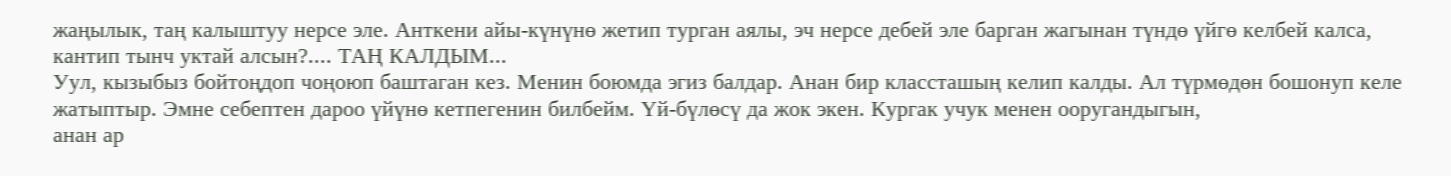жаңылык, таң калыштуу нерсе эле. Анткени айы-күнүнө жетип турган аялы, эч нерсе дебей эле барган жагынан түндө үйгө келбей калса, кантип тынч уктай алсын?.... ТАҢ КАЛДЫМ...
Уул, кызыбыз бойтоңдоп чоңоюп баштаган кез. Менин боюмда эгиз балдар. Анан бир классташың келип калды. Ал түрмөдөн бошонуп келе жатыптыр. Эмне себептен дароо үйүнө кетпегенин билбейм. Үй-бүлөсү да жок экен. Кургак учук менен ооругандыгын,
анан ар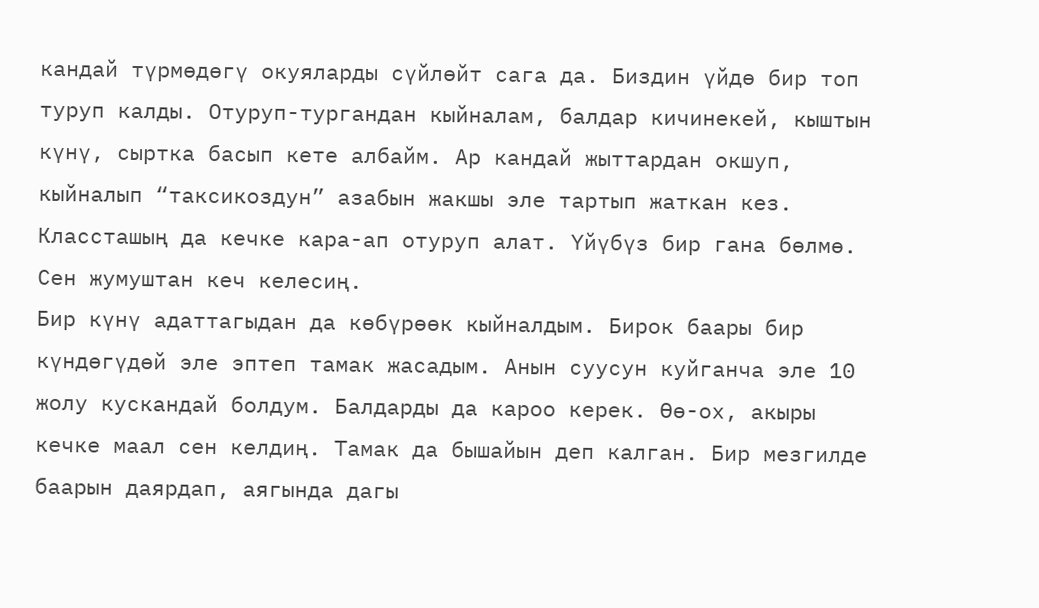кандай түрмөдөгү окуяларды сүйлөйт сага да. Биздин үйдө бир топ туруп калды. Отуруп-тургандан кыйналам, балдар кичинекей, кыштын күнү, сыртка басып кете албайм. Ар кандай жыттардан окшуп, кыйналып “таксикоздун” азабын жакшы эле тартып жаткан кез. Классташың да кечке кара-ап отуруп алат. Үйүбүз бир гана бөлмө. Сен жумуштан кеч келесиң.
Бир күнү адаттагыдан да көбүрөөк кыйналдым. Бирок баары бир күндөгүдөй эле эптеп тамак жасадым. Анын суусун куйганча эле 10 жолу кускандай болдум. Балдарды да кароо керек. Өө-ох, акыры кечке маал сен келдиң. Тамак да бышайын деп калган. Бир мезгилде баарын даярдап, аягында дагы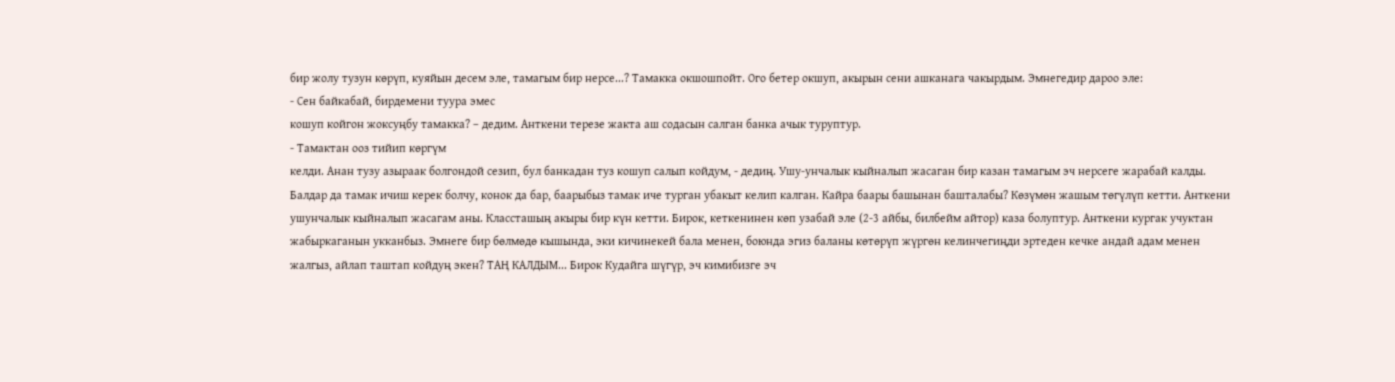бир жолу тузун көрүп, куяйын десем эле, тамагым бир нерсе...? Тамакка окшошпойт. Ого бетер окшуп, акырын сени ашканага чакырдым. Эмнегедир дароо эле:
- Сен байкабай, бирдемени туура эмес
кошуп койгон жоксуңбу тамакка? – дедим. Анткени терезе жакта аш содасын салган банка ачык туруптур.
- Тамактан ооз тийип көргүм
келди. Анан тузу азыраак болгондой сезип, бул банкадан туз кошуп салып койдум, - дедиң. Ушу-унчалык кыйналып жасаган бир казан тамагым эч нерсеге жарабай калды. Балдар да тамак ичиш керек болчу, конок да бар, баарыбыз тамак иче турган убакыт келип калган. Кайра баары башынан башталабы? Көзүмөн жашым төгүлүп кетти. Анткени ушунчалык кыйналып жасагам аны. Классташың акыры бир күн кетти. Бирок, кеткенинен көп узабай эле (2-3 айбы, билбейм айтор) каза болуптур. Анткени кургак учуктан жабыркаганын укканбыз. Эмнеге бир бөлмөдө кышында, эки кичинекей бала менен, боюнда эгиз баланы көтөрүп жүргөн келинчегиңди эртеден кечке андай адам менен жалгыз, айлап таштап койдуң экен? ТАҢ КАЛДЫМ... Бирок Кудайга шүгүр, эч кимибизге эч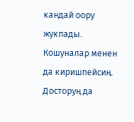кандай оору жукпады.
Кошуналар менен да киришпейсиң.
Досторуң да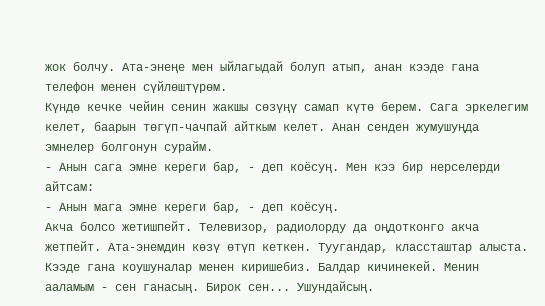жок болчу. Ата-энеңе мен ыйлагыдай болуп атып, анан кээде гана телефон менен сүйлөштүрөм.
Күндө кечке чейин сенин жакшы сөзүңү самап күтө берем. Сага эркелегим келет, баарын төгүп-чачпай айткым келет. Анан сенден жумушуңда эмнелер болгонун сурайм.
- Анын сага эмне кереги бар, - деп коёсуң. Мен кээ бир нерселерди айтсам:
- Анын мага эмне кереги бар, - деп коёсуң.
Акча болсо жетишпейт. Телевизор, радиолорду да оңдотконго акча жетпейт. Ата-энемдин көзү өтүп кеткен. Туугандар, классташтар алыста. Кээде гана коушуналар менен киришебиз. Балдар кичинекей. Менин ааламым - сен ганасың. Бирок сен... Ушундайсың.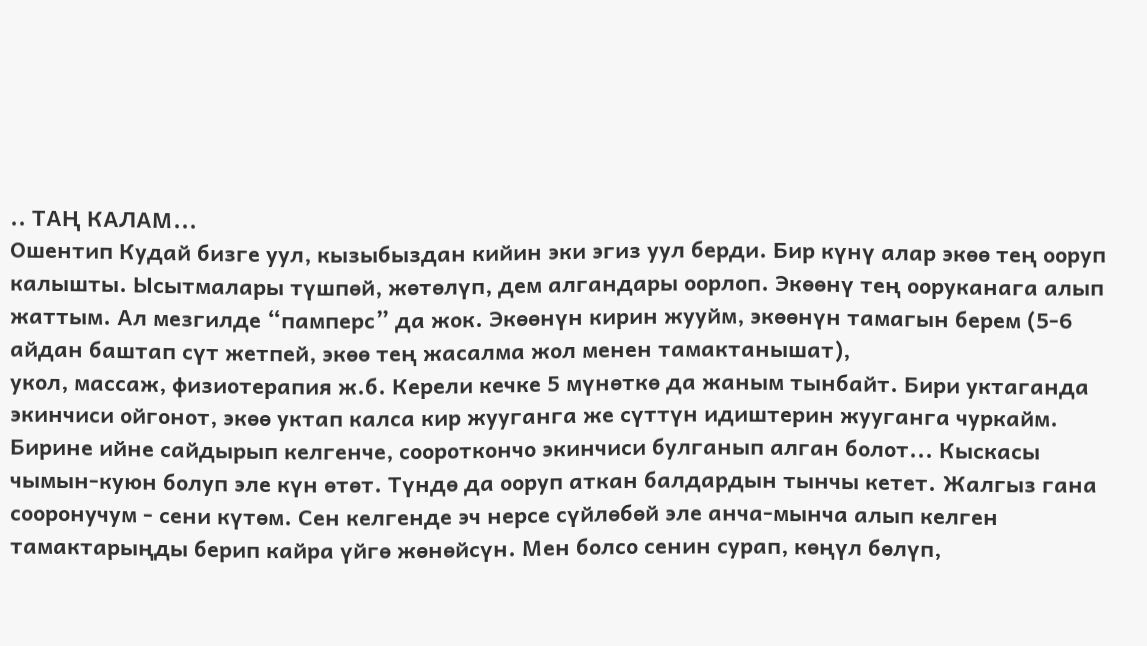.. ТАҢ КАЛАМ...
Ошентип Кудай бизге уул, кызыбыздан кийин эки эгиз уул берди. Бир күнү алар экөө тең ооруп калышты. Ысытмалары түшпөй, жөтөлүп, дем алгандары оорлоп. Экөөнү тең ооруканага алып жаттым. Ал мезгилде “памперс” да жок. Экөөнүн кирин жууйм, экөөнүн тамагын берем (5-6 айдан баштап сүт жетпей, экөө тең жасалма жол менен тамактанышат),
укол, массаж, физиотерапия ж.б. Керели кечке 5 мүнөткө да жаным тынбайт. Бири уктаганда экинчиси ойгонот, экөө уктап калса кир жууганга же сүттүн идиштерин жууганга чуркайм. Бирине ийне сайдырып келгенче, соороткончо экинчиси булганып алган болот... Кыскасы чымын-куюн болуп эле күн өтөт. Түндө да ооруп аткан балдардын тынчы кетет. Жалгыз гана сооронучум - сени күтөм. Сен келгенде эч нерсе сүйлөбөй эле анча-мынча алып келген тамактарыңды берип кайра үйгө жөнөйсүн. Мен болсо сенин сурап, көңүл бөлүп,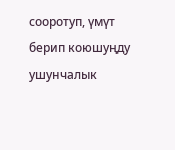сооротуп, үмүт берип коюшуңду ушунчалык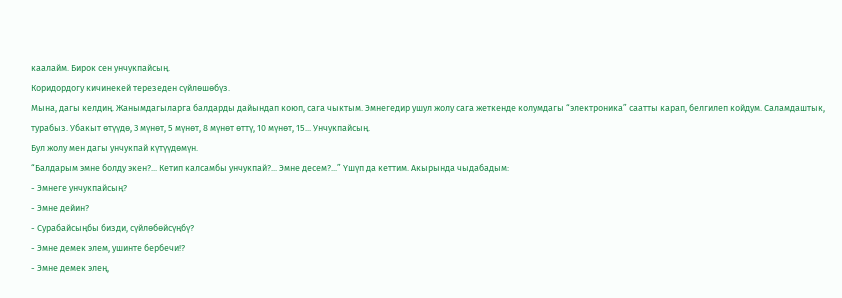каалайм. Бирок сен унчукпайсың.
Коридордогу кичинекей терезеден сүйлөшөбүз.
Мына, дагы келдиң. Жанымдагыларга балдарды дайындап коюп, сага чыктым. Эмнегедир ушул жолу сага жеткенде колумдагы “электроника” саатты карап, белгилеп койдум. Саламдаштык,
турабыз. Убакыт өтүүдө, 3 мүнөт, 5 мүнөт, 8 мүнөт өттү, 10 мүнөт, 15... Унчукпайсың.
Бул жолу мен дагы унчукпай күтүүдөмүн.
“Балдарым эмне болду экен?... Кетип калсамбы унчукпай?... Эмне десем?...” Үшүп да кеттим. Акырында чыдабадым:
- Эмнеге унчукпайсың?
- Эмне дейин?
- Сурабайсыңбы бизди, сүйлөбөйсүңбү?
- Эмне демек элем, ушинте бербечи!?
- Эмне демек элең,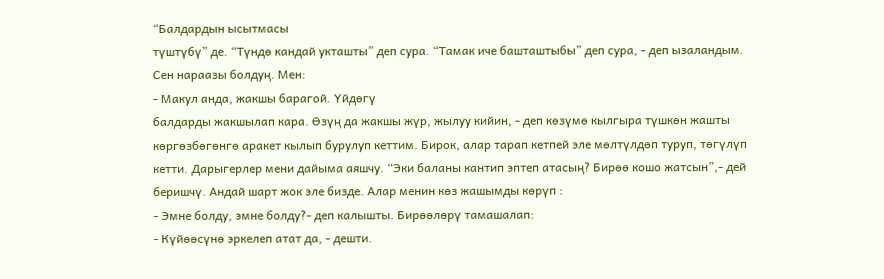“Балдардын ысытмасы
түштүбү” де. “Түндө кандай укташты” деп сура. “Тамак иче башташтыбы” деп сура, - деп ызаландым. Сен нараазы болдуң. Мен:
- Макул анда, жакшы барагой. Үйдөгү
балдарды жакшылап кара. Өзүң да жакшы жүр, жылуу кийин, - деп көзүмө кылгыра түшкөн жашты көргөзбөгөнгө аракет кылып бурулуп кеттим. Бирок, алар тарап кетпей эле мөлтүлдөп туруп, төгүлүп кетти. Дарыгерлер мени дайыма аяшчу. “Эки баланы кантип эптеп атасың? Бирөө кошо жатсын”,- дей беришчү. Андай шарт жок эле бизде. Алар менин көз жашымды көрүп :
- Эмне болду, эмне болду?- деп калышты. Бирөөлөрү тамашалап:
- Күйөөсүнө эркелеп атат да, - дешти.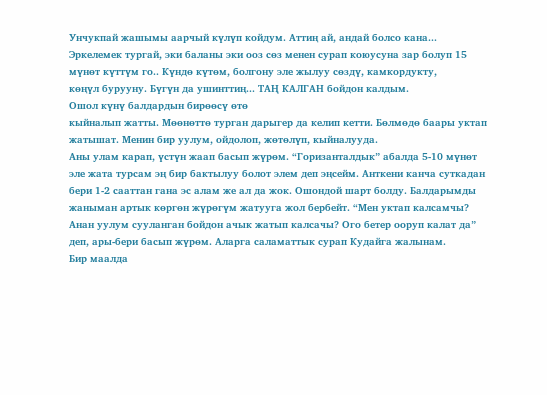Унчукпай жашымы аарчый күлүп койдум. Аттиң ай, андай болсо кана... Эркелемек тургай, эки баланы эки ооз сөз менен сурап коюусуна зар болуп 15 мүнөт күттүм го.. Күндө күтөм, болгону эле жылуу сөздү, камкордукту,
көңүл бурууну. Бүгүн да ушинттиң... ТАҢ КАЛГАН бойдон калдым.
Ошол күнү балдардын бирөөсү өтө
кыйналып жатты. Мөөнөттө турган дарыгер да келип кетти. Бөлмөдө баары уктап жатышат. Менин бир уулум, ойдолоп, жөтөлүп, кыйналууда.
Аны улам карап, үстүн жаап басып жүрөм. “Горизанталдык” абалда 5-10 мүнөт эле жата турсам эң бир бактылуу болот элем деп эңсейм. Анткени канча суткадан бери 1-2 сааттан гана эс алам же ал да жок. Ошондой шарт болду. Балдарымды жаныман артык көргөн жүрөгүм жатууга жол бербейт. “Мен уктап калсамчы? Анан уулум сууланган бойдон ачык жатып калсачы? Ого бетер ооруп калат да” деп, ары-бери басып жүрөм. Аларга саламаттык сурап Кудайга жалынам.
Бир маалда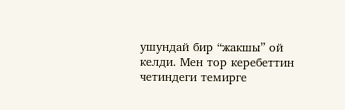ушундай бир “жакшы” ой келди. Мен тор керебеттин четиндеги темирге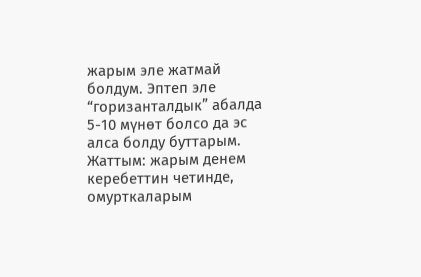жарым эле жатмай болдум. Эптеп эле “горизанталдык” абалда 5-10 мүнөт болсо да эс алса болду буттарым. Жаттым: жарым денем керебеттин четинде, омурткаларым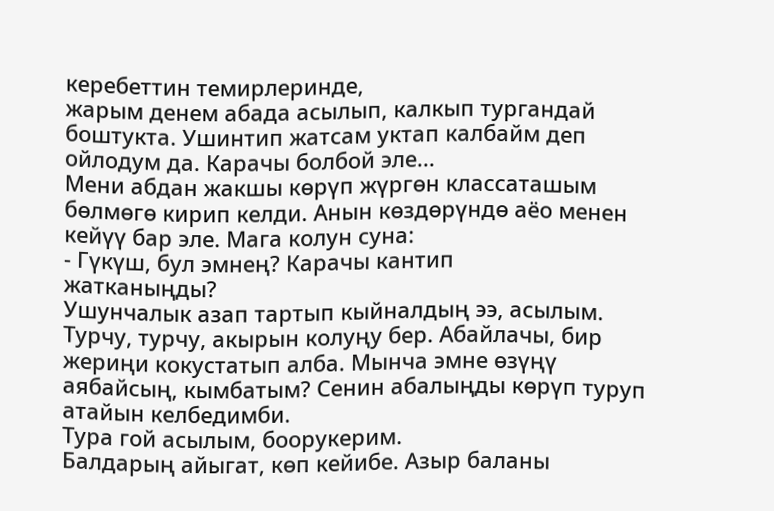керебеттин темирлеринде,
жарым денем абада асылып, калкып тургандай боштукта. Ушинтип жатсам уктап калбайм деп ойлодум да. Карачы болбой эле...
Мени абдан жакшы көрүп жүргөн классаташым бөлмөгө кирип келди. Анын көздөрүндө аёо менен кейүү бар эле. Мага колун суна:
- Гүкүш, бул эмнең? Карачы кантип
жатканыңды?
Ушунчалык азап тартып кыйналдың ээ, асылым. Турчу, турчу, акырын колуңу бер. Абайлачы, бир жериңи кокустатып алба. Мынча эмне өзүңү аябайсың, кымбатым? Сенин абалыңды көрүп туруп атайын келбедимби.
Тура гой асылым, боорукерим.
Балдарың айыгат, көп кейибе. Азыр баланы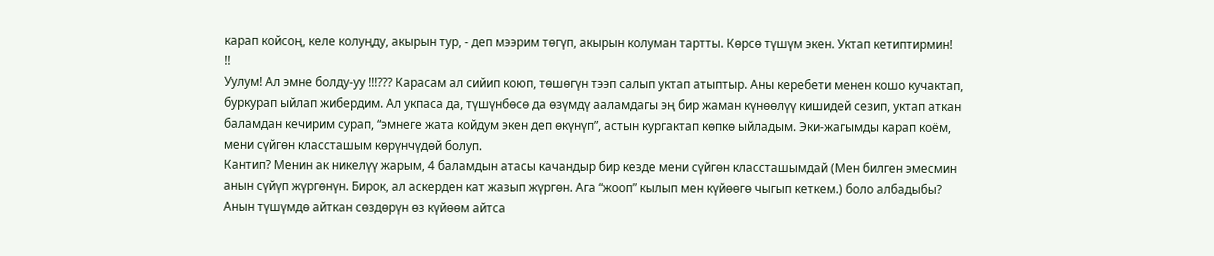карап койсоң, келе колуңду, акырын тур, - деп мээрим төгүп, акырын колуман тартты. Көрсө түшүм экен. Уктап кетиптирмин!
!!
Уулум! Ал эмне болду-уу !!!??? Карасам ал сийип коюп, төшөгүн тээп салып уктап атыптыр. Аны керебети менен кошо кучактап, буркурап ыйлап жибердим. Ал укпаса да, түшүнбөсө да өзүмдү ааламдагы эң бир жаман күнөөлүү кишидей сезип, уктап аткан баламдан кечирим сурап, “эмнеге жата койдум экен деп өкүнүп”, астын кургактап көпкө ыйладым. Эки-жагымды карап коём, мени сүйгөн классташым көрүнчүдөй болуп.
Кантип? Менин ак никелүү жарым, 4 баламдын атасы качандыр бир кезде мени сүйгөн классташымдай (Мен билген эмесмин анын сүйүп жүргөнүн. Бирок, ал аскерден кат жазып жүргөн. Ага “жооп” кылып мен күйөөгө чыгып кеткем.) боло албадыбы? Анын түшүмдө айткан сөздөрүн өз күйөөм айтса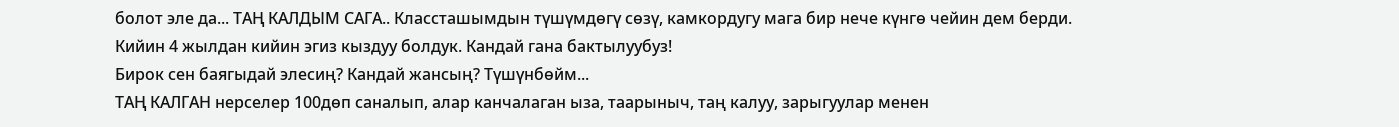болот эле да... ТАҢ КАЛДЫМ САГА.. Классташымдын түшүмдөгү сөзү, камкордугу мага бир нече күнгө чейин дем берди.
Кийин 4 жылдан кийин эгиз кыздуу болдук. Кандай гана бактылуубуз!
Бирок сен баягыдай элесиң? Кандай жансың? Түшүнбөйм...
ТАҢ КАЛГАН нерселер 100дөп саналып, алар канчалаган ыза, таарыныч, таң калуу, зарыгуулар менен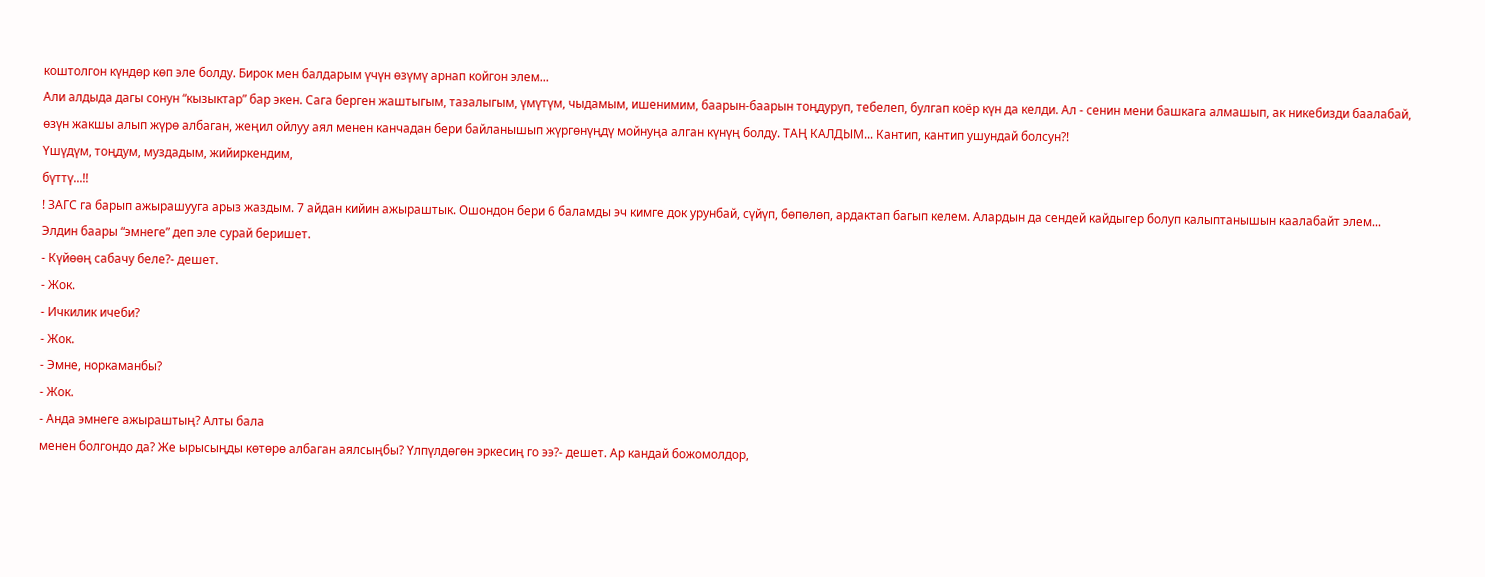коштолгон күндөр көп эле болду. Бирок мен балдарым үчүн өзүмү арнап койгон элем...
Али алдыда дагы сонун “кызыктар” бар экен. Сага берген жаштыгым, тазалыгым, үмүтүм, чыдамым, ишенимим, баарын-баарын тоңдуруп, тебелеп, булгап коёр күн да келди. Ал - сенин мени башкага алмашып, ак никебизди баалабай, өзүн жакшы алып жүрө албаган, жеңил ойлуу аял менен канчадан бери байланышып жүргөнүңдү мойнуңа алган күнүң болду. ТАҢ КАЛДЫМ... Кантип, кантип ушундай болсун?!
Үшүдүм, тоңдум, муздадым, жийиркендим,
бүттү...!!
! ЗАГС га барып ажырашууга арыз жаздым. 7 айдан кийин ажыраштык. Ошондон бери 6 баламды эч кимге док урунбай, сүйүп, бөпөлөп, ардактап багып келем. Алардын да сендей кайдыгер болуп калыптанышын каалабайт элем...
Элдин баары “эмнеге” деп эле сурай беришет.
- Күйөөң сабачу беле?- дешет.
- Жок.
- Ичкилик ичеби?
- Жок.
- Эмне, норкаманбы?
- Жок.
- Анда эмнеге ажыраштың? Алты бала
менен болгондо да? Же ырысыңды көтөрө албаган аялсыңбы? Үлпүлдөгөн эркесиң го ээ?- дешет. Ар кандай божомолдор,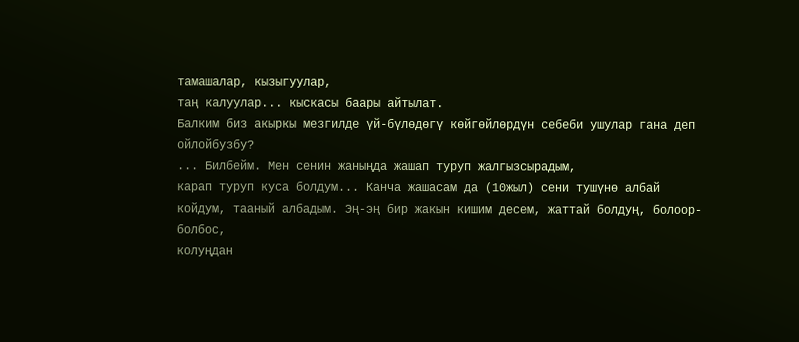тамашалар, кызыгуулар,
таң калуулар... кыскасы баары айтылат.
Балким биз акыркы мезгилде үй-бүлөдөгү көйгөйлөрдүн себеби ушулар гана деп ойлойбузбу?
... Билбейм. Мен сенин жаныңда жашап туруп жалгызсырадым,
карап туруп куса болдум... Канча жашасам да (10жыл) сени тушүнө албай койдум, тааный албадым. Эң-эң бир жакын кишим десем, жаттай болдуң, болоор-болбос,
колуңдан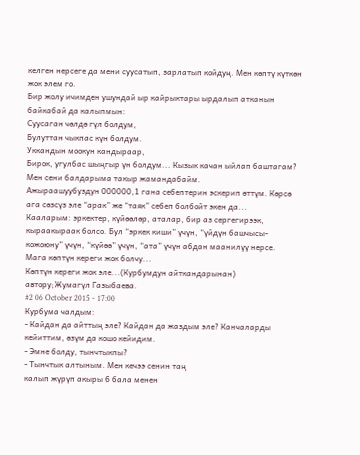келген нерсеге да мени суусатып, зарлатып койдуң. Мен көптү күткөн жок элем го.
Бир жолу ичимден ушундай ыр кайрыктары ырдалып атканын байкабай да калыпмын:
Суусаган чөлдө гүл болдум,
Булуттан чыкпас күн болдум.
Уккандын моокун кандыраар,
Бирок, угулбас шыңгыр үн болдум... Кызык качан ыйлап баштагам?
Мен сени балдарыма такыр жамандабайм.
Ажыраашуубуздун 000000,1 гана себептерин эскерип өттүм. Көрсө ага сөзсүз эле “арак” же “таяк” себеп болбойт экен да...
Кааларым: эркектер, күйөөлөр, аталар, бир аз сергегирээк,
кыраакыраак болсо. Бул “эркек киши” үчүн, “үйдүн башчысы-кожоюну” үчүн, “күйөө” үчүн, “ата” үчүн абдан маанилүү нерсе.
Мага көптүн кереги жок болчу...
Көптүн кереги жок эле...(Курбумдун айткандарынан) автору;Жумагүл Газыбаева.
#2 06 October 2015 - 17:00
Курбума чалдым:
- Кайдан да айттың эле? Кайдан да жаздым эле? Канчаларды кейиттим, өзүм да кошо кейидим.
- Эмне болду, тынчтыкпы?
- Тынчтык алтыным. Мен кечээ сенин таң
калып жүрүп акыры 6 бала менен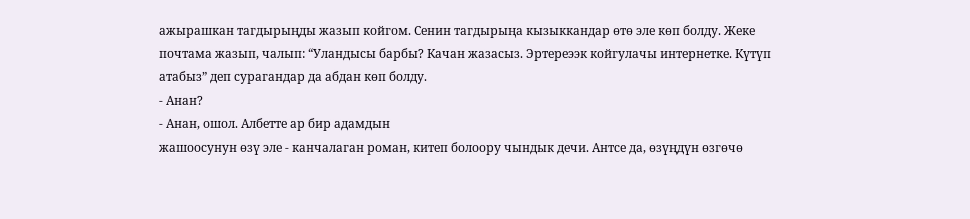ажырашкан тагдырыңды жазып койгом. Сенин тагдырыңа кызыккандар өтө эле көп болду. Жеке почтама жазып, чалып: “Уландысы барбы? Качан жазасыз. Эртереээк койгулачы интернетке. Күтүп атабыз” деп сурагандар да абдан көп болду.
- Анан?
- Анан, ошол. Албетте ар бир адамдын
жашоосунун өзү эле - канчалаган роман, китеп болоору чындык дечи. Антсе да, өзүңдүн өзгөчө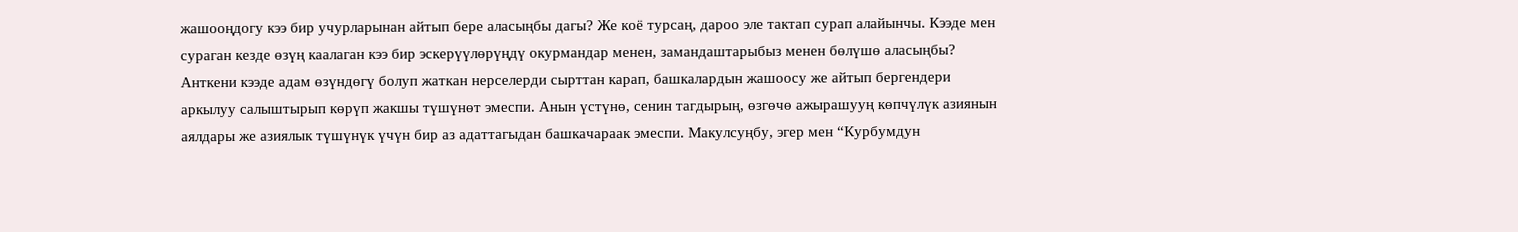жашооңдогу кээ бир учурларынан айтып бере аласыңбы дагы? Же коё турсаң, дароо эле тактап сурап алайынчы. Кээде мен сураган кезде өзүң каалаган кээ бир эскерүүлөрүңдү окурмандар менен, замандаштарыбыз менен бөлүшө аласыңбы? Анткени кээде адам өзүндөгү болуп жаткан нерселерди сырттан карап, башкалардын жашоосу же айтып бергендери аркылуу салыштырып көрүп жакшы түшүнөт эмеспи. Анын үстүнө, сенин тагдырың, өзгөчө ажырашууң көпчүлүк азиянын аялдары же азиялык түшүнүк үчүн бир аз адаттагыдан башкачараак эмеспи. Макулсуңбу, эгер мен “Курбумдун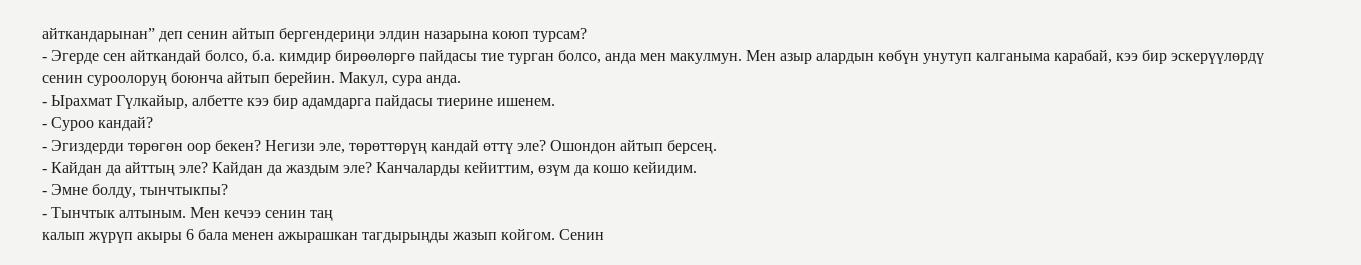айткандарынан” деп сенин айтып бергендериңи элдин назарына коюп турсам?
- Эгерде сен айткандай болсо, б.а. кимдир бирөөлөргө пайдасы тие турган болсо, анда мен макулмун. Мен азыр алардын көбүн унутуп калганыма карабай, кээ бир эскерүүлөрдү сенин суроолоруң боюнча айтып берейин. Макул, сура анда.
- Ырахмат Гүлкайыр, албетте кээ бир адамдарга пайдасы тиерине ишенем.
- Суроо кандай?
- Эгиздерди төрөгөн оор бекен? Негизи эле, төрөттөрүң кандай өттү эле? Ошондон айтып берсең.
- Кайдан да айттың эле? Кайдан да жаздым эле? Канчаларды кейиттим, өзүм да кошо кейидим.
- Эмне болду, тынчтыкпы?
- Тынчтык алтыным. Мен кечээ сенин таң
калып жүрүп акыры 6 бала менен ажырашкан тагдырыңды жазып койгом. Сенин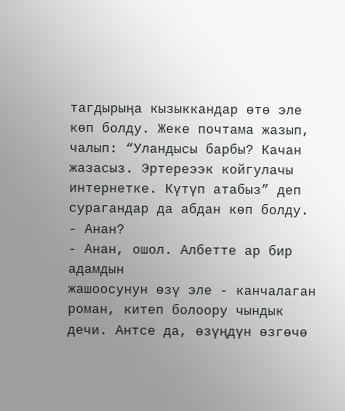тагдырыңа кызыккандар өтө эле көп болду. Жеке почтама жазып, чалып: “Уландысы барбы? Качан жазасыз. Эртереээк койгулачы интернетке. Күтүп атабыз” деп сурагандар да абдан көп болду.
- Анан?
- Анан, ошол. Албетте ар бир адамдын
жашоосунун өзү эле - канчалаган роман, китеп болоору чындык дечи. Антсе да, өзүңдүн өзгөчө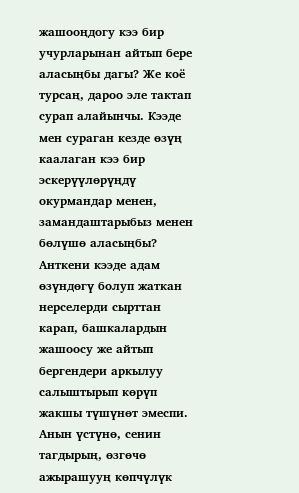жашооңдогу кээ бир учурларынан айтып бере аласыңбы дагы? Же коё турсаң, дароо эле тактап сурап алайынчы. Кээде мен сураган кезде өзүң каалаган кээ бир эскерүүлөрүңдү окурмандар менен, замандаштарыбыз менен бөлүшө аласыңбы? Анткени кээде адам өзүндөгү болуп жаткан нерселерди сырттан карап, башкалардын жашоосу же айтып бергендери аркылуу салыштырып көрүп жакшы түшүнөт эмеспи. Анын үстүнө, сенин тагдырың, өзгөчө ажырашууң көпчүлүк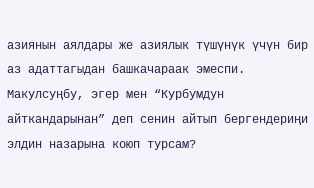азиянын аялдары же азиялык түшүнүк үчүн бир аз адаттагыдан башкачараак эмеспи. Макулсуңбу, эгер мен “Курбумдун айткандарынан” деп сенин айтып бергендериңи элдин назарына коюп турсам?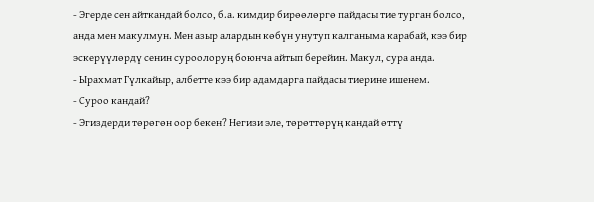- Эгерде сен айткандай болсо, б.а. кимдир бирөөлөргө пайдасы тие турган болсо, анда мен макулмун. Мен азыр алардын көбүн унутуп калганыма карабай, кээ бир эскерүүлөрдү сенин суроолоруң боюнча айтып берейин. Макул, сура анда.
- Ырахмат Гүлкайыр, албетте кээ бир адамдарга пайдасы тиерине ишенем.
- Суроо кандай?
- Эгиздерди төрөгөн оор бекен? Негизи эле, төрөттөрүң кандай өттү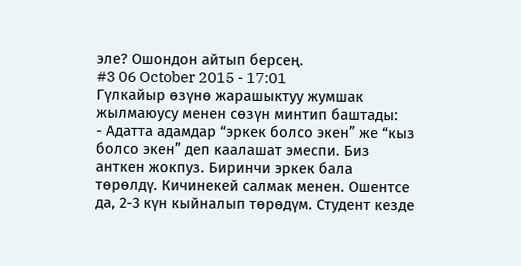эле? Ошондон айтып берсең.
#3 06 October 2015 - 17:01
Гүлкайыр өзүнө жарашыктуу жумшак жылмаюусу менен сөзүн минтип баштады:
- Адатта адамдар “эркек болсо экен” же “кыз
болсо экен” деп каалашат эмеспи. Биз анткен жокпуз. Биринчи эркек бала төрөлдү. Кичинекей салмак менен. Ошентсе да, 2-3 күн кыйналып төрөдүм. Студент кезде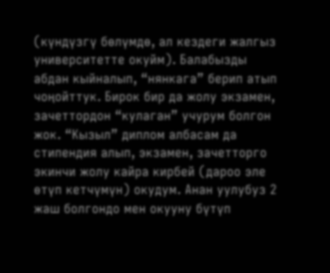(күндүзгү бөлүмдө, ал кездеги жалгыз университетте окуйм). Балабызды абдан кыйналып, “нянкага” берип атып чоңойттук. Бирок бир да жолу экзамен, зачеттордон “кулаган” учурум болгон жок. “Кызыл” диплом албасам да стипендия алып, экзамен, зачетторго экинчи жолу кайра кирбей (дароо эле өтүп кетчүмүн) окудум. Анан уулубуз 2 жаш болгондо мен окууну бүтүп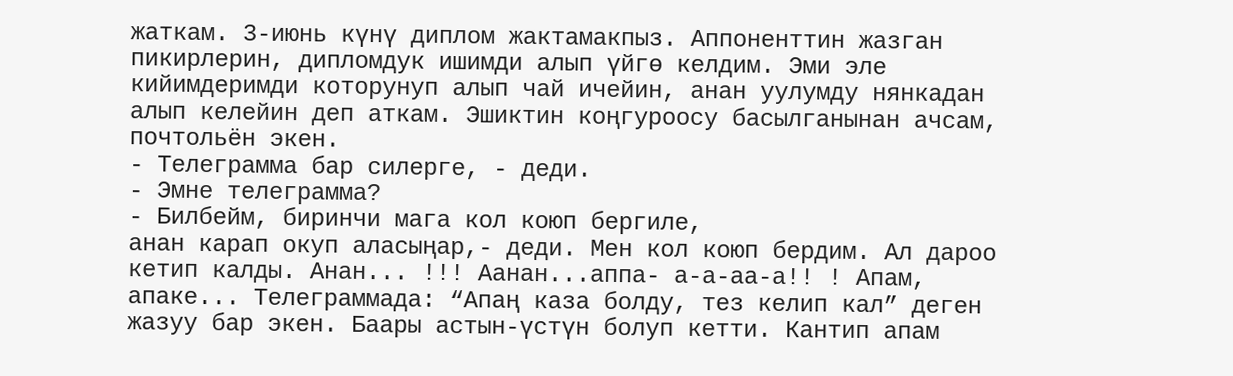жаткам. 3-июнь күнү диплом жактамакпыз. Аппоненттин жазган пикирлерин, дипломдук ишимди алып үйгө келдим. Эми эле кийимдеримди которунуп алып чай ичейин, анан уулумду нянкадан алып келейин деп аткам. Эшиктин коңгуроосу басылганынан ачсам, почтольён экен.
- Телеграмма бар силерге, - деди.
- Эмне телеграмма?
- Билбейм, биринчи мага кол коюп бергиле,
анан карап окуп аласыңар,- деди. Мен кол коюп бердим. Ал дароо кетип калды. Анан... !!! Аанан...аппа- а-а-аа-а!! ! Апам, апаке... Телеграммада: “Апаң каза болду, тез келип кал” деген жазуу бар экен. Баары астын-үстүн болуп кетти. Кантип апам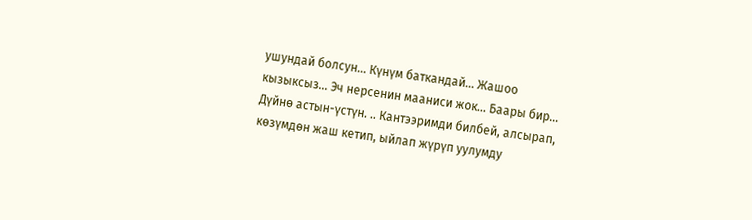ушундай болсун... Күнүм баткандай... Жашоо кызыксыз... Эч нерсенин мааниси жок... Баары бир... Дүйнө астын-үстүн. .. Кантээримди билбей, алсырап, көзүмдөн жаш кетип, ыйлап жүрүп уулумду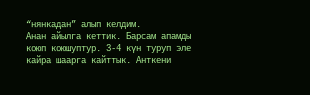“нянкадан” алып келдим.
Анан айылга кеттик. Барсам апамды коюп коюшуптур. 3-4 күн туруп эле кайра шаарга кайттык. Анткени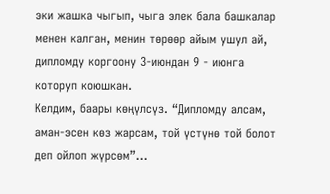эки жашка чыгып, чыга элек бала башкалар менен калган, менин төрөөр айым ушул ай, дипломду коргоону 3-июндан 9 - июнга которуп коюшкан.
Келдим, баары көңүлсүз. “Дипломду алсам, аман-эсен көз жарсам, той үстүнө той болот деп ойлоп жүрсөм”...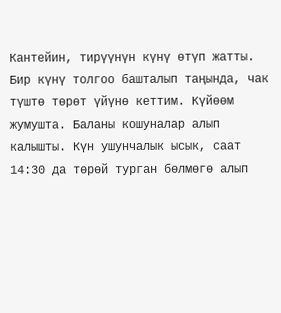Кантейин, тирүүнүн күнү өтүп жатты.
Бир күнү толгоо башталып таңында, чак түштө төрөт үйүнө кеттим. Күйөөм жумушта. Баланы кошуналар алып калышты. Күн ушунчалык ысык, саат 14:30 да төрөй турган бөлмөгө алып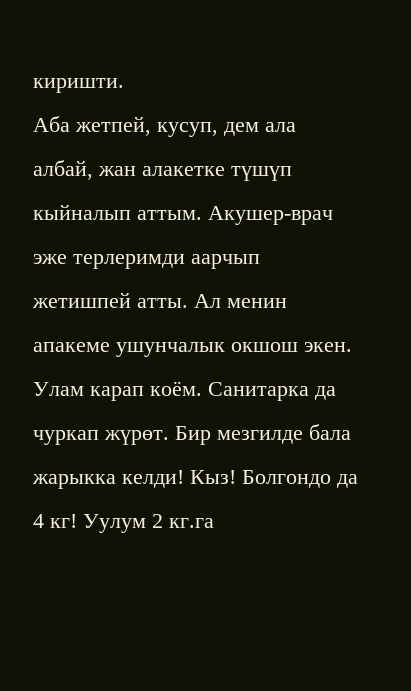киришти.
Аба жетпей, кусуп, дем ала албай, жан алакетке түшүп кыйналып аттым. Акушер-врач эже терлеримди аарчып жетишпей атты. Ал менин апакеме ушунчалык окшош экен. Улам карап коём. Санитарка да чуркап жүрөт. Бир мезгилде бала жарыкка келди! Кыз! Болгондо да 4 кг! Уулум 2 кг.га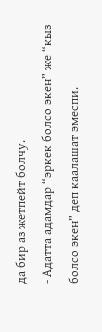да бир аз жетпейт болчу.
- Адатта адамдар “эркек болсо экен” же “кыз
болсо экен” деп каалашат эмеспи.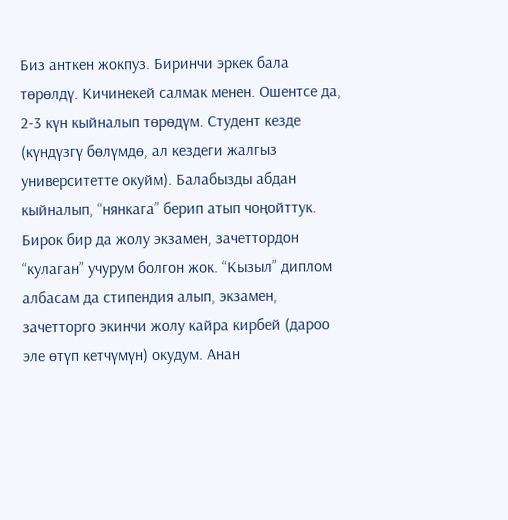Биз анткен жокпуз. Биринчи эркек бала төрөлдү. Кичинекей салмак менен. Ошентсе да, 2-3 күн кыйналып төрөдүм. Студент кезде (күндүзгү бөлүмдө, ал кездеги жалгыз университетте окуйм). Балабызды абдан кыйналып, “нянкага” берип атып чоңойттук. Бирок бир да жолу экзамен, зачеттордон “кулаган” учурум болгон жок. “Кызыл” диплом албасам да стипендия алып, экзамен, зачетторго экинчи жолу кайра кирбей (дароо эле өтүп кетчүмүн) окудум. Анан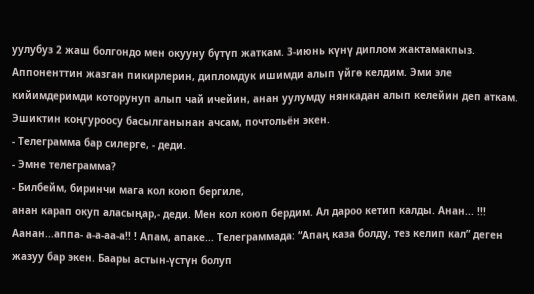уулубуз 2 жаш болгондо мен окууну бүтүп жаткам. 3-июнь күнү диплом жактамакпыз. Аппоненттин жазган пикирлерин, дипломдук ишимди алып үйгө келдим. Эми эле кийимдеримди которунуп алып чай ичейин, анан уулумду нянкадан алып келейин деп аткам. Эшиктин коңгуроосу басылганынан ачсам, почтольён экен.
- Телеграмма бар силерге, - деди.
- Эмне телеграмма?
- Билбейм, биринчи мага кол коюп бергиле,
анан карап окуп аласыңар,- деди. Мен кол коюп бердим. Ал дароо кетип калды. Анан... !!! Аанан...аппа- а-а-аа-а!! ! Апам, апаке... Телеграммада: “Апаң каза болду, тез келип кал” деген жазуу бар экен. Баары астын-үстүн болуп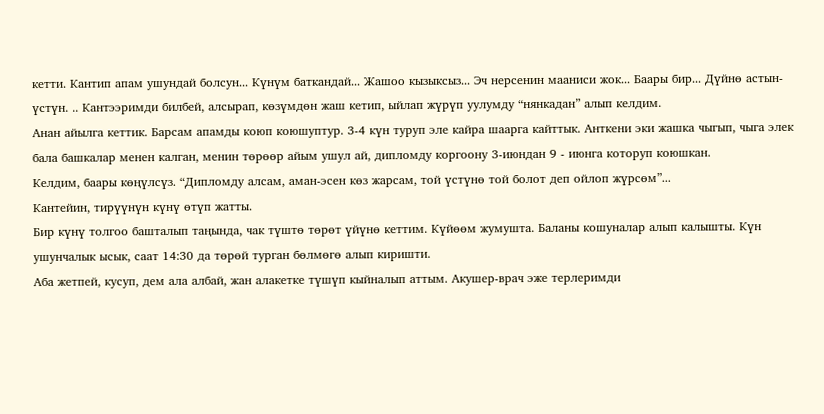кетти. Кантип апам ушундай болсун... Күнүм баткандай... Жашоо кызыксыз... Эч нерсенин мааниси жок... Баары бир... Дүйнө астын-үстүн. .. Кантээримди билбей, алсырап, көзүмдөн жаш кетип, ыйлап жүрүп уулумду “нянкадан” алып келдим.
Анан айылга кеттик. Барсам апамды коюп коюшуптур. 3-4 күн туруп эле кайра шаарга кайттык. Анткени эки жашка чыгып, чыга элек бала башкалар менен калган, менин төрөөр айым ушул ай, дипломду коргоону 3-июндан 9 - июнга которуп коюшкан.
Келдим, баары көңүлсүз. “Дипломду алсам, аман-эсен көз жарсам, той үстүнө той болот деп ойлоп жүрсөм”...
Кантейин, тирүүнүн күнү өтүп жатты.
Бир күнү толгоо башталып таңында, чак түштө төрөт үйүнө кеттим. Күйөөм жумушта. Баланы кошуналар алып калышты. Күн ушунчалык ысык, саат 14:30 да төрөй турган бөлмөгө алып киришти.
Аба жетпей, кусуп, дем ала албай, жан алакетке түшүп кыйналып аттым. Акушер-врач эже терлеримди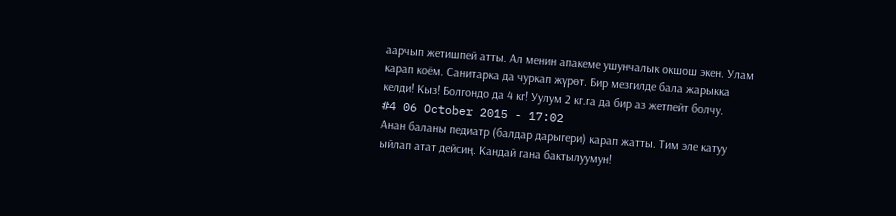аарчып жетишпей атты. Ал менин апакеме ушунчалык окшош экен. Улам карап коём. Санитарка да чуркап жүрөт. Бир мезгилде бала жарыкка келди! Кыз! Болгондо да 4 кг! Уулум 2 кг.га да бир аз жетпейт болчу.
#4 06 October 2015 - 17:02
Анан баланы педиатр (балдар дарыгери) карап жатты. Тим эле катуу ыйлап атат дейсиң. Кандай гана бактылуумун!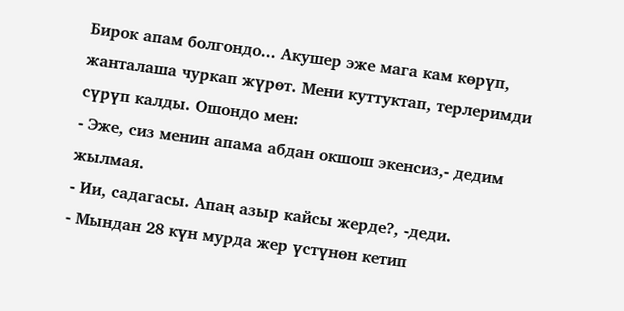Бирок апам болгондо... Акушер эже мага кам көрүп, жанталаша чуркап жүрөт. Мени куттуктап, терлеримди сүрүп калды. Ошондо мен:
- Эже, сиз менин апама абдан окшош экенсиз,- дедим жылмая.
- Ии, садагасы. Апаң азыр кайсы жерде?, -деди.
- Мындан 28 күн мурда жер үстүнөн кетип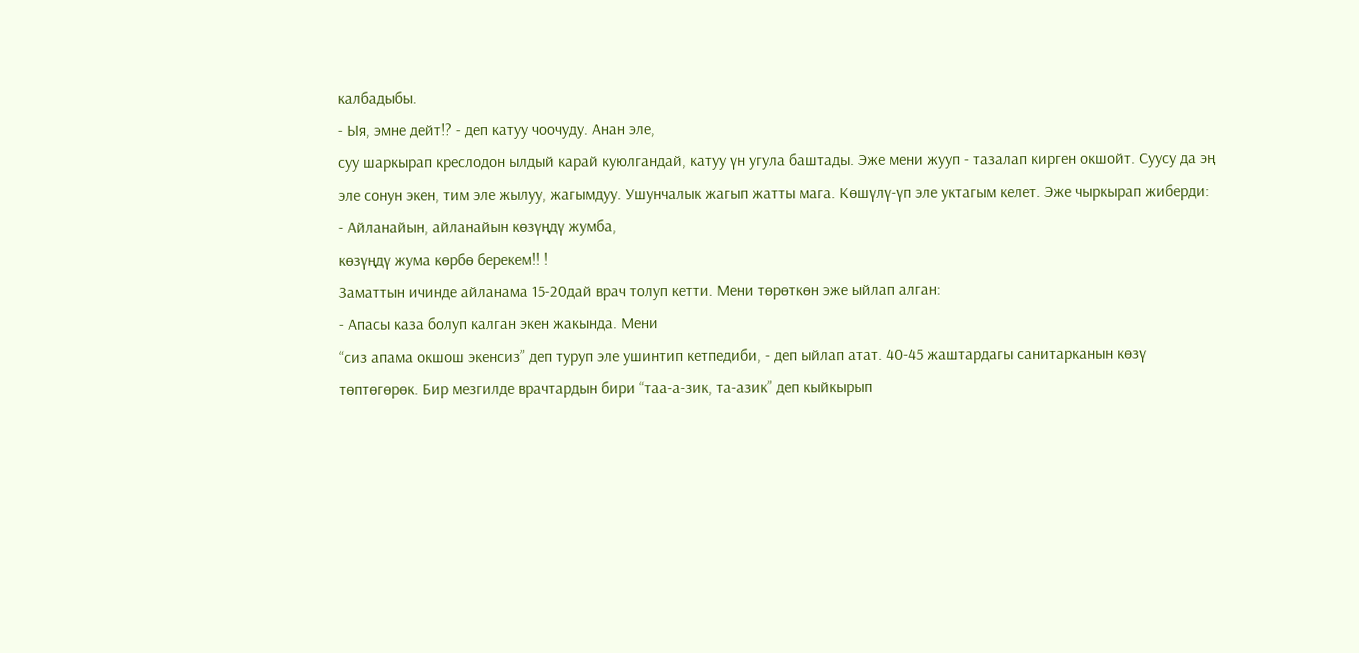калбадыбы.
- Ыя, эмне дейт!? - деп катуу чоочуду. Анан эле,
суу шаркырап креслодон ылдый карай куюлгандай, катуу үн угула баштады. Эже мени жууп - тазалап кирген окшойт. Суусу да эң эле сонун экен, тим эле жылуу, жагымдуу. Ушунчалык жагып жатты мага. Көшүлү-үп эле уктагым келет. Эже чыркырап жиберди:
- Айланайын, айланайын көзүңдү жумба,
көзүңдү жума көрбө берекем!! !
Заматтын ичинде айланама 15-20дай врач толуп кетти. Мени төрөткөн эже ыйлап алган:
- Апасы каза болуп калган экен жакында. Мени
“сиз апама окшош экенсиз” деп туруп эле ушинтип кетпедиби, - деп ыйлап атат. 40-45 жаштардагы санитарканын көзү төптөгөрөк. Бир мезгилде врачтардын бири “таа-а-зик, та-азик” деп кыйкырып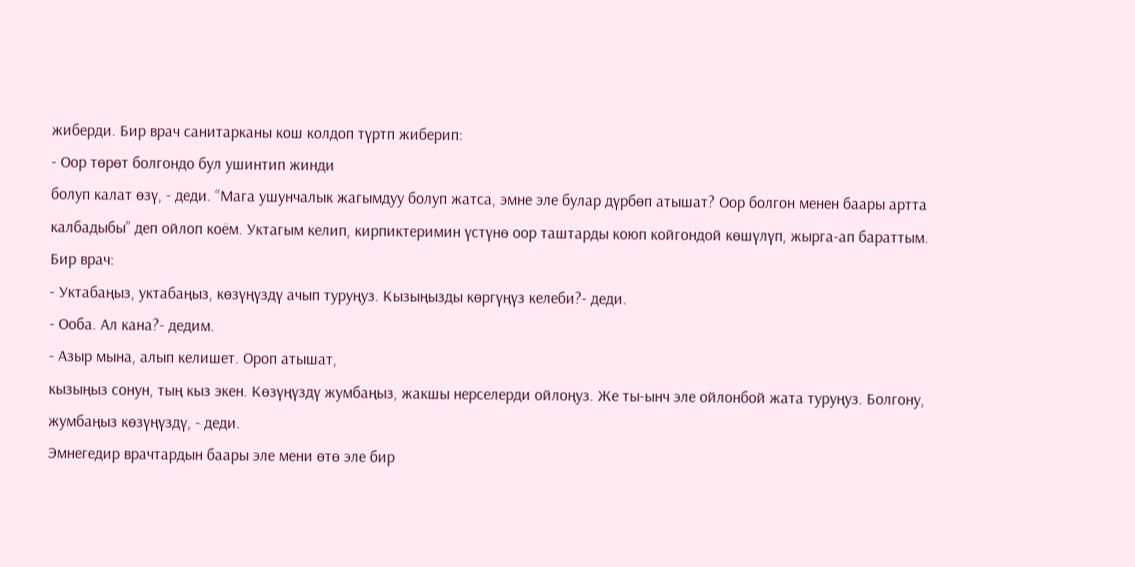жиберди. Бир врач санитарканы кош колдоп түртп жиберип:
- Оор төрөт болгондо бул ушинтип жинди
болуп калат өзү, - деди. “Мага ушунчалык жагымдуу болуп жатса, эмне эле булар дүрбөп атышат? Оор болгон менен баары артта калбадыбы” деп ойлоп коём. Уктагым келип, кирпиктеримин үстүнө оор таштарды коюп койгондой көшүлүп, жырга-ап бараттым.
Бир врач:
- Уктабаңыз, уктабаңыз, көзүңүздү ачып туруңуз. Кызыңызды көргүңүз келеби?- деди.
- Ооба. Ал кана?- дедим.
- Азыр мына, алып келишет. Ороп атышат,
кызыңыз сонун, тың кыз экен. Көзүңүздү жумбаңыз, жакшы нерселерди ойлоңуз. Же ты-ынч эле ойлонбой жата туруңуз. Болгону, жумбаңыз көзүңүздү, - деди.
Эмнегедир врачтардын баары эле мени өтө эле бир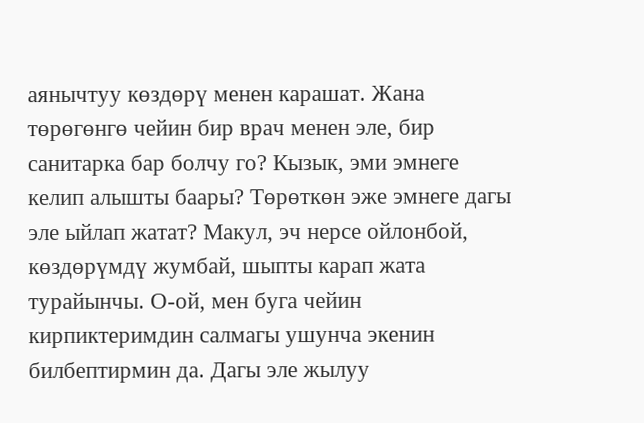аянычтуу көздөрү менен карашат. Жана төрөгөнгө чейин бир врач менен эле, бир санитарка бар болчу го? Кызык, эми эмнеге келип алышты баары? Төрөткөн эже эмнеге дагы эле ыйлап жатат? Макул, эч нерсе ойлонбой, көздөрүмдү жумбай, шыпты карап жата турайынчы. О-ой, мен буга чейин кирпиктеримдин салмагы ушунча экенин билбептирмин да. Дагы эле жылуу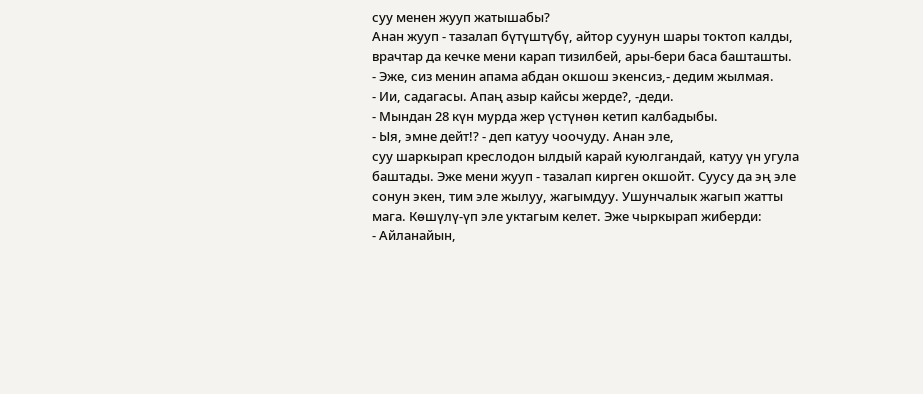суу менен жууп жатышабы?
Анан жууп - тазалап бүтүштүбү, айтор суунун шары токтоп калды, врачтар да кечке мени карап тизилбей, ары-бери баса башташты.
- Эже, сиз менин апама абдан окшош экенсиз,- дедим жылмая.
- Ии, садагасы. Апаң азыр кайсы жерде?, -деди.
- Мындан 28 күн мурда жер үстүнөн кетип калбадыбы.
- Ыя, эмне дейт!? - деп катуу чоочуду. Анан эле,
суу шаркырап креслодон ылдый карай куюлгандай, катуу үн угула баштады. Эже мени жууп - тазалап кирген окшойт. Суусу да эң эле сонун экен, тим эле жылуу, жагымдуу. Ушунчалык жагып жатты мага. Көшүлү-үп эле уктагым келет. Эже чыркырап жиберди:
- Айланайын,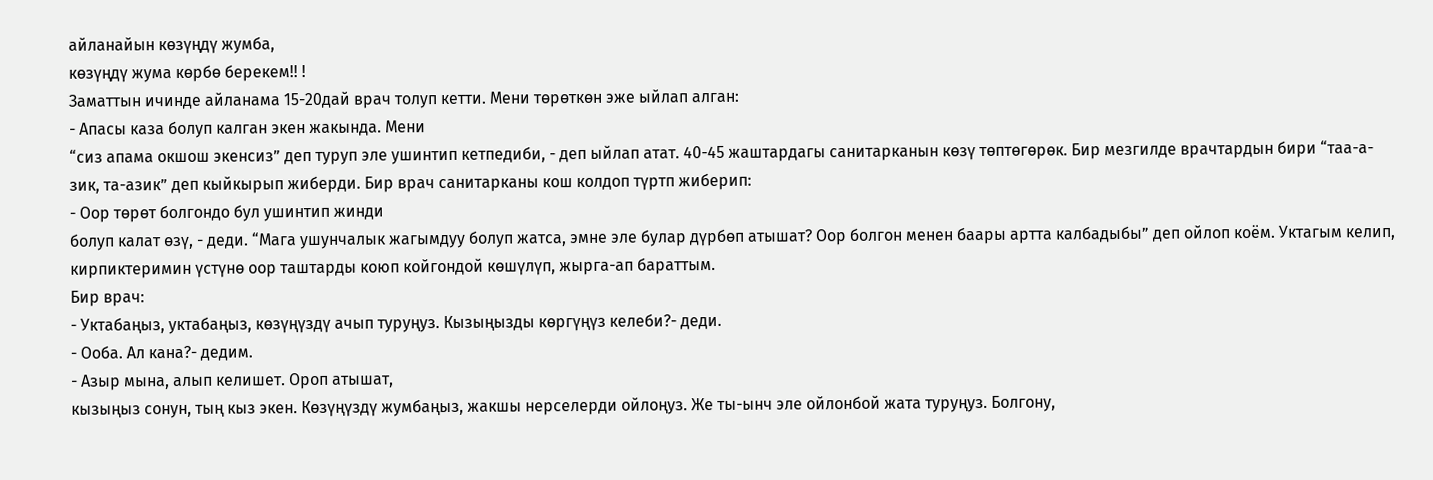айланайын көзүңдү жумба,
көзүңдү жума көрбө берекем!! !
Заматтын ичинде айланама 15-20дай врач толуп кетти. Мени төрөткөн эже ыйлап алган:
- Апасы каза болуп калган экен жакында. Мени
“сиз апама окшош экенсиз” деп туруп эле ушинтип кетпедиби, - деп ыйлап атат. 40-45 жаштардагы санитарканын көзү төптөгөрөк. Бир мезгилде врачтардын бири “таа-а-зик, та-азик” деп кыйкырып жиберди. Бир врач санитарканы кош колдоп түртп жиберип:
- Оор төрөт болгондо бул ушинтип жинди
болуп калат өзү, - деди. “Мага ушунчалык жагымдуу болуп жатса, эмне эле булар дүрбөп атышат? Оор болгон менен баары артта калбадыбы” деп ойлоп коём. Уктагым келип, кирпиктеримин үстүнө оор таштарды коюп койгондой көшүлүп, жырга-ап бараттым.
Бир врач:
- Уктабаңыз, уктабаңыз, көзүңүздү ачып туруңуз. Кызыңызды көргүңүз келеби?- деди.
- Ооба. Ал кана?- дедим.
- Азыр мына, алып келишет. Ороп атышат,
кызыңыз сонун, тың кыз экен. Көзүңүздү жумбаңыз, жакшы нерселерди ойлоңуз. Же ты-ынч эле ойлонбой жата туруңуз. Болгону,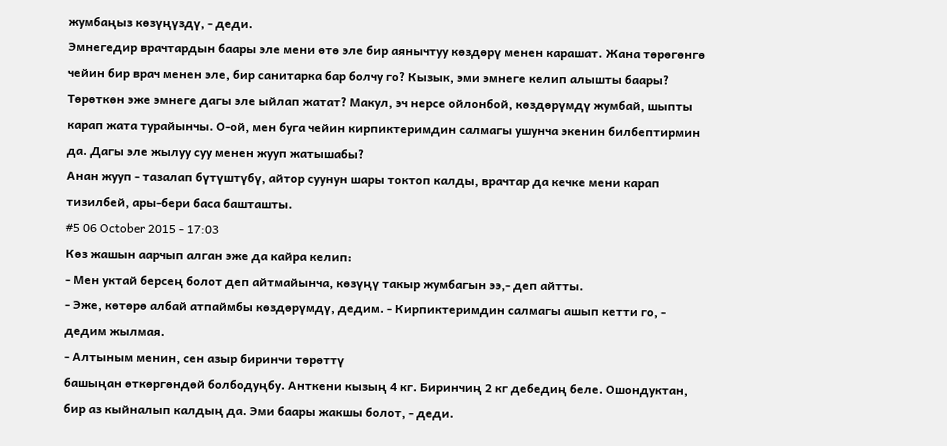жумбаңыз көзүңүздү, - деди.
Эмнегедир врачтардын баары эле мени өтө эле бир аянычтуу көздөрү менен карашат. Жана төрөгөнгө чейин бир врач менен эле, бир санитарка бар болчу го? Кызык, эми эмнеге келип алышты баары? Төрөткөн эже эмнеге дагы эле ыйлап жатат? Макул, эч нерсе ойлонбой, көздөрүмдү жумбай, шыпты карап жата турайынчы. О-ой, мен буга чейин кирпиктеримдин салмагы ушунча экенин билбептирмин да. Дагы эле жылуу суу менен жууп жатышабы?
Анан жууп - тазалап бүтүштүбү, айтор суунун шары токтоп калды, врачтар да кечке мени карап тизилбей, ары-бери баса башташты.
#5 06 October 2015 - 17:03
Көз жашын аарчып алган эже да кайра келип:
- Мен уктай берсең болот деп айтмайынча, көзүңү такыр жумбагын ээ,- деп айтты.
- Эже, көтөрө албай атпаймбы көздөрүмдү, дедим. - Кирпиктеримдин салмагы ашып кетти го, - дедим жылмая.
- Алтыным менин, сен азыр биринчи төрөттү
башыңан өткөргөндөй болбодуңбу. Анткени кызың 4 кг. Биринчиң 2 кг дебедиң беле. Ошондуктан, бир аз кыйналып калдың да. Эми баары жакшы болот, - деди.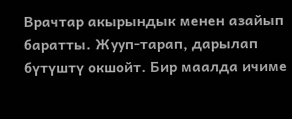Врачтар акырындык менен азайып баратты. Жууп-тарап, дарылап бүтүштү окшойт. Бир маалда ичиме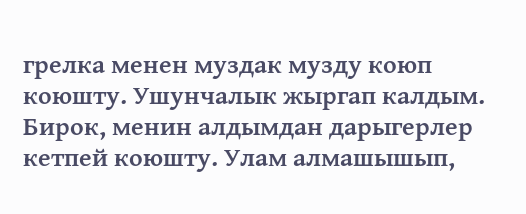грелка менен муздак музду коюп коюшту. Ушунчалык жыргап калдым. Бирок, менин алдымдан дарыгерлер кетпей коюшту. Улам алмашышып,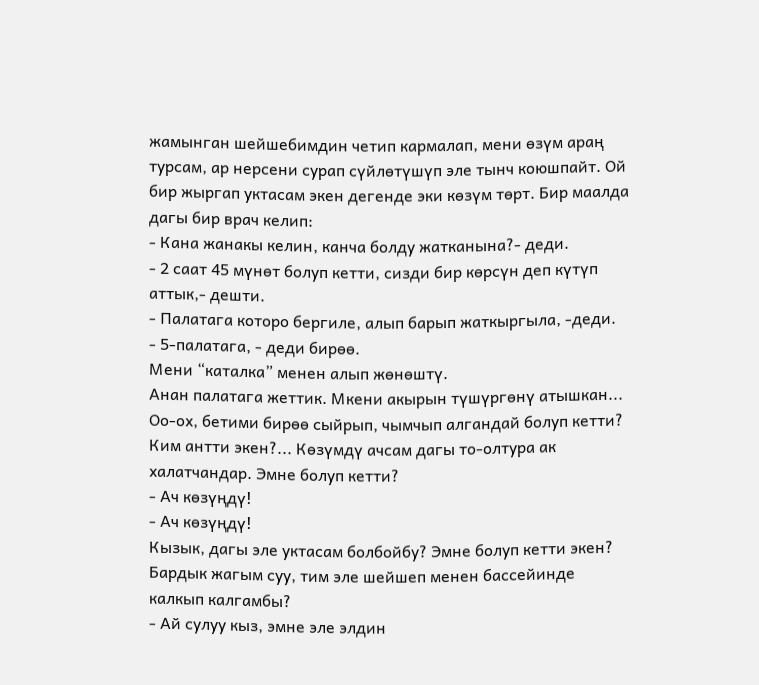жамынган шейшебимдин четип кармалап, мени өзүм араң турсам, ар нерсени сурап сүйлөтүшүп эле тынч коюшпайт. Ой бир жыргап уктасам экен дегенде эки көзүм төрт. Бир маалда дагы бир врач келип:
- Кана жанакы келин, канча болду жатканына?- деди.
- 2 саат 45 мүнөт болуп кетти, сизди бир көрсүн деп күтүп аттык,- дешти.
- Палатага которо бергиле, алып барып жаткыргыла, -деди.
- 5-палатага, - деди бирөө.
Мени “каталка” менен алып жөнөштү.
Анан палатага жеттик. Мкени акырын түшүргөнү атышкан... Оо-ох, бетими бирөө сыйрып, чымчып алгандай болуп кетти? Ким антти экен?... Көзүмдү ачсам дагы то-олтура ак халатчандар. Эмне болуп кетти?
- Ач көзүңдү!
- Ач көзүңдү!
Кызык, дагы эле уктасам болбойбу? Эмне болуп кетти экен? Бардык жагым суу, тим эле шейшеп менен бассейинде калкып калгамбы?
- Ай сулуу кыз, эмне эле элдин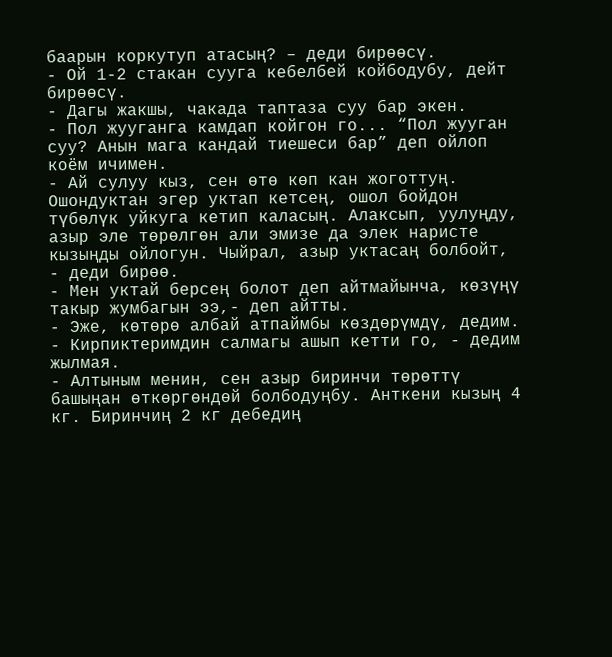баарын коркутуп атасың? – деди бирөөсү.
- Ой 1-2 стакан сууга кебелбей койбодубу, дейт бирөөсү.
- Дагы жакшы, чакада таптаза суу бар экен.
- Пол жууганга камдап койгон го... “Пол жууган суу? Анын мага кандай тиешеси бар” деп ойлоп коём ичимен.
- Ай сулуу кыз, сен өтө көп кан жоготтуң.
Ошондуктан эгер уктап кетсең, ошол бойдон түбөлүк уйкуга кетип каласың. Алаксып, уулуңду, азыр эле төрөлгөн али эмизе да элек наристе кызыңды ойлогун. Чыйрал, азыр уктасаң болбойт, - деди бирөө.
- Мен уктай берсең болот деп айтмайынча, көзүңү такыр жумбагын ээ,- деп айтты.
- Эже, көтөрө албай атпаймбы көздөрүмдү, дедим. - Кирпиктеримдин салмагы ашып кетти го, - дедим жылмая.
- Алтыным менин, сен азыр биринчи төрөттү
башыңан өткөргөндөй болбодуңбу. Анткени кызың 4 кг. Биринчиң 2 кг дебедиң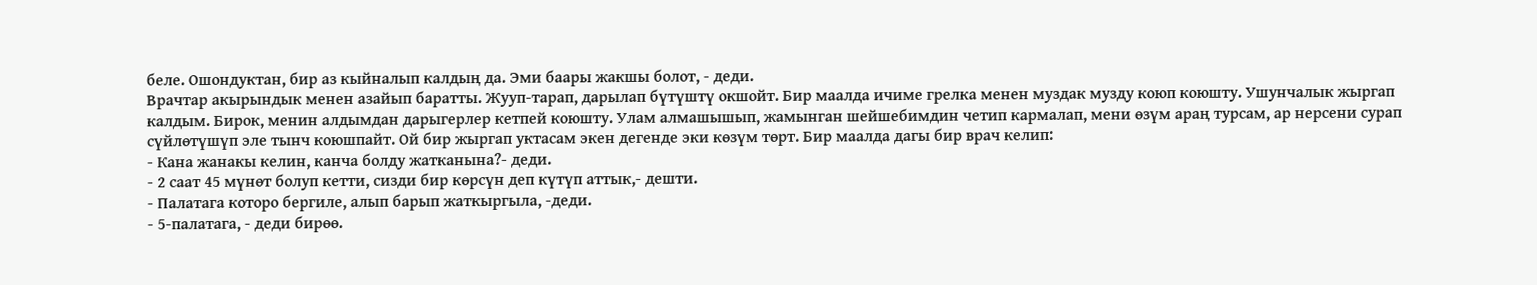беле. Ошондуктан, бир аз кыйналып калдың да. Эми баары жакшы болот, - деди.
Врачтар акырындык менен азайып баратты. Жууп-тарап, дарылап бүтүштү окшойт. Бир маалда ичиме грелка менен муздак музду коюп коюшту. Ушунчалык жыргап калдым. Бирок, менин алдымдан дарыгерлер кетпей коюшту. Улам алмашышып, жамынган шейшебимдин четип кармалап, мени өзүм араң турсам, ар нерсени сурап сүйлөтүшүп эле тынч коюшпайт. Ой бир жыргап уктасам экен дегенде эки көзүм төрт. Бир маалда дагы бир врач келип:
- Кана жанакы келин, канча болду жатканына?- деди.
- 2 саат 45 мүнөт болуп кетти, сизди бир көрсүн деп күтүп аттык,- дешти.
- Палатага которо бергиле, алып барып жаткыргыла, -деди.
- 5-палатага, - деди бирөө.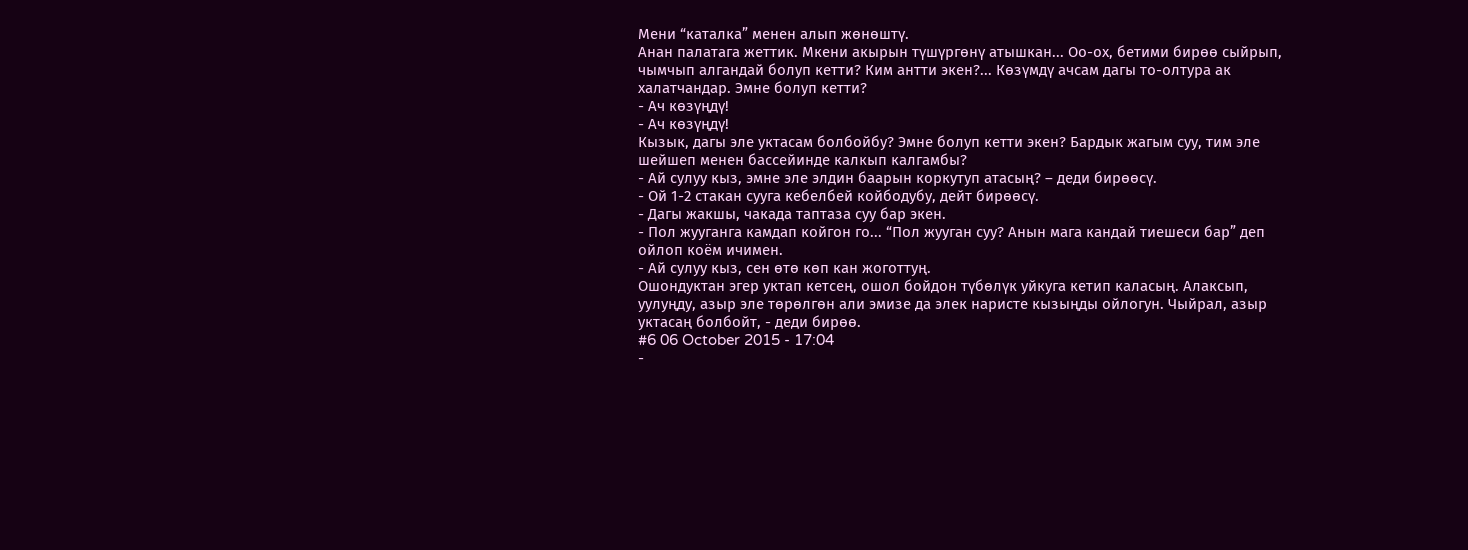Мени “каталка” менен алып жөнөштү.
Анан палатага жеттик. Мкени акырын түшүргөнү атышкан... Оо-ох, бетими бирөө сыйрып, чымчып алгандай болуп кетти? Ким антти экен?... Көзүмдү ачсам дагы то-олтура ак халатчандар. Эмне болуп кетти?
- Ач көзүңдү!
- Ач көзүңдү!
Кызык, дагы эле уктасам болбойбу? Эмне болуп кетти экен? Бардык жагым суу, тим эле шейшеп менен бассейинде калкып калгамбы?
- Ай сулуу кыз, эмне эле элдин баарын коркутуп атасың? – деди бирөөсү.
- Ой 1-2 стакан сууга кебелбей койбодубу, дейт бирөөсү.
- Дагы жакшы, чакада таптаза суу бар экен.
- Пол жууганга камдап койгон го... “Пол жууган суу? Анын мага кандай тиешеси бар” деп ойлоп коём ичимен.
- Ай сулуу кыз, сен өтө көп кан жоготтуң.
Ошондуктан эгер уктап кетсең, ошол бойдон түбөлүк уйкуга кетип каласың. Алаксып, уулуңду, азыр эле төрөлгөн али эмизе да элек наристе кызыңды ойлогун. Чыйрал, азыр уктасаң болбойт, - деди бирөө.
#6 06 October 2015 - 17:04
-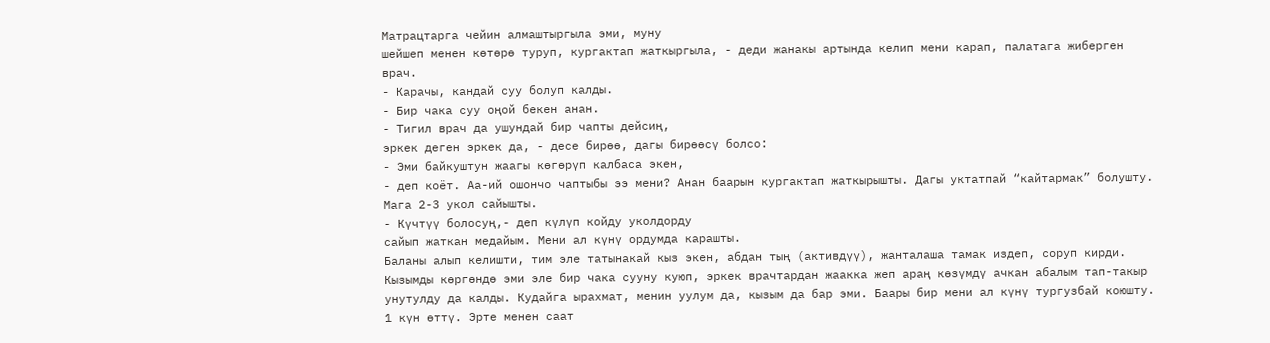Матрацтарга чейин алмаштыргыла эми, муну
шейшеп менен көтөрө туруп, кургактап жаткыргыла, - деди жанакы артында келип мени карап, палатага жиберген врач.
- Карачы, кандай суу болуп калды.
- Бир чака суу оңой бекен анан.
- Тигил врач да ушундай бир чапты дейсиң,
эркек деген эркек да, - десе бирөө, дагы бирөөсү болсо:
- Эми байкуштун жаагы көгөрүп калбаса экен,
- деп коёт. Аа-ий ошончо чаптыбы ээ мени? Анан баарын кургактап жаткырышты. Дагы уктатпай “кайтармак” болушту. Мага 2-3 укол сайышты.
- Күчтүү болосуң,- деп күлүп койду уколдорду
сайып жаткан медайым. Мени ал күнү ордумда карашты.
Баланы алып келишти, тим эле татынакай кыз экен, абдан тың (активдүү), жанталаша тамак издеп, соруп кирди. Кызымды көргөндө эми эле бир чака сууну куюп, эркек врачтардан жаакка жеп араң көзүмдү ачкан абалым тап-такыр унутулду да калды. Кудайга ырахмат, менин уулум да, кызым да бар эми. Баары бир мени ал күнү тургузбай коюшту. 1 күн өттү. Эрте менен саат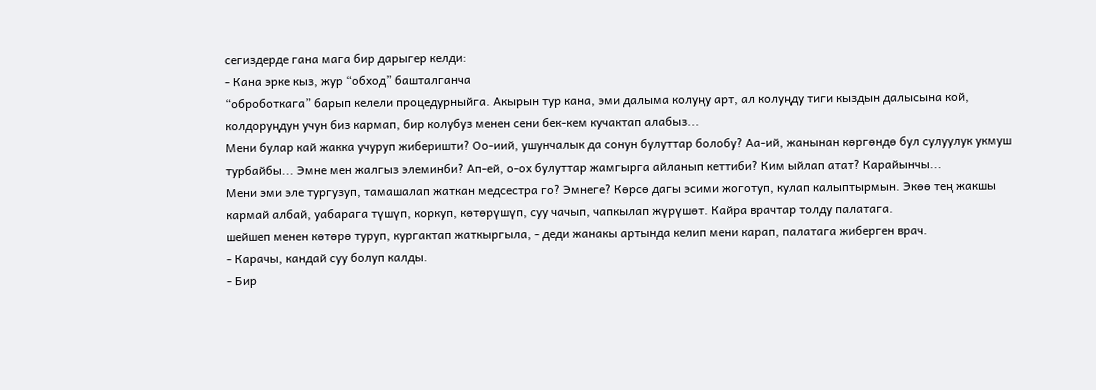сегиздерде гана мага бир дарыгер келди:
- Кана эрке кыз, жур “обход” башталганча
“оброботкага” барып келели процедурныйга. Акырын тур кана, эми далыма колуңу арт, ал колуңду тиги кыздын далысына кой, колдоруңдун учун биз кармап, бир колубуз менен сени бек-кем кучактап алабыз...
Мени булар кай жакка учуруп жиберишти? Оо-иий, ушунчалык да сонун булуттар болобу? Аа-ий, жанынан көргөндө бул сулуулук укмуш турбайбы... Эмне мен жалгыз элеминби? Ап-ей, о-ох булуттар жамгырга айланып кеттиби? Ким ыйлап атат? Карайынчы...
Мени эми эле тургузуп, тамашалап жаткан медсестра го? Эмнеге? Көрсө дагы эсими жоготуп, кулап калыптырмын. Экөө тең жакшы кармай албай, уабарага түшүп, коркуп, көтөрүшүп, суу чачып, чапкылап жүрүшөт. Кайра врачтар толду палатага.
шейшеп менен көтөрө туруп, кургактап жаткыргыла, - деди жанакы артында келип мени карап, палатага жиберген врач.
- Карачы, кандай суу болуп калды.
- Бир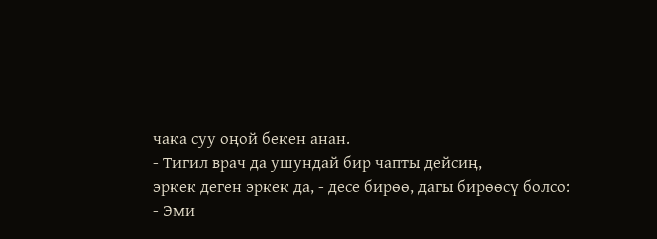чака суу оңой бекен анан.
- Тигил врач да ушундай бир чапты дейсиң,
эркек деген эркек да, - десе бирөө, дагы бирөөсү болсо:
- Эми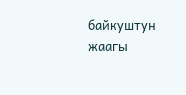байкуштун жаагы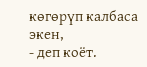көгөрүп калбаса экен,
- деп коёт.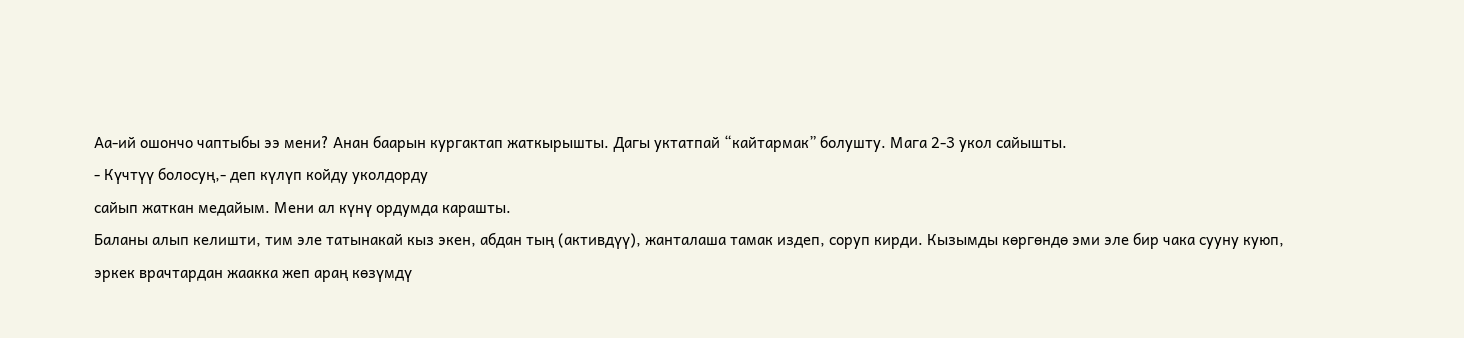Аа-ий ошончо чаптыбы ээ мени? Анан баарын кургактап жаткырышты. Дагы уктатпай “кайтармак” болушту. Мага 2-3 укол сайышты.
- Күчтүү болосуң,- деп күлүп койду уколдорду
сайып жаткан медайым. Мени ал күнү ордумда карашты.
Баланы алып келишти, тим эле татынакай кыз экен, абдан тың (активдүү), жанталаша тамак издеп, соруп кирди. Кызымды көргөндө эми эле бир чака сууну куюп, эркек врачтардан жаакка жеп араң көзүмдү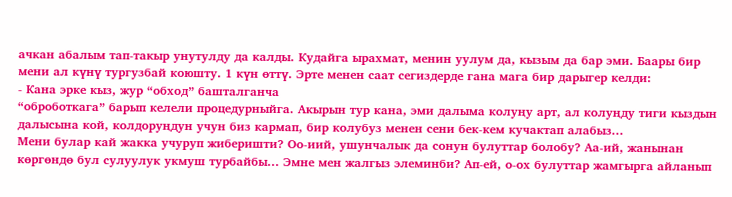ачкан абалым тап-такыр унутулду да калды. Кудайга ырахмат, менин уулум да, кызым да бар эми. Баары бир мени ал күнү тургузбай коюшту. 1 күн өттү. Эрте менен саат сегиздерде гана мага бир дарыгер келди:
- Кана эрке кыз, жур “обход” башталганча
“оброботкага” барып келели процедурныйга. Акырын тур кана, эми далыма колуңу арт, ал колуңду тиги кыздын далысына кой, колдоруңдун учун биз кармап, бир колубуз менен сени бек-кем кучактап алабыз...
Мени булар кай жакка учуруп жиберишти? Оо-иий, ушунчалык да сонун булуттар болобу? Аа-ий, жанынан көргөндө бул сулуулук укмуш турбайбы... Эмне мен жалгыз элеминби? Ап-ей, о-ох булуттар жамгырга айланып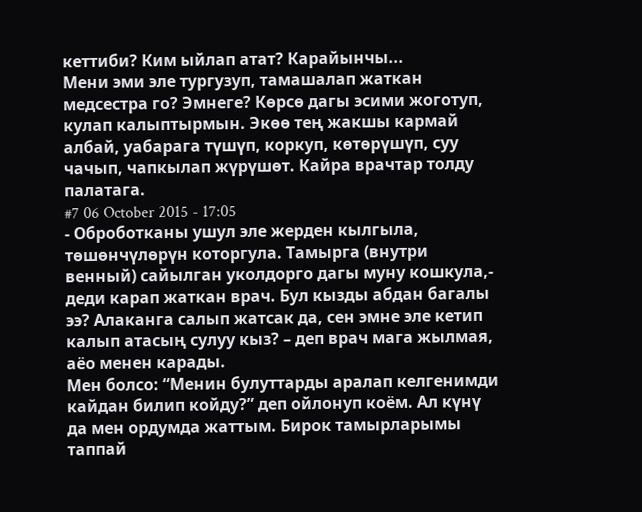кеттиби? Ким ыйлап атат? Карайынчы...
Мени эми эле тургузуп, тамашалап жаткан медсестра го? Эмнеге? Көрсө дагы эсими жоготуп, кулап калыптырмын. Экөө тең жакшы кармай албай, уабарага түшүп, коркуп, көтөрүшүп, суу чачып, чапкылап жүрүшөт. Кайра врачтар толду палатага.
#7 06 October 2015 - 17:05
- Оброботканы ушул эле жерден кылгыла,
төшөнчүлөрүн которгула. Тамырга (внутри венный) сайылган уколдорго дагы муну кошкула,- деди карап жаткан врач. Бул кызды абдан багалы ээ? Алаканга салып жатсак да, сен эмне эле кетип калып атасың сулуу кыз? – деп врач мага жылмая, аёо менен карады.
Мен болсо: “Менин булуттарды аралап келгенимди кайдан билип койду?” деп ойлонуп коём. Ал күнү да мен ордумда жаттым. Бирок тамырларымы таппай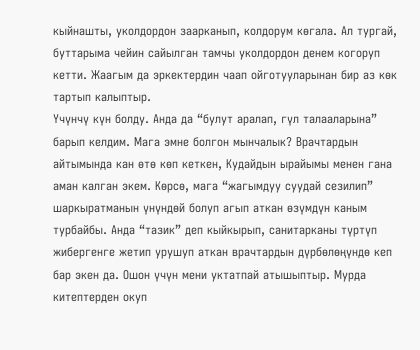кыйнашты, уколдордон заарканып, колдорум көгала. Ал тургай, буттарыма чейин сайылган тамчы уколдордон денем когоруп кетти. Жаагым да эркектердин чаап ойготууларынан бир аз көк тартып калыптыр.
Үчүнчү күн болду. Анда да “булут аралап, гүл талааларына” барып келдим. Мага эмне болгон мынчалык? Врачтардын айтымында кан өтө көп кеткен, Кудайдын ырайымы менен гана аман калган экем. Көрсө, мага “жагымдуу суудай сезилип” шаркыратманын үнүндөй болуп агып аткан өзүмдүн каным турбайбы. Анда “тазик” деп кыйкырып, санитарканы түртүп жибергенге жетип урушуп аткан врачтардын дүрбөлөңүндө кеп бар экен да. Ошон үчүн мени уктатпай атышыптыр. Мурда китептерден окуп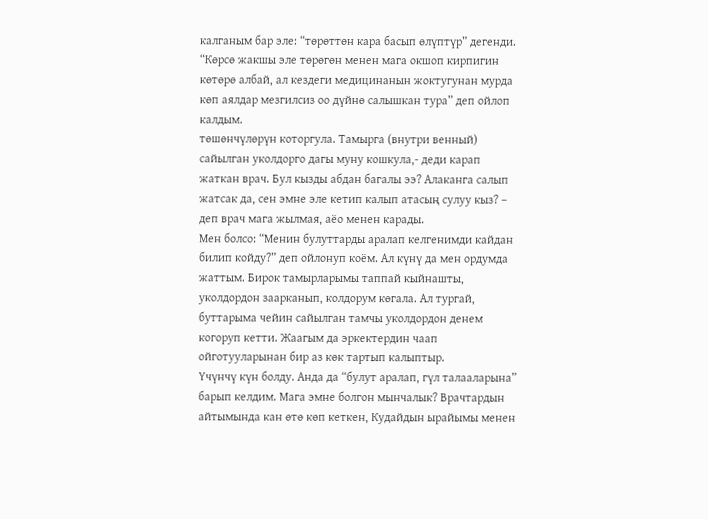калганым бар эле: “төрөттөн кара басып өлүптүр” дегенди. “Көрсө жакшы эле төрөгөн менен мага окшоп кирпигин көтөрө албай, ал кездеги медицинанын жоктугунан мурда көп аялдар мезгилсиз оо дүйнө салышкан тура” деп ойлоп калдым.
төшөнчүлөрүн которгула. Тамырга (внутри венный) сайылган уколдорго дагы муну кошкула,- деди карап жаткан врач. Бул кызды абдан багалы ээ? Алаканга салып жатсак да, сен эмне эле кетип калып атасың сулуу кыз? – деп врач мага жылмая, аёо менен карады.
Мен болсо: “Менин булуттарды аралап келгенимди кайдан билип койду?” деп ойлонуп коём. Ал күнү да мен ордумда жаттым. Бирок тамырларымы таппай кыйнашты, уколдордон заарканып, колдорум көгала. Ал тургай, буттарыма чейин сайылган тамчы уколдордон денем когоруп кетти. Жаагым да эркектердин чаап ойготууларынан бир аз көк тартып калыптыр.
Үчүнчү күн болду. Анда да “булут аралап, гүл талааларына” барып келдим. Мага эмне болгон мынчалык? Врачтардын айтымында кан өтө көп кеткен, Кудайдын ырайымы менен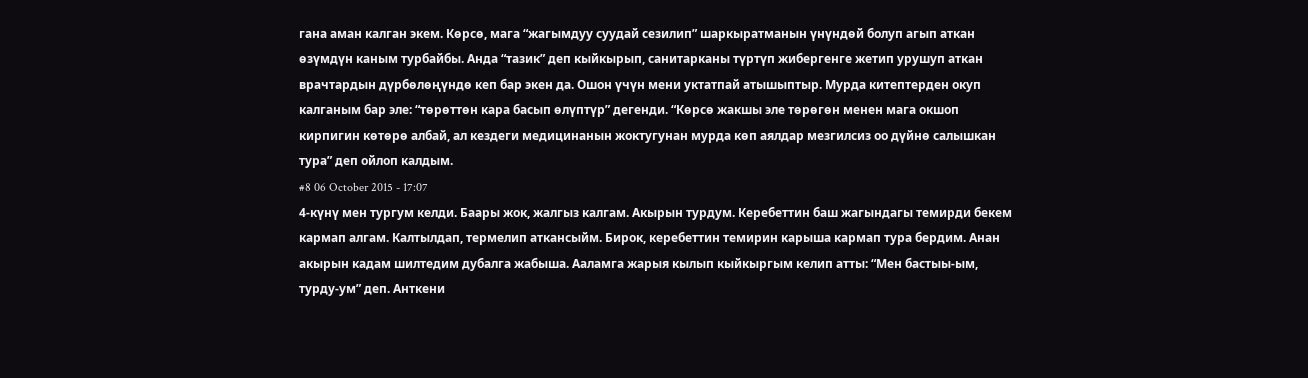гана аман калган экем. Көрсө, мага “жагымдуу суудай сезилип” шаркыратманын үнүндөй болуп агып аткан өзүмдүн каным турбайбы. Анда “тазик” деп кыйкырып, санитарканы түртүп жибергенге жетип урушуп аткан врачтардын дүрбөлөңүндө кеп бар экен да. Ошон үчүн мени уктатпай атышыптыр. Мурда китептерден окуп калганым бар эле: “төрөттөн кара басып өлүптүр” дегенди. “Көрсө жакшы эле төрөгөн менен мага окшоп кирпигин көтөрө албай, ал кездеги медицинанын жоктугунан мурда көп аялдар мезгилсиз оо дүйнө салышкан тура” деп ойлоп калдым.
#8 06 October 2015 - 17:07
4-күнү мен тургум келди. Баары жок, жалгыз калгам. Акырын турдум. Керебеттин баш жагындагы темирди бекем кармап алгам. Калтылдап, термелип аткансыйм. Бирок, керебеттин темирин карыша кармап тура бердим. Анан акырын кадам шилтедим дубалга жабыша. Ааламга жарыя кылып кыйкыргым келип атты: “Мен бастыы-ым, турду-ум” деп. Анткени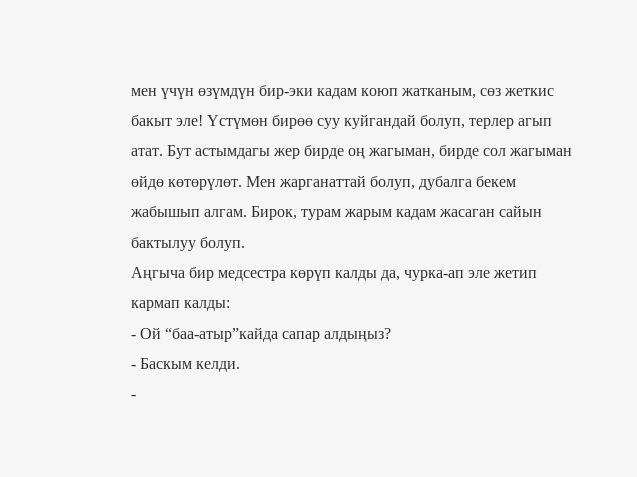мен үчүн өзүмдүн бир-эки кадам коюп жатканым, сөз жеткис бакыт эле! Үстүмөн бирөө суу куйгандай болуп, терлер агып атат. Бут астымдагы жер бирде оң жагыман, бирде сол жагыман өйдө көтөрүлөт. Мен жарганаттай болуп, дубалга бекем жабышып алгам. Бирок, турам жарым кадам жасаган сайын бактылуу болуп.
Аңгыча бир медсестра көрүп калды да, чурка-ап эле жетип кармап калды:
- Ой “баа-атыр”кайда сапар алдыңыз?
- Баскым келди.
-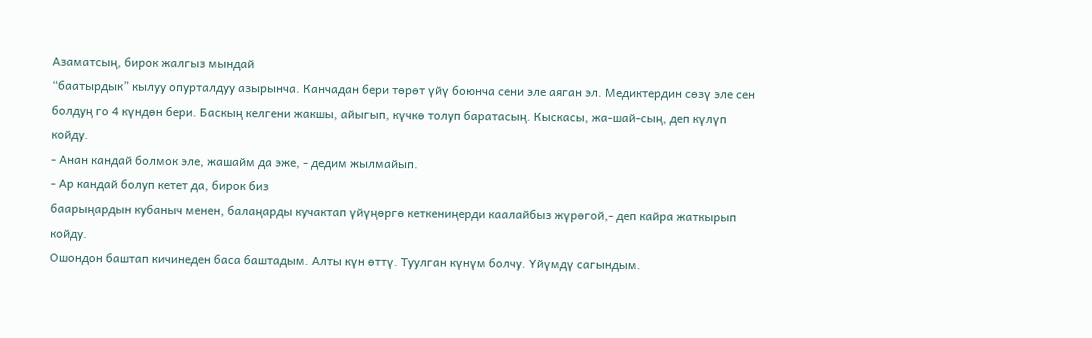Азаматсың, бирок жалгыз мындай
“баатырдык” кылуу опурталдуу азырынча. Канчадан бери төрөт үйү боюнча сени эле аяган эл. Медиктердин сөзү эле сен болдуң го 4 күндөн бери. Баскың келгени жакшы, айыгып, күчкө толуп баратасың. Кыскасы, жа-шай-сың, деп күлүп койду.
- Анан кандай болмок эле, жашайм да эже, - дедим жылмайып.
- Ар кандай болуп кетет да, бирок биз
баарыңардын кубаныч менен, балаңарды кучактап үйүңөргө кеткениңерди каалайбыз жүрөгой,- деп кайра жаткырып койду.
Ошондон баштап кичинеден баса баштадым. Алты күн өттү. Туулган күнүм болчу. Үйүмдү сагындым.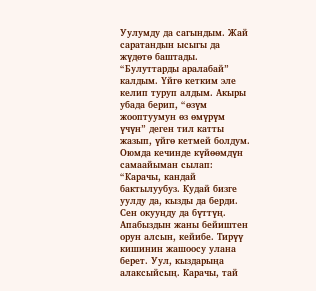Уулумду да сагындым. Жай саратандын ысыгы да жүдөтө баштады. “Булуттарды аралабай” калдым. Үйгө кетким эле келип туруп алдым. Акыры убада берип, “өзүм жооптуумун өз өмүрүм үчүн” деген тил катты жазып, үйгө кетмей болдум. Оюмда кечинде күйөөмдүн самаайыман сылап: “Карачы, кандай бактылуубуз. Кудай бизге уулду да, кызды да берди. Сен окууңду да бүттүң. Апабыздын жаны бейиштен орун алсын, кейибе. Тирүү кишинин жашоосу улана берет. Уул, кыздарыңа алаксыйсың. Карачы, тай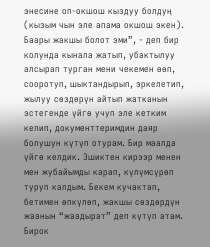энесине оп-окшош кыздуу болдуң (кызым чын эле апама окшош экен). Баары жакшы болот эми”, - деп бир колунда кынала жатып, убактылуу алсырап турган мени чекемен өөп, сооротуп, шыктандырып, эркелетип, жылуу сөздөрүн айтып жатканын эстегенде үйгө учуп эле кетким келип, документтеримдин даяр болушун күтүп отурам. Бир маалда үйгө келдик. Эшиктен кирээр менен мен жубайымды карап, күлүмсүрөп туруп калдым. Бекем кучактап, бетимен өпкүлөп, жакшы сөздөрдүн жаанын “жаадырат” деп күтүп атам. Бирок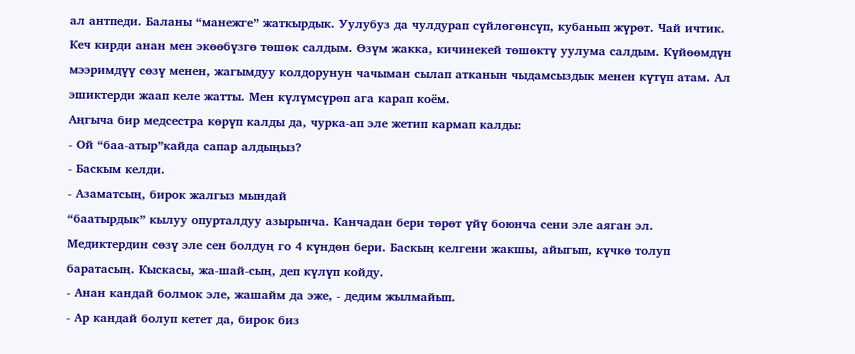ал антпеди. Баланы “манежге” жаткырдык. Уулубуз да чулдурап сүйлөгөнсүп, кубанып жүрөт. Чай ичтик. Кеч кирди анан мен экөөбүзгө төшөк салдым. Өзүм жакка, кичинекей төшөктү уулума салдым. Күйөөмдүн мээримдүү сөзү менен, жагымдуу колдорунун чачыман сылап атканын чыдамсыздык менен күтүп атам. Ал эшиктерди жаап келе жатты. Мен күлүмсүрөп ага карап коём.
Аңгыча бир медсестра көрүп калды да, чурка-ап эле жетип кармап калды:
- Ой “баа-атыр”кайда сапар алдыңыз?
- Баскым келди.
- Азаматсың, бирок жалгыз мындай
“баатырдык” кылуу опурталдуу азырынча. Канчадан бери төрөт үйү боюнча сени эле аяган эл. Медиктердин сөзү эле сен болдуң го 4 күндөн бери. Баскың келгени жакшы, айыгып, күчкө толуп баратасың. Кыскасы, жа-шай-сың, деп күлүп койду.
- Анан кандай болмок эле, жашайм да эже, - дедим жылмайып.
- Ар кандай болуп кетет да, бирок биз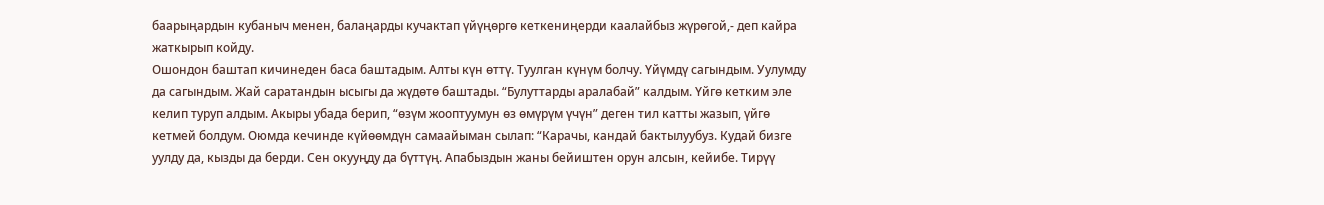баарыңардын кубаныч менен, балаңарды кучактап үйүңөргө кеткениңерди каалайбыз жүрөгой,- деп кайра жаткырып койду.
Ошондон баштап кичинеден баса баштадым. Алты күн өттү. Туулган күнүм болчу. Үйүмдү сагындым. Уулумду да сагындым. Жай саратандын ысыгы да жүдөтө баштады. “Булуттарды аралабай” калдым. Үйгө кетким эле келип туруп алдым. Акыры убада берип, “өзүм жооптуумун өз өмүрүм үчүн” деген тил катты жазып, үйгө кетмей болдум. Оюмда кечинде күйөөмдүн самаайыман сылап: “Карачы, кандай бактылуубуз. Кудай бизге уулду да, кызды да берди. Сен окууңду да бүттүң. Апабыздын жаны бейиштен орун алсын, кейибе. Тирүү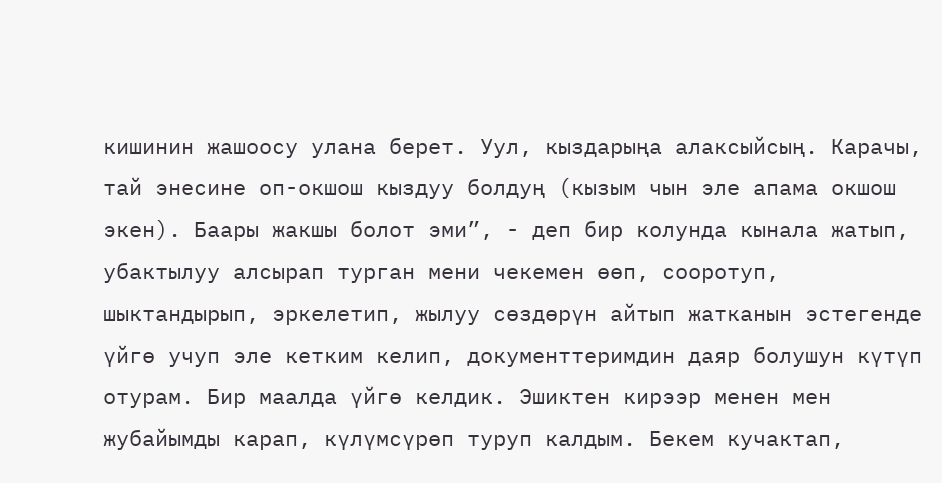кишинин жашоосу улана берет. Уул, кыздарыңа алаксыйсың. Карачы, тай энесине оп-окшош кыздуу болдуң (кызым чын эле апама окшош экен). Баары жакшы болот эми”, - деп бир колунда кынала жатып, убактылуу алсырап турган мени чекемен өөп, сооротуп, шыктандырып, эркелетип, жылуу сөздөрүн айтып жатканын эстегенде үйгө учуп эле кетким келип, документтеримдин даяр болушун күтүп отурам. Бир маалда үйгө келдик. Эшиктен кирээр менен мен жубайымды карап, күлүмсүрөп туруп калдым. Бекем кучактап,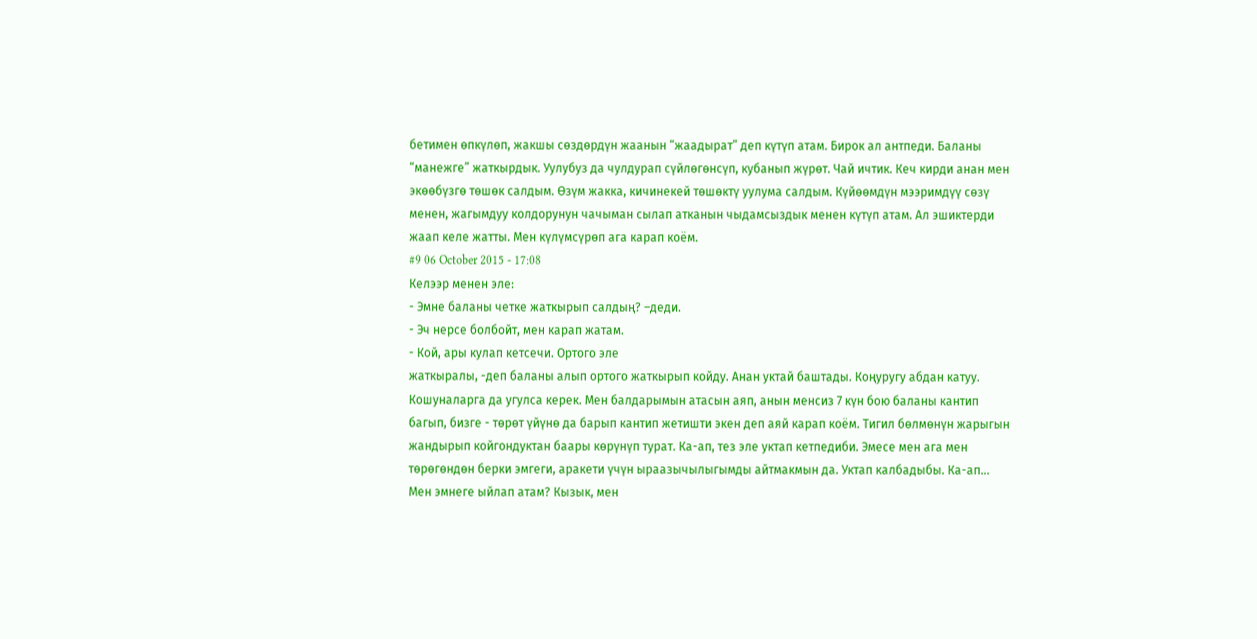бетимен өпкүлөп, жакшы сөздөрдүн жаанын “жаадырат” деп күтүп атам. Бирок ал антпеди. Баланы “манежге” жаткырдык. Уулубуз да чулдурап сүйлөгөнсүп, кубанып жүрөт. Чай ичтик. Кеч кирди анан мен экөөбүзгө төшөк салдым. Өзүм жакка, кичинекей төшөктү уулума салдым. Күйөөмдүн мээримдүү сөзү менен, жагымдуу колдорунун чачыман сылап атканын чыдамсыздык менен күтүп атам. Ал эшиктерди жаап келе жатты. Мен күлүмсүрөп ага карап коём.
#9 06 October 2015 - 17:08
Келээр менен эле:
- Эмне баланы четке жаткырып салдың? –деди.
- Эч нерсе болбойт, мен карап жатам.
- Кой, ары кулап кетсечи. Ортого эле
жаткыралы, -деп баланы алып ортого жаткырып койду. Анан уктай баштады. Коңуругу абдан катуу. Кошуналарга да угулса керек. Мен балдарымын атасын аяп, анын менсиз 7 күн бою баланы кантип багып, бизге - төрөт үйүнө да барып кантип жетишти экен деп аяй карап коём. Тигил бөлмөнүн жарыгын жандырып койгондуктан баары көрүнүп турат. Ка-ап, тез эле уктап кетпедиби. Эмесе мен ага мен төрөгөндөн берки эмгеги, аракети үчүн ыраазычылыгымды айтмакмын да. Уктап калбадыбы. Ка-ап... Мен эмнеге ыйлап атам? Кызык, мен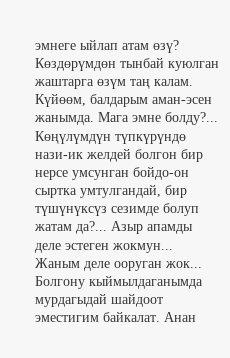эмнеге ыйлап атам өзү? Көздөрүмдөн тынбай куюлган жаштарга өзүм таң калам. Күйөөм, балдарым аман-эсен жанымда. Мага эмне болду?...
Көңүлүмдүн түпкүрүндө нази-ик желдей болгон бир нерсе умсунган бойдо-он сыртка умтулгандай, бир түшүнүксүз сезимде болуп жатам да?... Азыр апамды деле эстеген жокмун... Жаным деле ооруган жок... Болгону кыймылдаганымда мурдагыдай шайдоот эместигим байкалат. Анан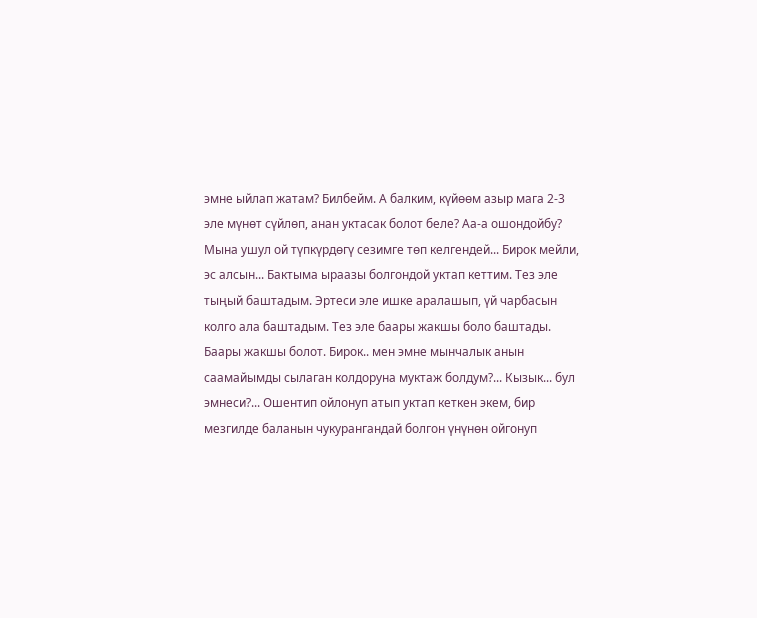эмне ыйлап жатам? Билбейм. А балким, күйөөм азыр мага 2-3 эле мүнөт сүйлөп, анан уктасак болот беле? Аа-а ошондойбу? Мына ушул ой түпкүрдөгү сезимге төп келгендей... Бирок мейли, эс алсын... Бактыма ыраазы болгондой уктап кеттим. Тез эле тыңый баштадым. Эртеси эле ишке аралашып, үй чарбасын колго ала баштадым. Тез эле баары жакшы боло баштады.
Баары жакшы болот. Бирок.. мен эмне мынчалык анын саамайымды сылаган колдоруна муктаж болдум?... Кызык... бул эмнеси?... Ошентип ойлонуп атып уктап кеткен экем, бир мезгилде баланын чукурангандай болгон үнүнөн ойгонуп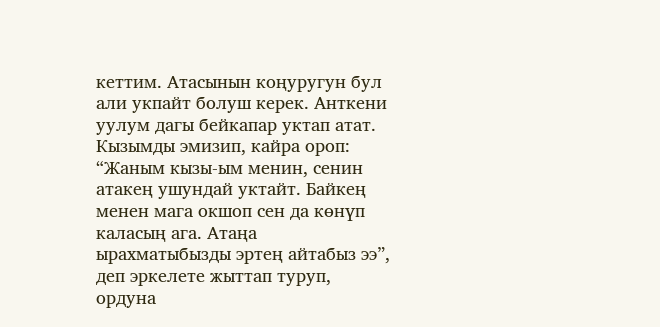кеттим. Атасынын коңуругун бул али укпайт болуш керек. Анткени уулум дагы бейкапар уктап атат. Кызымды эмизип, кайра ороп: “Жаным кызы-ым менин, сенин атакең ушундай уктайт. Байкең менен мага окшоп сен да көнүп каласың ага. Атаңа ырахматыбызды эртең айтабыз ээ”, деп эркелете жыттап туруп, ордуна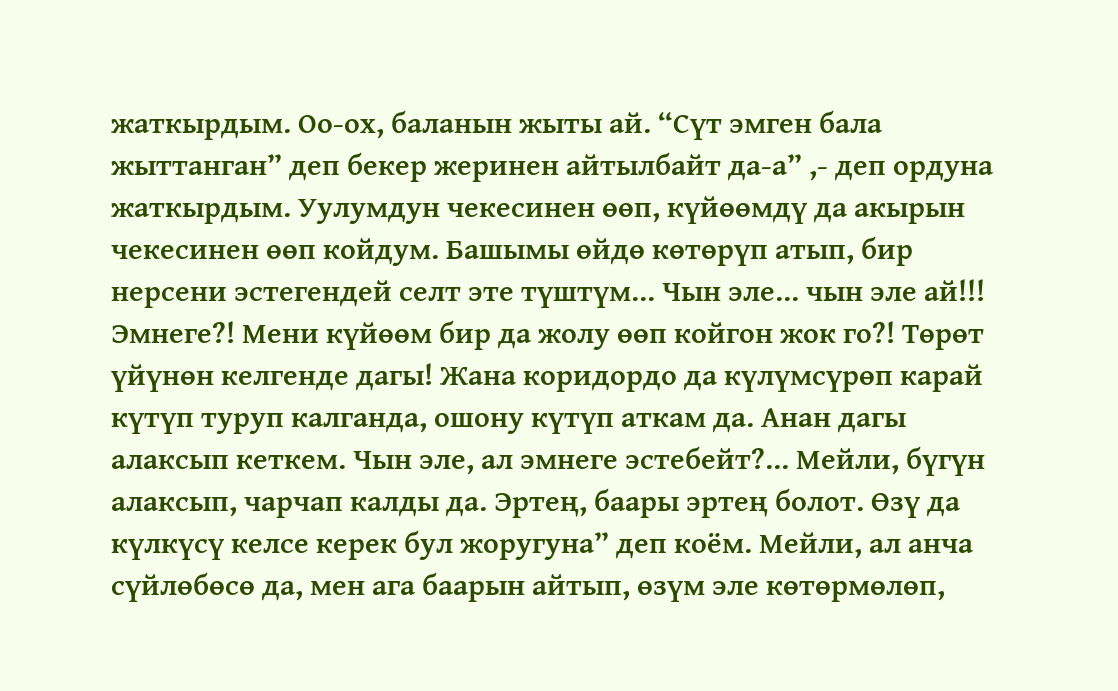жаткырдым. Оо-ох, баланын жыты ай. “Сүт эмген бала жыттанган” деп бекер жеринен айтылбайт да-а” ,- деп ордуна жаткырдым. Уулумдун чекесинен өөп, күйөөмдү да акырын чекесинен өөп койдум. Башымы өйдө көтөрүп атып, бир нерсени эстегендей селт эте түштүм... Чын эле... чын эле ай!!! Эмнеге?! Мени күйөөм бир да жолу өөп койгон жок го?! Төрөт үйүнөн келгенде дагы! Жана коридордо да күлүмсүрөп карай күтүп туруп калганда, ошону күтүп аткам да. Анан дагы алаксып кеткем. Чын эле, ал эмнеге эстебейт?... Мейли, бүгүн алаксып, чарчап калды да. Эртең, баары эртең болот. Өзү да күлкүсү келсе керек бул жоругуна” деп коём. Мейли, ал анча сүйлөбөсө да, мен ага баарын айтып, өзүм эле көтөрмөлөп,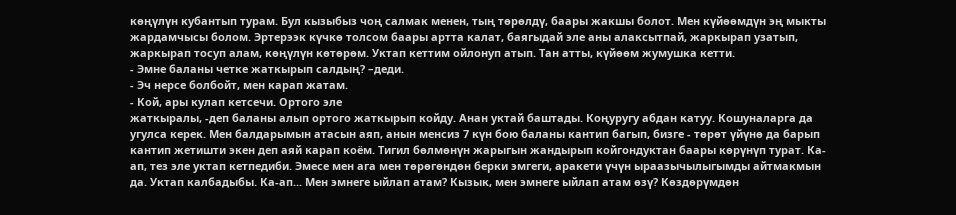көңүлүн кубантып турам. Бул кызыбыз чоң салмак менен, тың төрөлдү, баары жакшы болот. Мен күйөөмдүн эң мыкты жардамчысы болом. Эртерээк күчкө толсом баары артта калат, баягыдай эле аны алаксытпай, жаркырап узатып, жаркырап тосуп алам, көңүлүн көтөрөм. Уктап кеттим ойлонуп атып. Тан атты, күйөөм жумушка кетти.
- Эмне баланы четке жаткырып салдың? –деди.
- Эч нерсе болбойт, мен карап жатам.
- Кой, ары кулап кетсечи. Ортого эле
жаткыралы, -деп баланы алып ортого жаткырып койду. Анан уктай баштады. Коңуругу абдан катуу. Кошуналарга да угулса керек. Мен балдарымын атасын аяп, анын менсиз 7 күн бою баланы кантип багып, бизге - төрөт үйүнө да барып кантип жетишти экен деп аяй карап коём. Тигил бөлмөнүн жарыгын жандырып койгондуктан баары көрүнүп турат. Ка-ап, тез эле уктап кетпедиби. Эмесе мен ага мен төрөгөндөн берки эмгеги, аракети үчүн ыраазычылыгымды айтмакмын да. Уктап калбадыбы. Ка-ап... Мен эмнеге ыйлап атам? Кызык, мен эмнеге ыйлап атам өзү? Көздөрүмдөн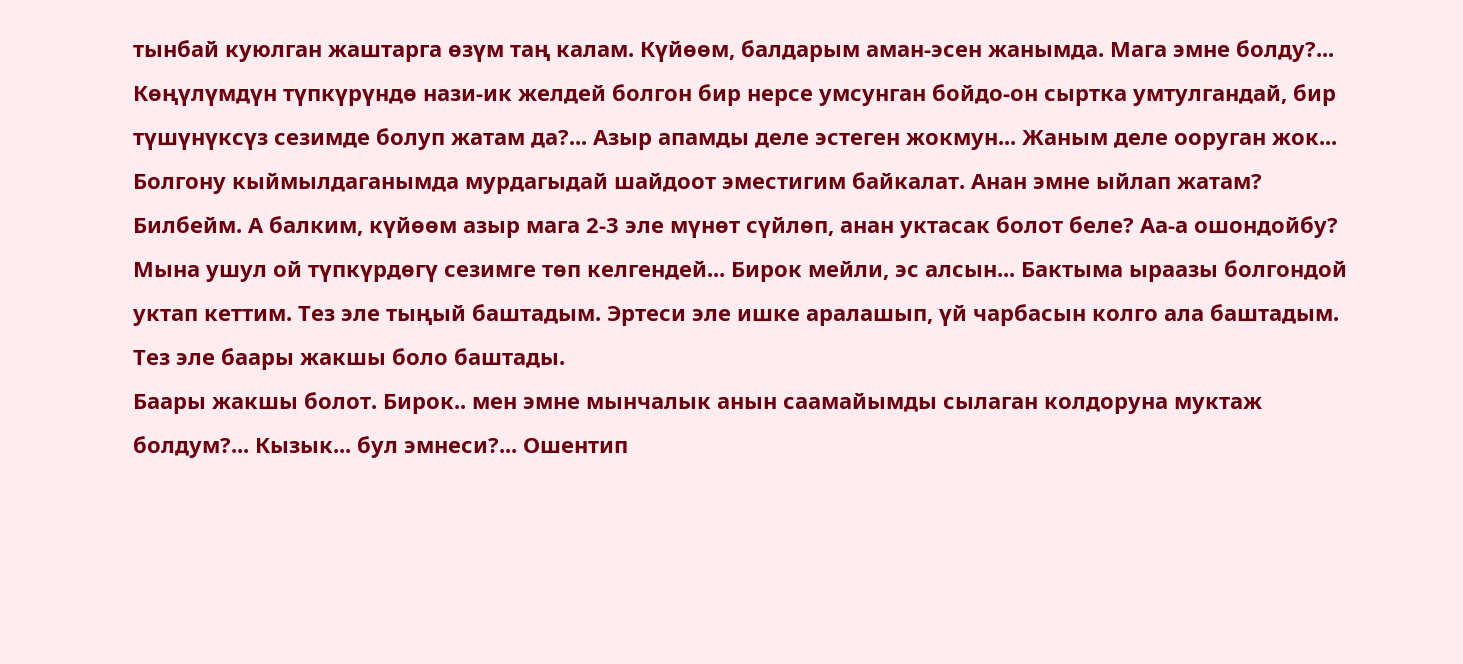тынбай куюлган жаштарга өзүм таң калам. Күйөөм, балдарым аман-эсен жанымда. Мага эмне болду?...
Көңүлүмдүн түпкүрүндө нази-ик желдей болгон бир нерсе умсунган бойдо-он сыртка умтулгандай, бир түшүнүксүз сезимде болуп жатам да?... Азыр апамды деле эстеген жокмун... Жаным деле ооруган жок... Болгону кыймылдаганымда мурдагыдай шайдоот эместигим байкалат. Анан эмне ыйлап жатам? Билбейм. А балким, күйөөм азыр мага 2-3 эле мүнөт сүйлөп, анан уктасак болот беле? Аа-а ошондойбу? Мына ушул ой түпкүрдөгү сезимге төп келгендей... Бирок мейли, эс алсын... Бактыма ыраазы болгондой уктап кеттим. Тез эле тыңый баштадым. Эртеси эле ишке аралашып, үй чарбасын колго ала баштадым. Тез эле баары жакшы боло баштады.
Баары жакшы болот. Бирок.. мен эмне мынчалык анын саамайымды сылаган колдоруна муктаж болдум?... Кызык... бул эмнеси?... Ошентип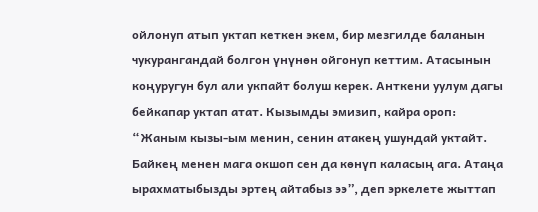ойлонуп атып уктап кеткен экем, бир мезгилде баланын чукурангандай болгон үнүнөн ойгонуп кеттим. Атасынын коңуругун бул али укпайт болуш керек. Анткени уулум дагы бейкапар уктап атат. Кызымды эмизип, кайра ороп: “Жаным кызы-ым менин, сенин атакең ушундай уктайт. Байкең менен мага окшоп сен да көнүп каласың ага. Атаңа ырахматыбызды эртең айтабыз ээ”, деп эркелете жыттап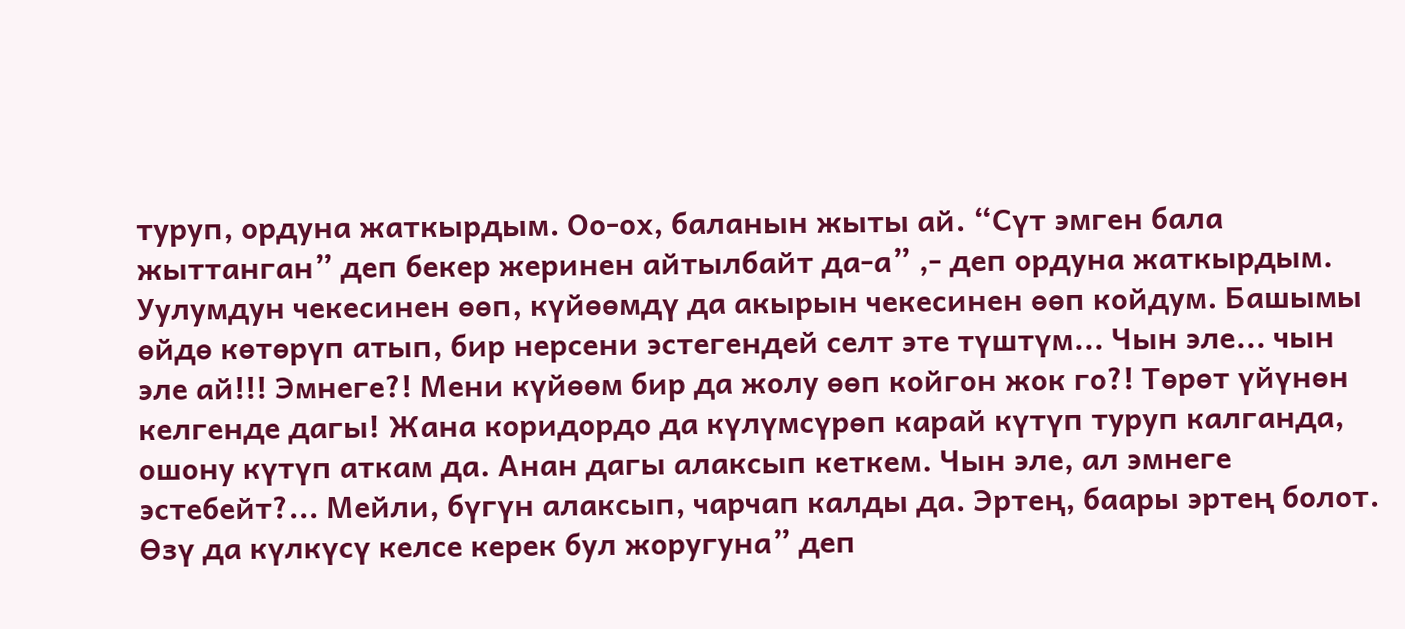туруп, ордуна жаткырдым. Оо-ох, баланын жыты ай. “Сүт эмген бала жыттанган” деп бекер жеринен айтылбайт да-а” ,- деп ордуна жаткырдым. Уулумдун чекесинен өөп, күйөөмдү да акырын чекесинен өөп койдум. Башымы өйдө көтөрүп атып, бир нерсени эстегендей селт эте түштүм... Чын эле... чын эле ай!!! Эмнеге?! Мени күйөөм бир да жолу өөп койгон жок го?! Төрөт үйүнөн келгенде дагы! Жана коридордо да күлүмсүрөп карай күтүп туруп калганда, ошону күтүп аткам да. Анан дагы алаксып кеткем. Чын эле, ал эмнеге эстебейт?... Мейли, бүгүн алаксып, чарчап калды да. Эртең, баары эртең болот. Өзү да күлкүсү келсе керек бул жоругуна” деп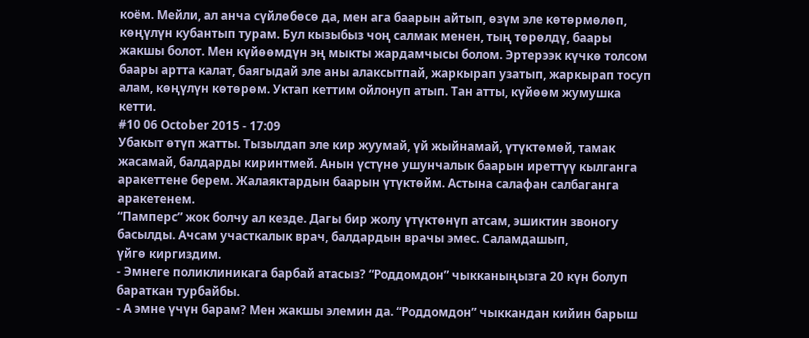коём. Мейли, ал анча сүйлөбөсө да, мен ага баарын айтып, өзүм эле көтөрмөлөп, көңүлүн кубантып турам. Бул кызыбыз чоң салмак менен, тың төрөлдү, баары жакшы болот. Мен күйөөмдүн эң мыкты жардамчысы болом. Эртерээк күчкө толсом баары артта калат, баягыдай эле аны алаксытпай, жаркырап узатып, жаркырап тосуп алам, көңүлүн көтөрөм. Уктап кеттим ойлонуп атып. Тан атты, күйөөм жумушка кетти.
#10 06 October 2015 - 17:09
Убакыт өтүп жатты. Тызылдап эле кир жуумай, үй жыйнамай, үтүктөмөй, тамак жасамай, балдарды киринтмей. Анын үстүнө ушунчалык баарын иреттүү кылганга аракеттене берем. Жалаяктардын баарын үтүктөйм. Астына салафан салбаганга аракетенем.
“Памперс” жок болчу ал кезде. Дагы бир жолу үтүктөнүп атсам, эшиктин звоногу басылды. Ачсам участкалык врач, балдардын врачы эмес. Саламдашып,
үйгө киргиздим.
- Эмнеге поликлиникага барбай атасыз? “Роддомдон” чыкканыңызга 20 күн болуп бараткан турбайбы.
- А эмне үчүн барам? Мен жакшы элемин да. “Роддомдон” чыккандан кийин барыш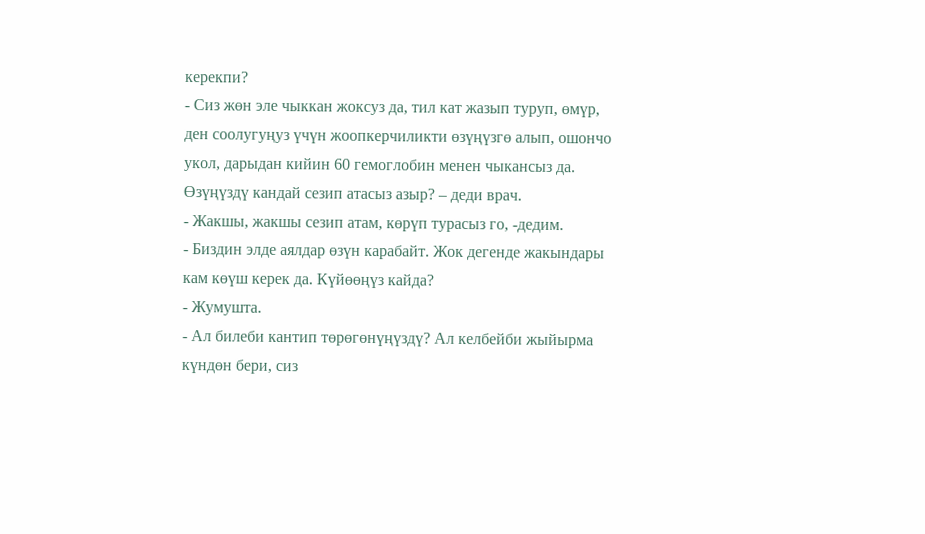керекпи?
- Сиз жөн эле чыккан жоксуз да, тил кат жазып туруп, өмүр, ден соолугуңуз үчүн жоопкерчиликти өзүңүзгө алып, ошончо укол, дарыдан кийин 60 гемоглобин менен чыкансыз да. Өзүңүздү кандай сезип атасыз азыр? – деди врач.
- Жакшы, жакшы сезип атам, көрүп турасыз го, -дедим.
- Биздин элде аялдар өзүн карабайт. Жок дегенде жакындары кам көүш керек да. Күйөөңүз кайда?
- Жумушта.
- Ал билеби кантип төрөгөнүңүздү? Ал келбейби жыйырма күндөн бери, сиз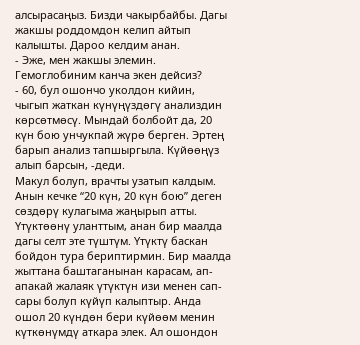алсырасаңыз. Бизди чакырбайбы. Дагы жакшы роддомдон келип айтып калышты. Дароо келдим анан.
- Эже, мен жакшы элемин. Гемоглобиним канча экен дейсиз?
- 60, бул ошончо уколдон кийин, чыгып жаткан күнүңүздөгү анализдин көрсөтмөсү. Мындай болбойт да, 20 күн бою унчукпай жүрө берген. Эртең барып анализ тапшыргыла. Күйөөңүз алып барсын, -деди.
Макул болуп, врачты узатып калдым. Анын кечке “20 күн, 20 күн бою” деген сөздөрү кулагыма жаңырып атты. Үтүктөөнү уланттым, анан бир маалда дагы селт эте түштүм. Үтүктү баскан бойдон тура бериптирмин. Бир маалда жыттана баштаганынан карасам, ап-апакай жалаяк үтүктүн изи менен сап-сары болуп күйүп калыптыр. Анда ошол 20 күндөн бери күйөөм менин күткөнүмдү аткара элек. Ал ошондон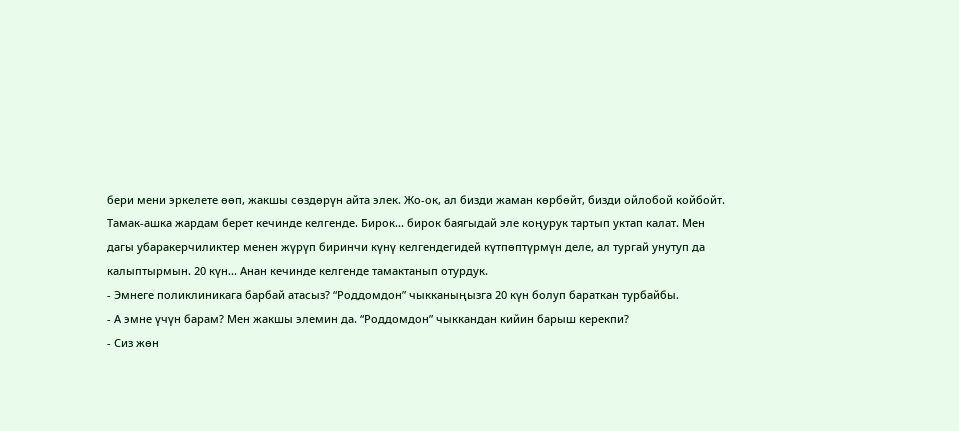бери мени эркелете өөп, жакшы сөздөрүн айта элек. Жо-ок, ал бизди жаман көрбөйт, бизди ойлобой койбойт. Тамак-ашка жардам берет кечинде келгенде. Бирок... бирок баягыдай эле коңурук тартып уктап калат. Мен дагы убаракерчиликтер менен жүрүп биринчи күнү келгендегидей күтпөптүрмүн деле, ал тургай унутуп да калыптырмын. 20 күн... Анан кечинде келгенде тамактанып отурдук.
- Эмнеге поликлиникага барбай атасыз? “Роддомдон” чыкканыңызга 20 күн болуп бараткан турбайбы.
- А эмне үчүн барам? Мен жакшы элемин да. “Роддомдон” чыккандан кийин барыш керекпи?
- Сиз жөн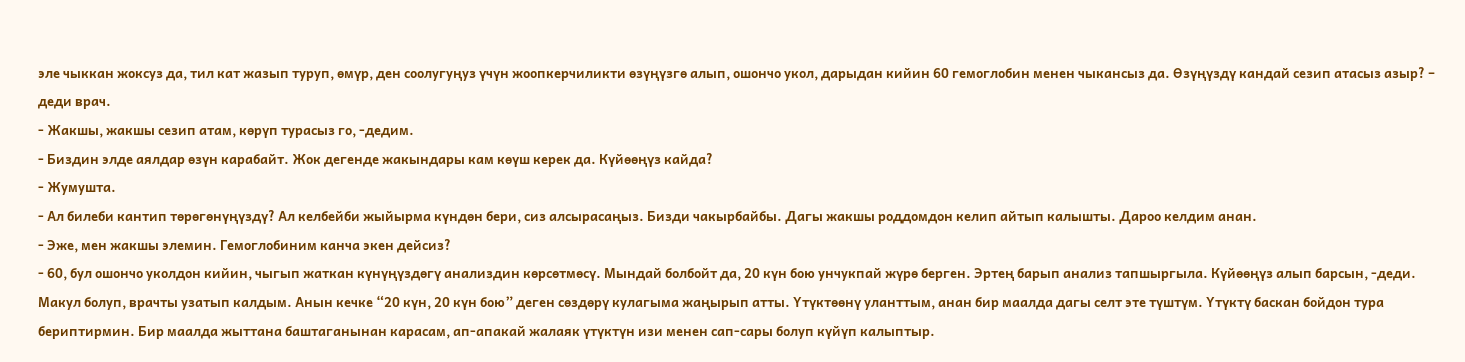эле чыккан жоксуз да, тил кат жазып туруп, өмүр, ден соолугуңуз үчүн жоопкерчиликти өзүңүзгө алып, ошончо укол, дарыдан кийин 60 гемоглобин менен чыкансыз да. Өзүңүздү кандай сезип атасыз азыр? – деди врач.
- Жакшы, жакшы сезип атам, көрүп турасыз го, -дедим.
- Биздин элде аялдар өзүн карабайт. Жок дегенде жакындары кам көүш керек да. Күйөөңүз кайда?
- Жумушта.
- Ал билеби кантип төрөгөнүңүздү? Ал келбейби жыйырма күндөн бери, сиз алсырасаңыз. Бизди чакырбайбы. Дагы жакшы роддомдон келип айтып калышты. Дароо келдим анан.
- Эже, мен жакшы элемин. Гемоглобиним канча экен дейсиз?
- 60, бул ошончо уколдон кийин, чыгып жаткан күнүңүздөгү анализдин көрсөтмөсү. Мындай болбойт да, 20 күн бою унчукпай жүрө берген. Эртең барып анализ тапшыргыла. Күйөөңүз алып барсын, -деди.
Макул болуп, врачты узатып калдым. Анын кечке “20 күн, 20 күн бою” деген сөздөрү кулагыма жаңырып атты. Үтүктөөнү уланттым, анан бир маалда дагы селт эте түштүм. Үтүктү баскан бойдон тура бериптирмин. Бир маалда жыттана баштаганынан карасам, ап-апакай жалаяк үтүктүн изи менен сап-сары болуп күйүп калыптыр.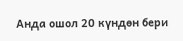Анда ошол 20 күндөн бери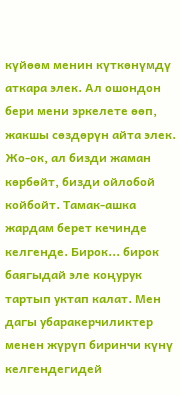күйөөм менин күткөнүмдү аткара элек. Ал ошондон бери мени эркелете өөп, жакшы сөздөрүн айта элек. Жо-ок, ал бизди жаман көрбөйт, бизди ойлобой койбойт. Тамак-ашка жардам берет кечинде келгенде. Бирок... бирок баягыдай эле коңурук тартып уктап калат. Мен дагы убаракерчиликтер менен жүрүп биринчи күнү келгендегидей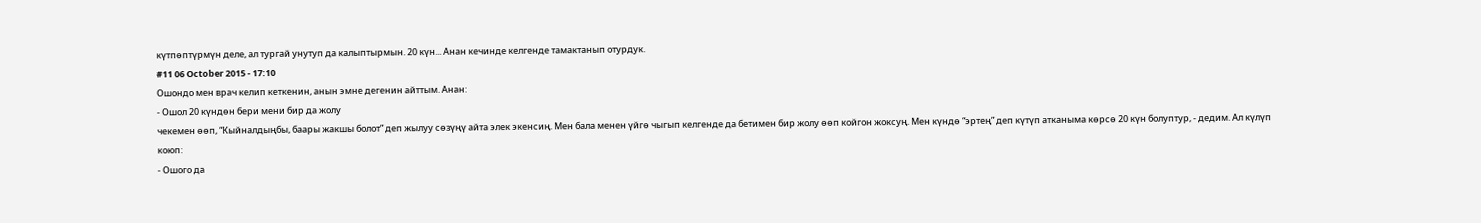күтпөптүрмүн деле, ал тургай унутуп да калыптырмын. 20 күн... Анан кечинде келгенде тамактанып отурдук.
#11 06 October 2015 - 17:10
Ошондо мен врач келип кеткенин, анын эмне дегенин айттым. Анан:
- Ошол 20 күндөн бери мени бир да жолу
чекемен өөп, “Кыйналдыңбы, баары жакшы болот” деп жылуу сөзүңү айта элек экенсиң. Мен бала менен үйгө чыгып келгенде да бетимен бир жолу өөп койгон жоксуң. Мен күндө “эртең” деп күтүп атканыма көрсө 20 күн болуптур, - дедим. Ал күлүп коюп:
- Ошого да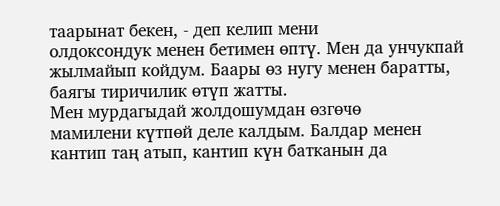таарынат бекен, - деп келип мени
олдоксондук менен бетимен өптү. Мен да унчукпай жылмайып койдум. Баары өз нугу менен баратты, баягы тиричилик өтүп жатты.
Мен мурдагыдай жолдошумдан өзгөчө
мамилени күтпөй деле калдым. Балдар менен кантип таң атып, кантип күн батканын да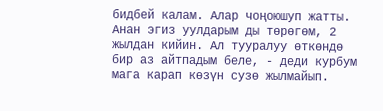бидбей калам. Алар чоңоюшуп жатты. Анан эгиз уулдарым ды төрөгөм, 2 жылдан кийин. Ал тууралуу өткөндө бир аз айтпадым беле, - деди курбум мага карап көзүн сузө жылмайып.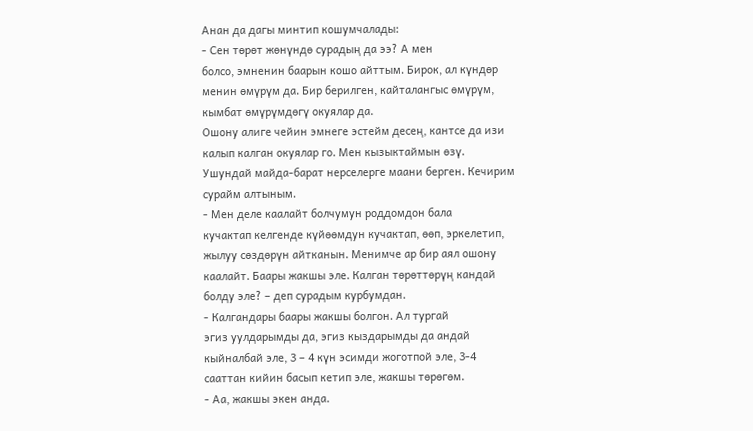Анан да дагы минтип кошумчалады:
- Сен төрөт жөнүндө сурадың да ээ? А мен
болсо, эмненин баарын кошо айттым. Бирок, ал күндөр менин өмүрүм да. Бир берилген, кайталангыс өмүрүм, кымбат өмүрүмдөгү окуялар да.
Ошону алиге чейин эмнеге эстейм десең, кантсе да изи калып калган окуялар го. Мен кызыктаймын өзү. Ушундай майда-барат нерселерге маани берген. Кечирим сурайм алтыным.
- Мен деле каалайт болчумун роддомдон бала
кучактап келгенде күйөөмдун кучактап, өөп, эркелетип, жылуу сөздөрүн айтканын. Менимче ар бир аял ошону каалайт. Баары жакшы эле. Калган төрөттөрүң кандай болду эле? – деп сурадым курбумдан.
- Калгандары баары жакшы болгон. Ал тургай
эгиз уулдарымды да, эгиз кыздарымды да андай кыйналбай эле, 3 – 4 күн эсимди жоготпой эле, 3-4 сааттан кийин басып кетип эле, жакшы төрөгөм.
- Аа, жакшы экен анда.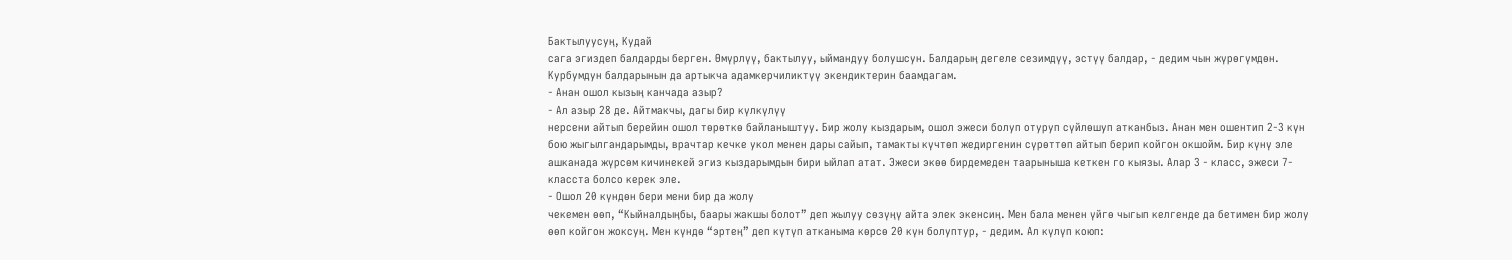Бактылуусуң, Кудай
сага эгиздеп балдарды берген. Өмүрлүү, бактылуу, ыймандуу болушсун. Балдарың дегеле сезимдүү, эстүү балдар, - дедим чын жүрөгүмдөн. Курбумдун балдарынын да артыкча адамкерчиликтүү экендиктерин баамдагам.
- Анан ошол кызың канчада азыр?
- Ал азыр 28 де. Айтмакчы, дагы бир күлкүлүү
нерсени айтып берейин ошол төрөткө байланыштуу. Бир жолу кыздарым, ошол эжеси болуп отуруп сүйлөшуп атканбыз. Анан мен ошентип 2-3 күн бою жыгылгандарымды, врачтар кечке укол менен дары сайып, тамакты күчтөп жедиргенин сүрөттөп айтып берип койгон окшойм. Бир күнү эле ашканада жүрсөм кичинекей эгиз кыздарымдын бири ыйлап атат. Эжеси экөө бирдемеден таарыныша кеткен го кыязы. Алар 3 - класс, эжеси 7- класста болсо керек эле.
- Ошол 20 күндөн бери мени бир да жолу
чекемен өөп, “Кыйналдыңбы, баары жакшы болот” деп жылуу сөзүңү айта элек экенсиң. Мен бала менен үйгө чыгып келгенде да бетимен бир жолу өөп койгон жоксуң. Мен күндө “эртең” деп күтүп атканыма көрсө 20 күн болуптур, - дедим. Ал күлүп коюп: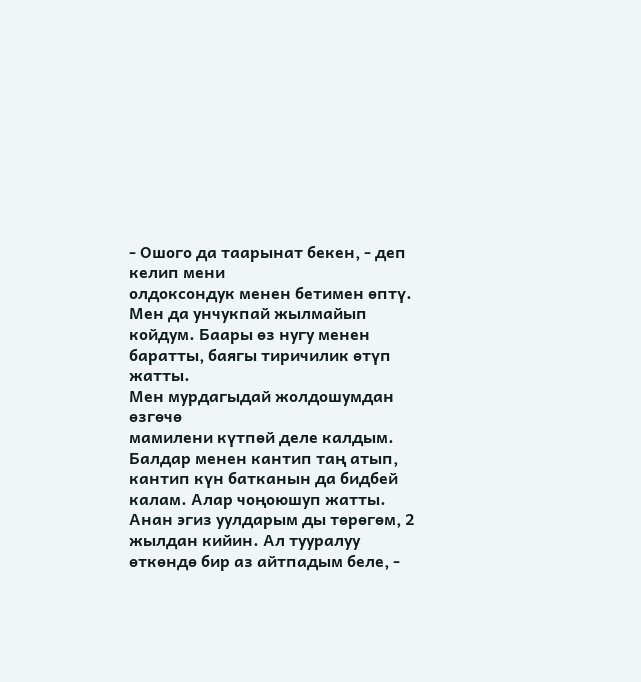- Ошого да таарынат бекен, - деп келип мени
олдоксондук менен бетимен өптү. Мен да унчукпай жылмайып койдум. Баары өз нугу менен баратты, баягы тиричилик өтүп жатты.
Мен мурдагыдай жолдошумдан өзгөчө
мамилени күтпөй деле калдым. Балдар менен кантип таң атып, кантип күн батканын да бидбей калам. Алар чоңоюшуп жатты. Анан эгиз уулдарым ды төрөгөм, 2 жылдан кийин. Ал тууралуу өткөндө бир аз айтпадым беле, -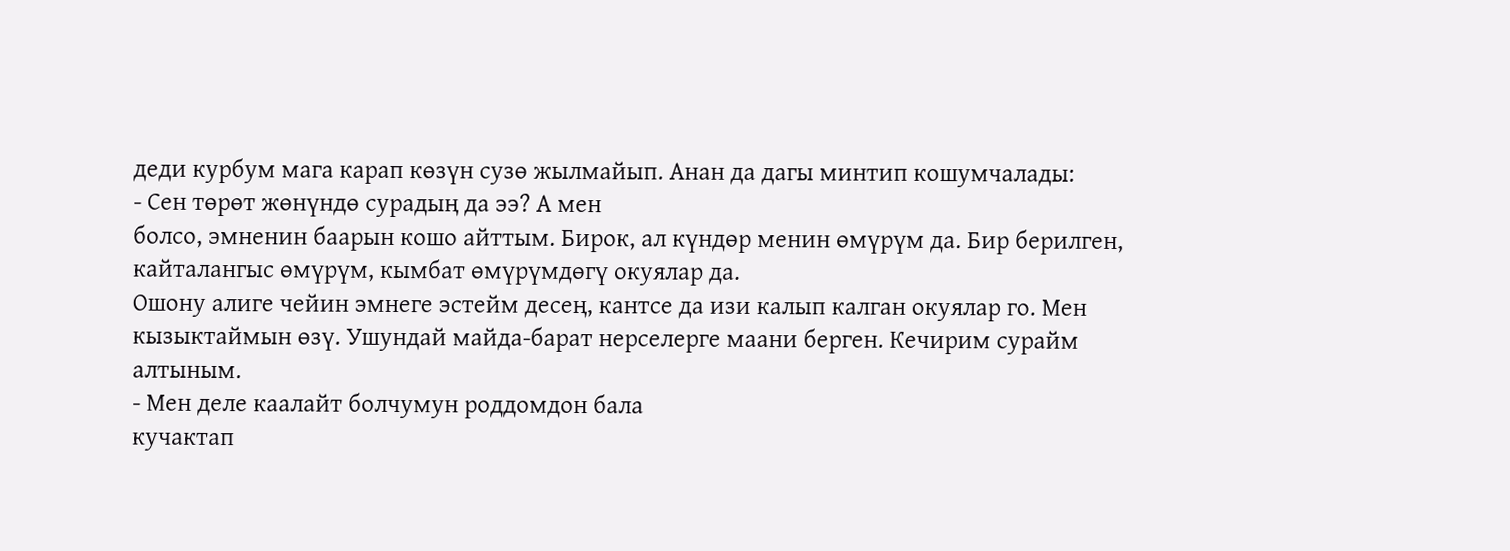деди курбум мага карап көзүн сузө жылмайып. Анан да дагы минтип кошумчалады:
- Сен төрөт жөнүндө сурадың да ээ? А мен
болсо, эмненин баарын кошо айттым. Бирок, ал күндөр менин өмүрүм да. Бир берилген, кайталангыс өмүрүм, кымбат өмүрүмдөгү окуялар да.
Ошону алиге чейин эмнеге эстейм десең, кантсе да изи калып калган окуялар го. Мен кызыктаймын өзү. Ушундай майда-барат нерселерге маани берген. Кечирим сурайм алтыным.
- Мен деле каалайт болчумун роддомдон бала
кучактап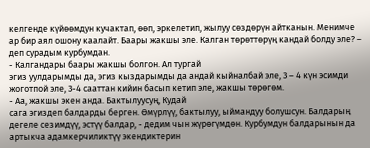келгенде күйөөмдун кучактап, өөп, эркелетип, жылуу сөздөрүн айтканын. Менимче ар бир аял ошону каалайт. Баары жакшы эле. Калган төрөттөрүң кандай болду эле? – деп сурадым курбумдан.
- Калгандары баары жакшы болгон. Ал тургай
эгиз уулдарымды да, эгиз кыздарымды да андай кыйналбай эле, 3 – 4 күн эсимди жоготпой эле, 3-4 сааттан кийин басып кетип эле, жакшы төрөгөм.
- Аа, жакшы экен анда. Бактылуусуң, Кудай
сага эгиздеп балдарды берген. Өмүрлүү, бактылуу, ыймандуу болушсун. Балдарың дегеле сезимдүү, эстүү балдар, - дедим чын жүрөгүмдөн. Курбумдун балдарынын да артыкча адамкерчиликтүү экендиктерин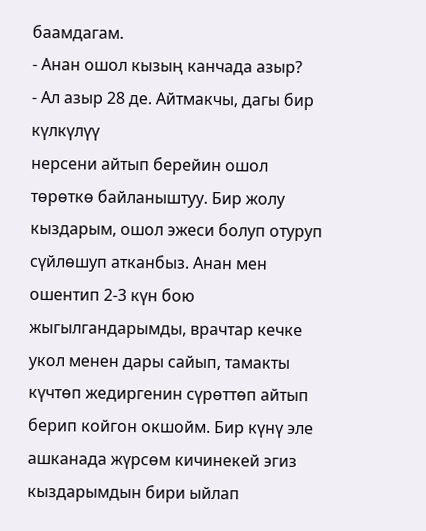баамдагам.
- Анан ошол кызың канчада азыр?
- Ал азыр 28 де. Айтмакчы, дагы бир күлкүлүү
нерсени айтып берейин ошол төрөткө байланыштуу. Бир жолу кыздарым, ошол эжеси болуп отуруп сүйлөшуп атканбыз. Анан мен ошентип 2-3 күн бою жыгылгандарымды, врачтар кечке укол менен дары сайып, тамакты күчтөп жедиргенин сүрөттөп айтып берип койгон окшойм. Бир күнү эле ашканада жүрсөм кичинекей эгиз кыздарымдын бири ыйлап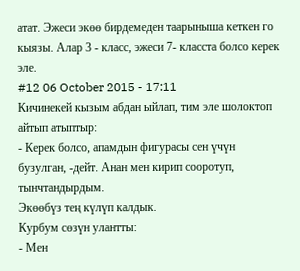атат. Эжеси экөө бирдемеден таарыныша кеткен го кыязы. Алар 3 - класс, эжеси 7- класста болсо керек эле.
#12 06 October 2015 - 17:11
Кичинекей кызым абдан ыйлап, тим эле шолоктоп айтып атыптыр:
- Керек болсо, апамдын фигурасы сен үчүн
бузулган, -дейт. Анан мен кирип сооротуп, тынчтандырдым.
Экөөбүз тең күлүп калдык.
Курбум сөзүн улантты:
- Мен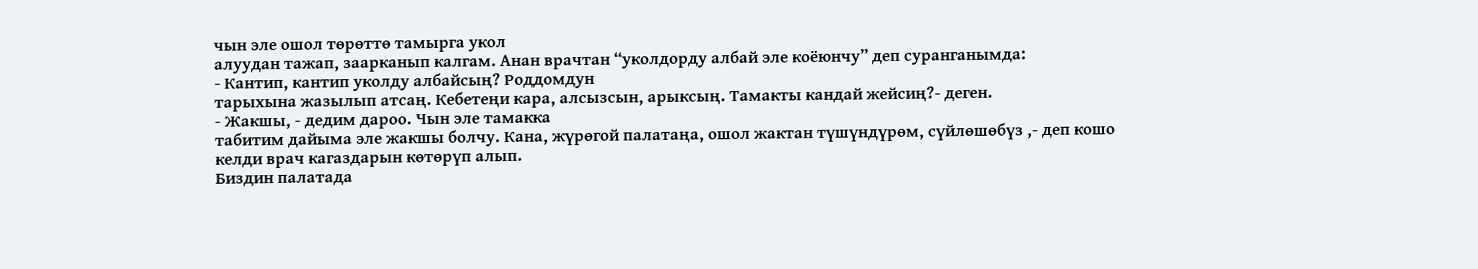чын эле ошол төрөттө тамырга укол
алуудан тажап, заарканып калгам. Анан врачтан “уколдорду албай эле коёюнчу” деп суранганымда:
- Кантип, кантип уколду албайсың? Роддомдун
тарыхына жазылып атсаң. Кебетеңи кара, алсызсын, арыксың. Тамакты кандай жейсиң?- деген.
- Жакшы, - дедим дароо. Чын эле тамакка
табитим дайыма эле жакшы болчу. Кана, жүрөгой палатаңа, ошол жактан түшүндүрөм, сүйлөшөбүз ,- деп кошо келди врач кагаздарын көтөрүп алып.
Биздин палатада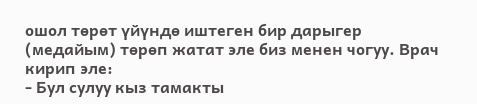ошол төрөт үйүндө иштеген бир дарыгер (медайым) төрөп жатат эле биз менен чогуу. Врач кирип эле:
- Бул сулуу кыз тамакты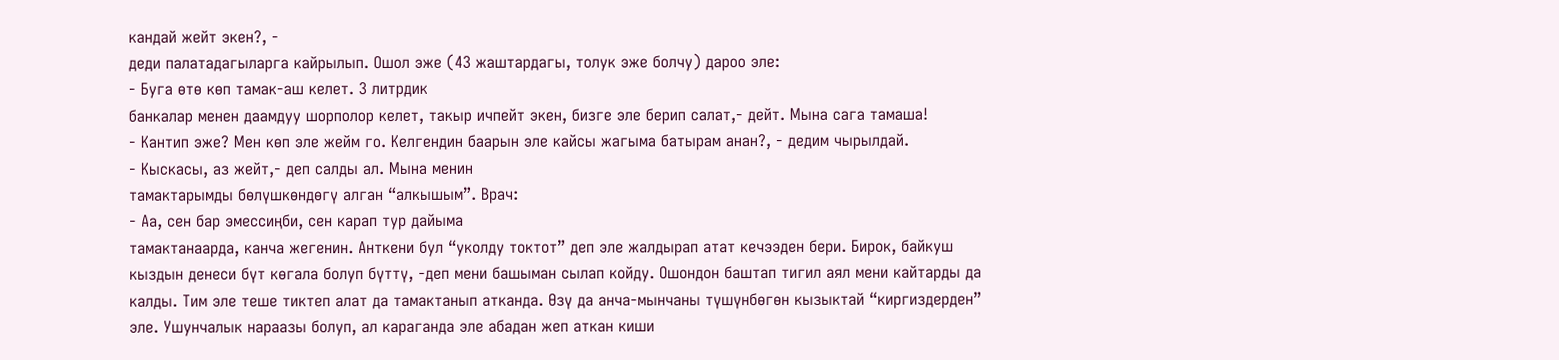кандай жейт экен?, -
деди палатадагыларга кайрылып. Ошол эже (43 жаштардагы, толук эже болчу) дароо эле:
- Буга өтө көп тамак-аш келет. 3 литрдик
банкалар менен даамдуу шорполор келет, такыр ичпейт экен, бизге эле берип салат,- дейт. Мына сага тамаша!
- Кантип эже? Мен көп эле жейм го. Келгендин баарын эле кайсы жагыма батырам анан?, - дедим чырылдай.
- Кыскасы, аз жейт,- деп салды ал. Мына менин
тамактарымды бөлүшкөндөгү алган “алкышым”. Врач:
- Аа, сен бар эмессиңби, сен карап тур дайыма
тамактанаарда, канча жегенин. Анткени бул “уколду токтот” деп эле жалдырап атат кечээден бери. Бирок, байкуш кыздын денеси бүт көгала болуп бүттү, -деп мени башыман сылап койду. Ошондон баштап тигил аял мени кайтарды да калды. Тим эле теше тиктеп алат да тамактанып атканда. Өзү да анча-мынчаны түшүнбөгөн кызыктай “киргиздерден” эле. Ушунчалык нараазы болуп, ал караганда эле абадан жеп аткан киши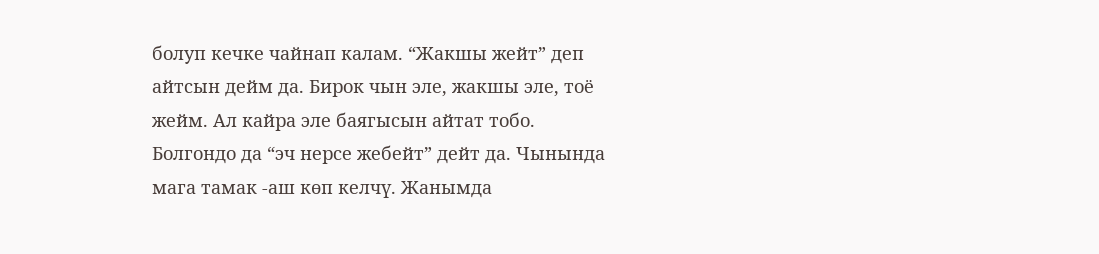болуп кечке чайнап калам. “Жакшы жейт” деп айтсын дейм да. Бирок чын эле, жакшы эле, тоё жейм. Ал кайра эле баягысын айтат тобо. Болгондо да “эч нерсе жебейт” дейт да. Чынында мага тамак -аш көп келчү. Жанымда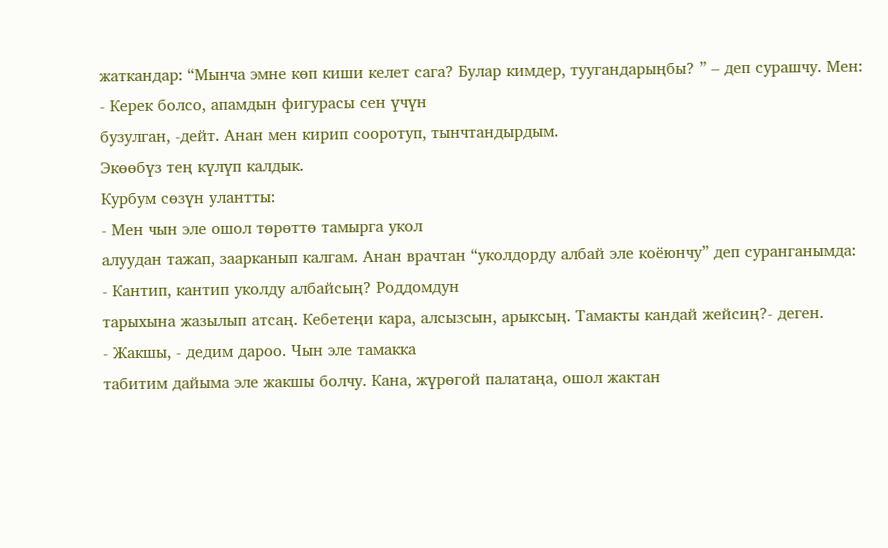жаткандар: “Мынча эмне көп киши келет сага? Булар кимдер, туугандарыңбы? ” – деп сурашчу. Мен:
- Керек болсо, апамдын фигурасы сен үчүн
бузулган, -дейт. Анан мен кирип сооротуп, тынчтандырдым.
Экөөбүз тең күлүп калдык.
Курбум сөзүн улантты:
- Мен чын эле ошол төрөттө тамырга укол
алуудан тажап, заарканып калгам. Анан врачтан “уколдорду албай эле коёюнчу” деп суранганымда:
- Кантип, кантип уколду албайсың? Роддомдун
тарыхына жазылып атсаң. Кебетеңи кара, алсызсын, арыксың. Тамакты кандай жейсиң?- деген.
- Жакшы, - дедим дароо. Чын эле тамакка
табитим дайыма эле жакшы болчу. Кана, жүрөгой палатаңа, ошол жактан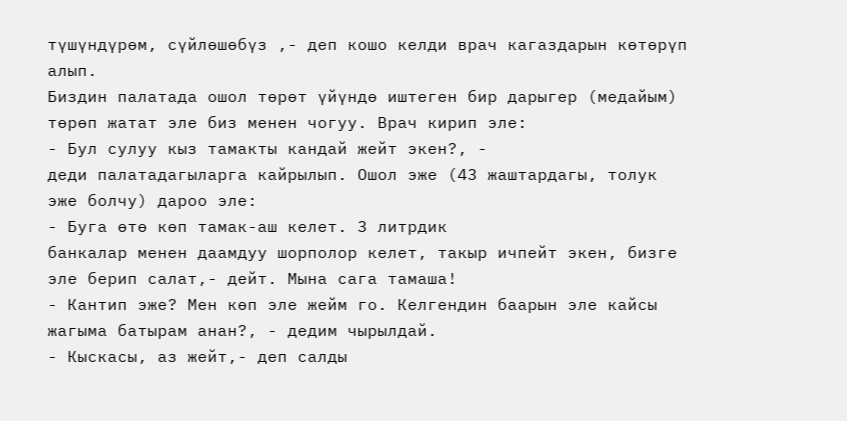түшүндүрөм, сүйлөшөбүз ,- деп кошо келди врач кагаздарын көтөрүп алып.
Биздин палатада ошол төрөт үйүндө иштеген бир дарыгер (медайым) төрөп жатат эле биз менен чогуу. Врач кирип эле:
- Бул сулуу кыз тамакты кандай жейт экен?, -
деди палатадагыларга кайрылып. Ошол эже (43 жаштардагы, толук эже болчу) дароо эле:
- Буга өтө көп тамак-аш келет. 3 литрдик
банкалар менен даамдуу шорполор келет, такыр ичпейт экен, бизге эле берип салат,- дейт. Мына сага тамаша!
- Кантип эже? Мен көп эле жейм го. Келгендин баарын эле кайсы жагыма батырам анан?, - дедим чырылдай.
- Кыскасы, аз жейт,- деп салды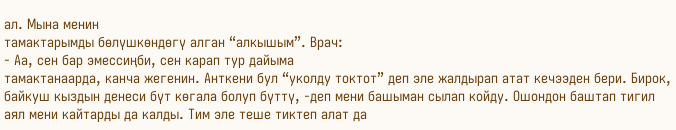ал. Мына менин
тамактарымды бөлүшкөндөгү алган “алкышым”. Врач:
- Аа, сен бар эмессиңби, сен карап тур дайыма
тамактанаарда, канча жегенин. Анткени бул “уколду токтот” деп эле жалдырап атат кечээден бери. Бирок, байкуш кыздын денеси бүт көгала болуп бүттү, -деп мени башыман сылап койду. Ошондон баштап тигил аял мени кайтарды да калды. Тим эле теше тиктеп алат да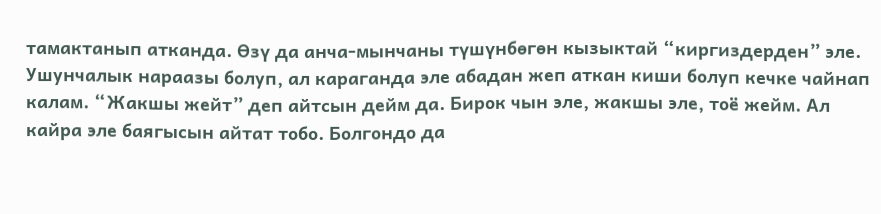тамактанып атканда. Өзү да анча-мынчаны түшүнбөгөн кызыктай “киргиздерден” эле. Ушунчалык нараазы болуп, ал караганда эле абадан жеп аткан киши болуп кечке чайнап калам. “Жакшы жейт” деп айтсын дейм да. Бирок чын эле, жакшы эле, тоё жейм. Ал кайра эле баягысын айтат тобо. Болгондо да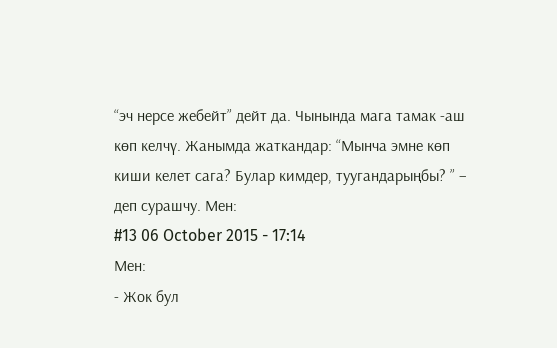“эч нерсе жебейт” дейт да. Чынында мага тамак -аш көп келчү. Жанымда жаткандар: “Мынча эмне көп киши келет сага? Булар кимдер, туугандарыңбы? ” – деп сурашчу. Мен:
#13 06 October 2015 - 17:14
Мен:
- Жок бул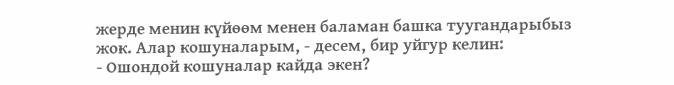жерде менин күйөөм менен баламан башка туугандарыбыз жок. Алар кошуналарым, - десем, бир уйгур келин:
- Ошондой кошуналар кайда экен?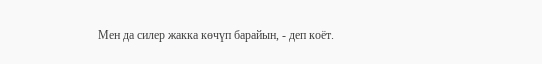Мен да силер жакка көчүп барайын, - деп коёт.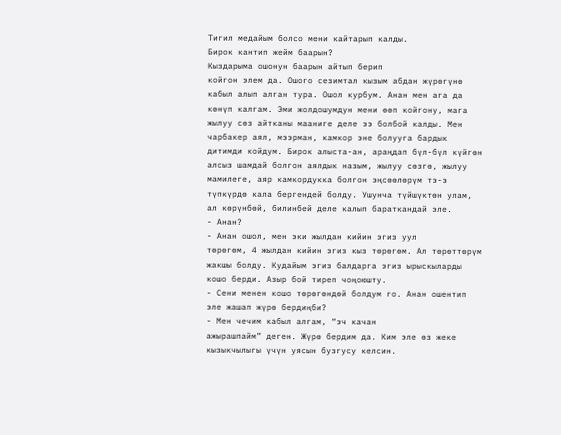Тигил медайым болсо мени кайтарып калды.
Бирок кантип жейм баарын?
Кыздарыма ошонун баарын айтып берип
койгон элем да. Ошого сезимтал кызым абдан жүрөгүнө кабыл алып алган тура. Ошол курбум. Анан мен ага да көнүп калгам. Эми жолдошумдун мени өөп койгону, мага жылуу сөз айтканы мааниге деле ээ болбой калды. Мен чарбакер аял, мээрман, камкор эне болууга бардык дитимди койдум. Бирок алыста-ан, араңдап бүл-бүл күйгөн алсыз шамдай болгон аялдык назым, жылуу сөзгө, жылуу мамилеге, аяр камкордукка болгон эңсөөлөрүм тэ-э түпкүрдө кала бергендей болду. Ушунча түйшүктөн улам, ал көрүнбөй, билинбей деле калып бараткандай эле.
- Анан?
- Анан ошол, мен эки жылдан кийин эгиз уул
төрөгөм, 4 жылдан кийин эгиз кыз төрөгөм. Ал төрөттөрүм жакшы болду. Кудайым эгиз балдарга эгиз ырыскыларды кошо берди. Азыр бой тиреп чоңоюшту.
- Сени менен кошо төрөгөндөй болдум го. Анан ошентип эле жашап жүрө бердиңби?
- Мен чечим кабыл алгам, “эч качан
ажырашпайм” деген. Жүрө бердим да. Ким эле өз жеке кызыкчылыгы үчүн уясын бузгусу келсин.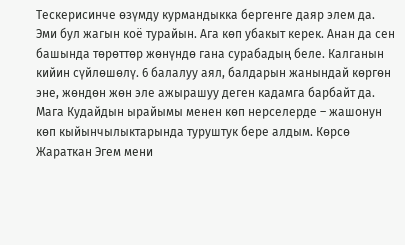Тескерисинче өзүмду курмандыкка бергенге даяр элем да.
Эми бул жагын коё турайын. Ага көп убакыт керек. Анан да сен башында төрөттөр жөнүндө гана сурабадың беле. Калганын кийин сүйлөшөлү. 6 балалуу аял, балдарын жанындай көргөн эне, жөндөн жөн эле ажырашуу деген кадамга барбайт да. Мага Кудайдын ырайымы менен көп нерселерде – жашонун көп кыйынчылыктарында туруштук бере алдым. Көрсө Жараткан Эгем мени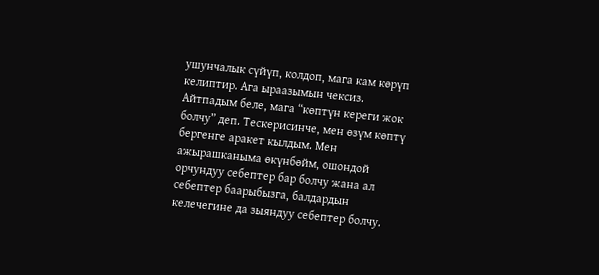ушунчалык сүйүп, колдоп, мага кам көрүп келиптир. Ага ыраазымын чексиз.
Айтпадым беле, мага “көптүн кереги жок болчу” деп. Тескерисинче, мен өзүм көптү бергенге аракет кылдым. Мен ажырашканыма өкүнбөйм, ошондой орчундуу себептер бар болчу жана ал себептер баарыбызга, балдардын келечегине да зыяндуу себептер болчу.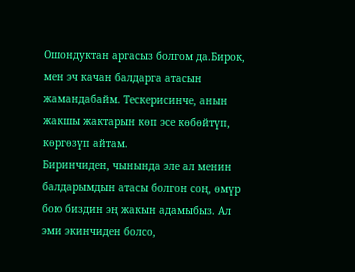Ошондуктан аргасыз болгом да.Бирок, мен эч качан балдарга атасын жамандабайм. Тескерисинче, анын жакшы жактарын көп эсе көбөйтүп, көргөзүп айтам.
Биринчиден, чынында эле ал менин балдарымдын атасы болгон соң, өмүр бою биздин эң жакын адамыбыз. Ал эми экинчиден болсо,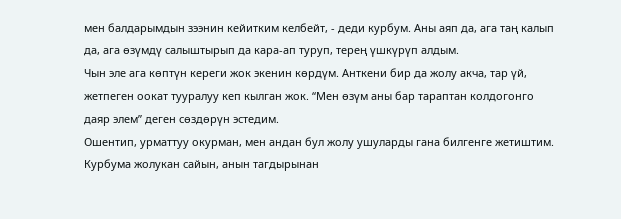мен балдарымдын зээнин кейитким келбейт, - деди курбум. Аны аяп да, ага таң калып да, ага өзүмдү салыштырып да кара-ап туруп, терең үшкүрүп алдым.
Чын эле ага көптүн кереги жок экенин көрдүм. Анткени бир да жолу акча, тар үй, жетпеген оокат тууралуу кеп кылган жок. “Мен өзүм аны бар тараптан колдогонго даяр элем” деген сөздөрүн эстедим.
Ошентип, урматтуу окурман, мен андан бул жолу ушуларды гана билгенге жетиштим.
Курбума жолукан сайын, анын тагдырынан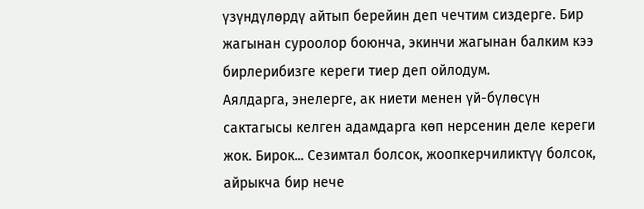үзүндүлөрдү айтып берейин деп чечтим сиздерге. Бир жагынан суроолор боюнча, экинчи жагынан балким кээ бирлерибизге кереги тиер деп ойлодум.
Аялдарга, энелерге, ак ниети менен үй-бүлөсүн сактагысы келген адамдарга көп нерсенин деле кереги жок. Бирок... Сезимтал болсок, жоопкерчиликтүү болсок, айрыкча бир нече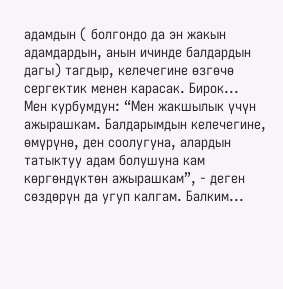адамдын ( болгондо да эн жакын адамдардын, анын ичинде балдардын дагы) тагдыр, келечегине өзгөчө сергектик менен карасак. Бирок...
Мен курбумдун: “Мен жакшылык үчүн ажырашкам. Балдарымдын келечегине, өмүрүнө, ден соолугуна, алардын татыктуу адам болушуна кам көргөндүктөн ажырашкам”, - деген сөздөрүн да угуп калгам. Балким...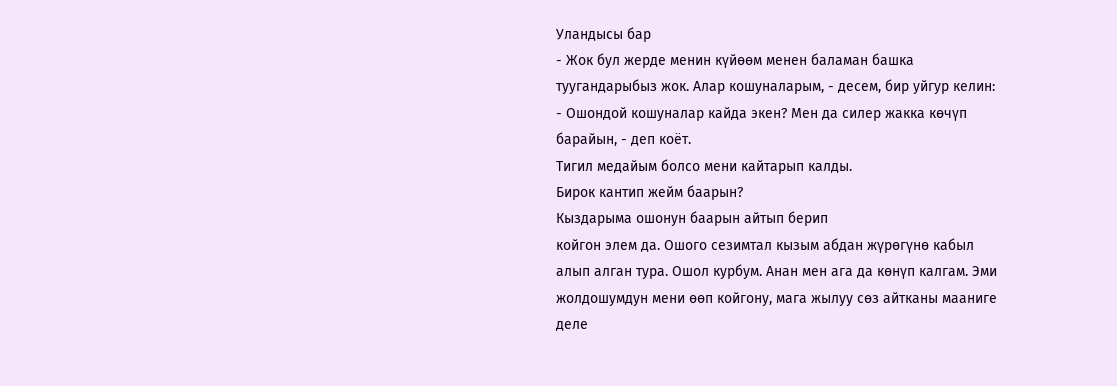Уландысы бар
- Жок бул жерде менин күйөөм менен баламан башка туугандарыбыз жок. Алар кошуналарым, - десем, бир уйгур келин:
- Ошондой кошуналар кайда экен? Мен да силер жакка көчүп барайын, - деп коёт.
Тигил медайым болсо мени кайтарып калды.
Бирок кантип жейм баарын?
Кыздарыма ошонун баарын айтып берип
койгон элем да. Ошого сезимтал кызым абдан жүрөгүнө кабыл алып алган тура. Ошол курбум. Анан мен ага да көнүп калгам. Эми жолдошумдун мени өөп койгону, мага жылуу сөз айтканы мааниге деле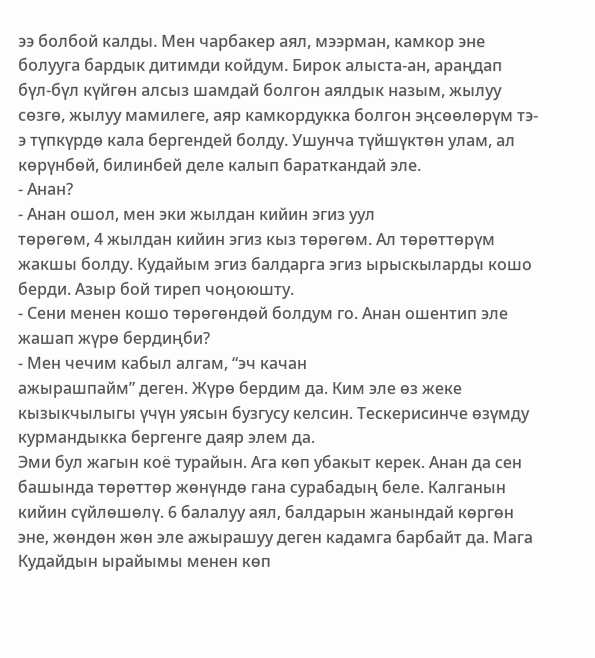ээ болбой калды. Мен чарбакер аял, мээрман, камкор эне болууга бардык дитимди койдум. Бирок алыста-ан, араңдап бүл-бүл күйгөн алсыз шамдай болгон аялдык назым, жылуу сөзгө, жылуу мамилеге, аяр камкордукка болгон эңсөөлөрүм тэ-э түпкүрдө кала бергендей болду. Ушунча түйшүктөн улам, ал көрүнбөй, билинбей деле калып бараткандай эле.
- Анан?
- Анан ошол, мен эки жылдан кийин эгиз уул
төрөгөм, 4 жылдан кийин эгиз кыз төрөгөм. Ал төрөттөрүм жакшы болду. Кудайым эгиз балдарга эгиз ырыскыларды кошо берди. Азыр бой тиреп чоңоюшту.
- Сени менен кошо төрөгөндөй болдум го. Анан ошентип эле жашап жүрө бердиңби?
- Мен чечим кабыл алгам, “эч качан
ажырашпайм” деген. Жүрө бердим да. Ким эле өз жеке кызыкчылыгы үчүн уясын бузгусу келсин. Тескерисинче өзүмду курмандыкка бергенге даяр элем да.
Эми бул жагын коё турайын. Ага көп убакыт керек. Анан да сен башында төрөттөр жөнүндө гана сурабадың беле. Калганын кийин сүйлөшөлү. 6 балалуу аял, балдарын жанындай көргөн эне, жөндөн жөн эле ажырашуу деген кадамга барбайт да. Мага Кудайдын ырайымы менен көп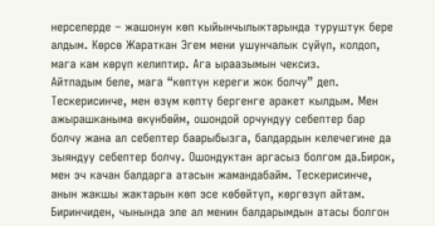нерселерде – жашонун көп кыйынчылыктарында туруштук бере алдым. Көрсө Жараткан Эгем мени ушунчалык сүйүп, колдоп, мага кам көрүп келиптир. Ага ыраазымын чексиз.
Айтпадым беле, мага “көптүн кереги жок болчу” деп. Тескерисинче, мен өзүм көптү бергенге аракет кылдым. Мен ажырашканыма өкүнбөйм, ошондой орчундуу себептер бар болчу жана ал себептер баарыбызга, балдардын келечегине да зыяндуу себептер болчу. Ошондуктан аргасыз болгом да.Бирок, мен эч качан балдарга атасын жамандабайм. Тескерисинче, анын жакшы жактарын көп эсе көбөйтүп, көргөзүп айтам.
Биринчиден, чынында эле ал менин балдарымдын атасы болгон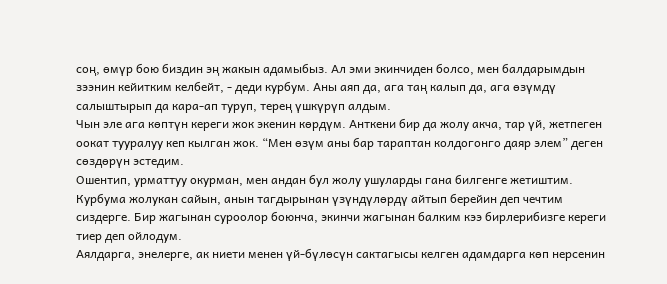соң, өмүр бою биздин эң жакын адамыбыз. Ал эми экинчиден болсо, мен балдарымдын зээнин кейитким келбейт, - деди курбум. Аны аяп да, ага таң калып да, ага өзүмдү салыштырып да кара-ап туруп, терең үшкүрүп алдым.
Чын эле ага көптүн кереги жок экенин көрдүм. Анткени бир да жолу акча, тар үй, жетпеген оокат тууралуу кеп кылган жок. “Мен өзүм аны бар тараптан колдогонго даяр элем” деген сөздөрүн эстедим.
Ошентип, урматтуу окурман, мен андан бул жолу ушуларды гана билгенге жетиштим.
Курбума жолукан сайын, анын тагдырынан үзүндүлөрдү айтып берейин деп чечтим сиздерге. Бир жагынан суроолор боюнча, экинчи жагынан балким кээ бирлерибизге кереги тиер деп ойлодум.
Аялдарга, энелерге, ак ниети менен үй-бүлөсүн сактагысы келген адамдарга көп нерсенин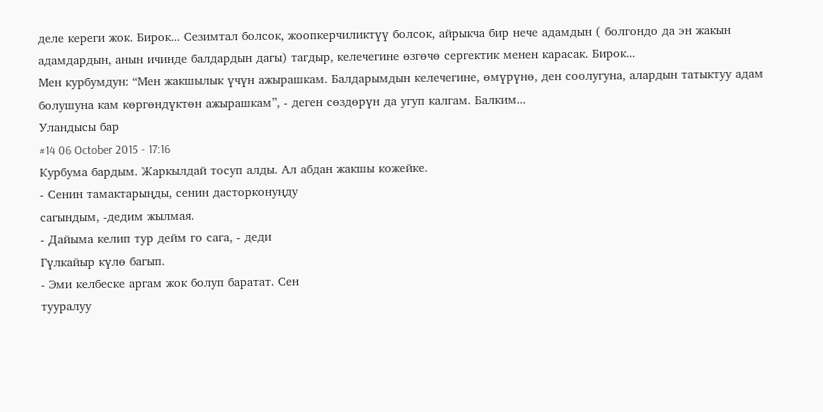деле кереги жок. Бирок... Сезимтал болсок, жоопкерчиликтүү болсок, айрыкча бир нече адамдын ( болгондо да эн жакын адамдардын, анын ичинде балдардын дагы) тагдыр, келечегине өзгөчө сергектик менен карасак. Бирок...
Мен курбумдун: “Мен жакшылык үчүн ажырашкам. Балдарымдын келечегине, өмүрүнө, ден соолугуна, алардын татыктуу адам болушуна кам көргөндүктөн ажырашкам”, - деген сөздөрүн да угуп калгам. Балким...
Уландысы бар
#14 06 October 2015 - 17:16
Курбума бардым. Жаркылдай тосуп алды. Ал абдан жакшы кожейке.
- Сенин тамактарыңды, сенин дасторконуңду
сагындым, -дедим жылмая.
- Дайыма келип тур дейм го сага, - деди
Гүлкайыр күлө багып.
- Эми келбеске аргам жок болуп баратат. Сен
тууралуу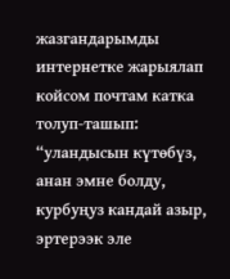жазгандарымды интернетке жарыялап койсом почтам катка толуп-ташып: “уландысын күтөбүз, анан эмне болду, курбуңуз кандай азыр, эртерээк эле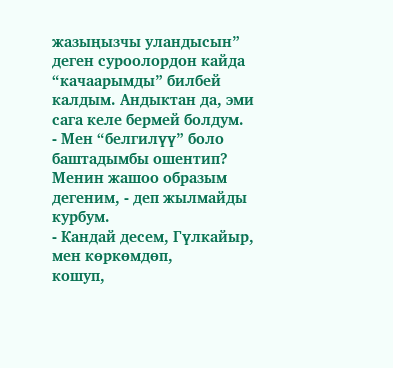жазыңызчы уландысын” деген суроолордон кайда “качаарымды” билбей калдым. Андыктан да, эми сага келе бермей болдум.
- Мен “белгилүү” боло баштадымбы ошентип? Менин жашоо образым дегеним, - деп жылмайды курбум.
- Кандай десем, Гүлкайыр, мен көркөмдөп,
кошуп,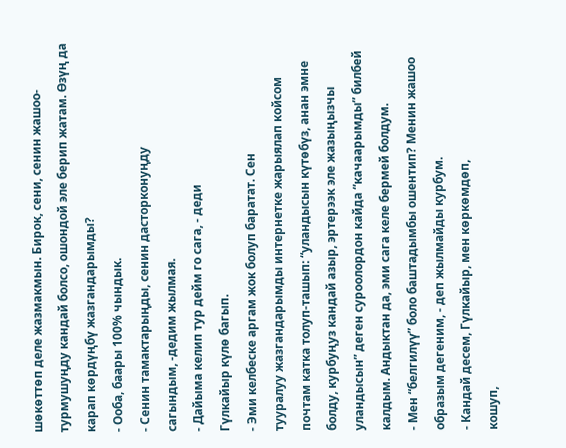шөкөттөп деле жазмакмын. Бирок, сени, сенин жашоо-турмушуңду кандай болсо, ошондой эле берип жатам. Өзүң да карап көрдүңбү жазгандарымды?
- Ооба, баары 100% чындык.
- Сенин тамактарыңды, сенин дасторконуңду
сагындым, -дедим жылмая.
- Дайыма келип тур дейм го сага, - деди
Гүлкайыр күлө багып.
- Эми келбеске аргам жок болуп баратат. Сен
тууралуу жазгандарымды интернетке жарыялап койсом почтам катка толуп-ташып: “уландысын күтөбүз, анан эмне болду, курбуңуз кандай азыр, эртерээк эле жазыңызчы уландысын” деген суроолордон кайда “качаарымды” билбей калдым. Андыктан да, эми сага келе бермей болдум.
- Мен “белгилүү” боло баштадымбы ошентип? Менин жашоо образым дегеним, - деп жылмайды курбум.
- Кандай десем, Гүлкайыр, мен көркөмдөп,
кошуп,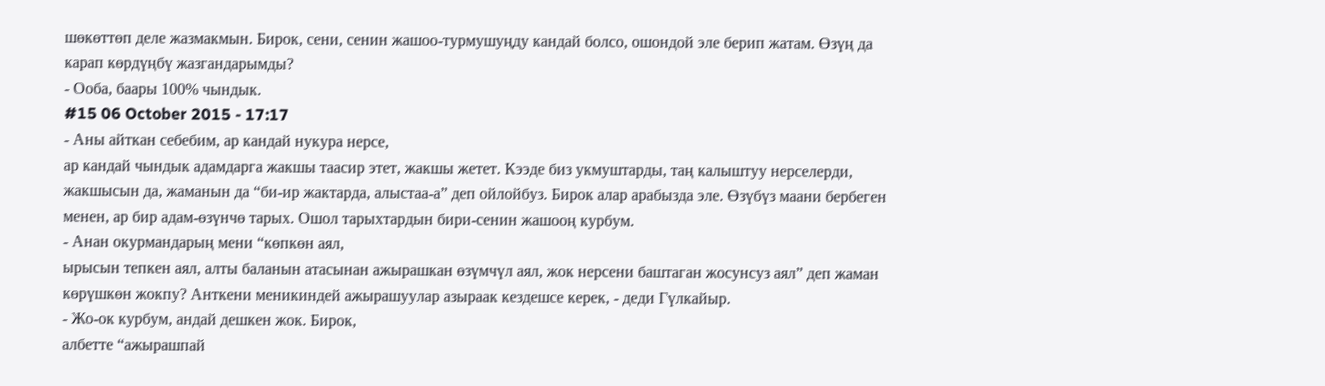шөкөттөп деле жазмакмын. Бирок, сени, сенин жашоо-турмушуңду кандай болсо, ошондой эле берип жатам. Өзүң да карап көрдүңбү жазгандарымды?
- Ооба, баары 100% чындык.
#15 06 October 2015 - 17:17
- Аны айткан себебим, ар кандай нукура нерсе,
ар кандай чындык адамдарга жакшы таасир этет, жакшы жетет. Кээде биз укмуштарды, таң калыштуу нерселерди, жакшысын да, жаманын да “би-ир жактарда, алыстаа-а” деп ойлойбуз. Бирок алар арабызда эле. Өзүбүз маани бербеген менен, ар бир адам-өзүнчө тарых. Ошол тарыхтардын бири-сенин жашооң курбум.
- Анан окурмандарың мени “көпкөн аял,
ырысын тепкен аял, алты баланын атасынан ажырашкан өзүмчүл аял, жок нерсени баштаган жосунсуз аял” деп жаман көрүшкөн жокпу? Анткени меникиндей ажырашуулар азыраак кездешсе керек, - деди Гүлкайыр.
- Жо-ок курбум, андай дешкен жок. Бирок,
албетте “ажырашпай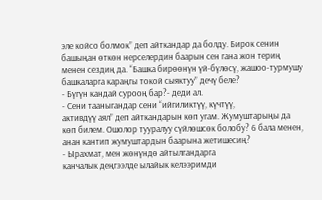эле койсо болмок” деп айткандар да болду. Бирок сенин башыңан өткөн нерселердин баарын сен гана жон териң менен сездиң да. “Башка бирөөнүн үй-бүлөсү, жашоо-турмушу башкаларга караңгы токой сыяктуу” дечү беле?
- Бүгүн кандай сурооң бар?- деди ал.
- Сени тааныгандар сени “ийгиликтүү, күчтүү,
активдүү аял” деп айткандарын көп угам. Жумуштарыңы да көп билем. Ошолор тууралуу сүйлөшсөк болобу? 6 бала менен, анан кантип жумуштардын баарына жетишесиң?
- Ырахмат, мен жөнүндө айтылгандарга
канчалык деңгээлде ылайык келээримди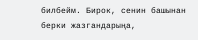билбейм. Бирок, сенин башынан берки жазгандарыңа,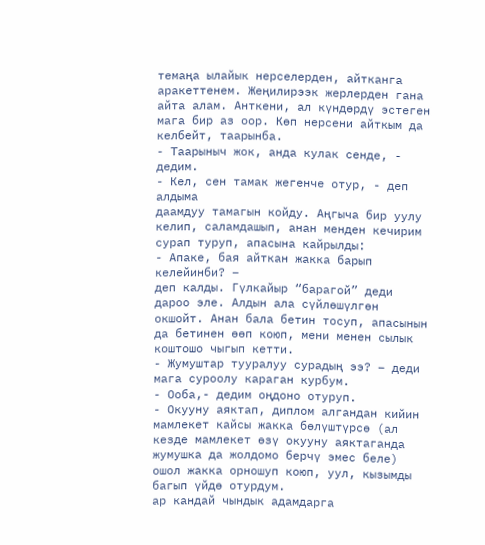темаңа ылайык нерселерден, айтканга аракеттенем. Жеңилирээк жерлерден гана айта алам. Анткени, ал күндөрдү эстеген мага бир аз оор. Көп нерсени айткым да келбейт, таарынба.
- Таарыныч жок, анда кулак сенде, - дедим.
- Кел, сен тамак жегенче отур, - деп алдыма
даамдуу тамагын койду. Аңгыча бир уулу келип, саламдашып, анан менден кечирим сурап туруп, апасына кайрылды:
- Апаке, бая айткан жакка барып келейинби? –
деп калды. Гүлкайыр “барагой” деди дароо эле. Алдын ала сүйлөшүлгөн окшойт. Анан бала бетин тосуп, апасынын да бетинен өөп коюп, мени менен сылык коштошо чыгып кетти.
- Жумуштар тууралуу сурадың ээ? – деди мага суроолу караган курбум.
- Ооба,- дедим оңдоно отуруп.
- Окууну аяктап, диплом алгандан кийин
мамлекет кайсы жакка бөлүштүрсө (ал кезде мамлекет өзү окууну аяктаганда жумушка да жолдомо берчү эмес беле) ошол жакка орношуп коюп, уул, кызымды багып үйдө отурдум.
ар кандай чындык адамдарга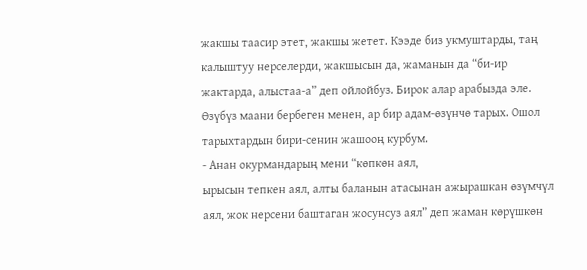жакшы таасир этет, жакшы жетет. Кээде биз укмуштарды, таң калыштуу нерселерди, жакшысын да, жаманын да “би-ир жактарда, алыстаа-а” деп ойлойбуз. Бирок алар арабызда эле. Өзүбүз маани бербеген менен, ар бир адам-өзүнчө тарых. Ошол тарыхтардын бири-сенин жашооң курбум.
- Анан окурмандарың мени “көпкөн аял,
ырысын тепкен аял, алты баланын атасынан ажырашкан өзүмчүл аял, жок нерсени баштаган жосунсуз аял” деп жаман көрүшкөн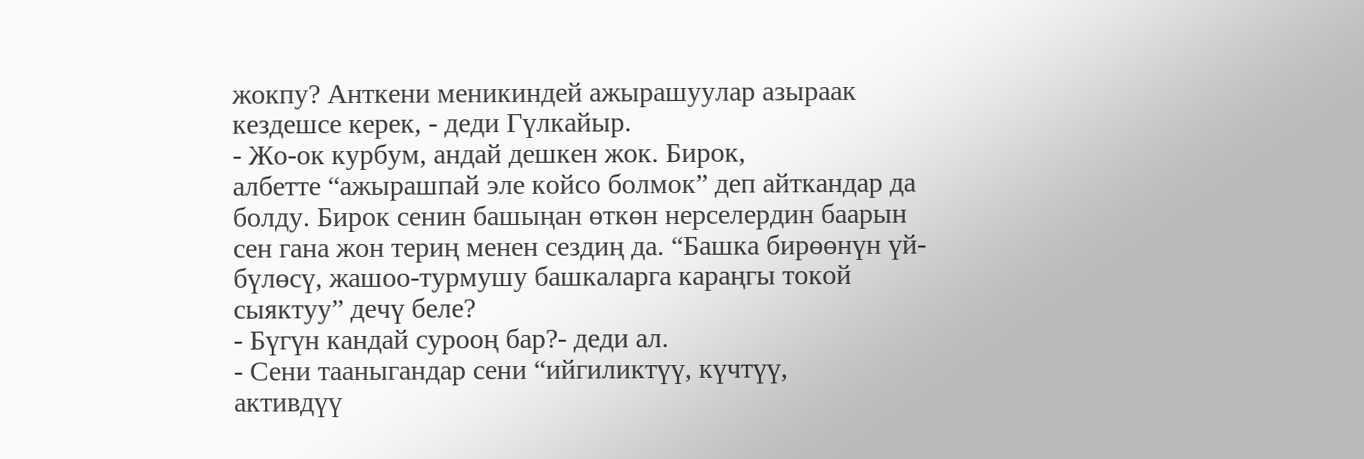жокпу? Анткени меникиндей ажырашуулар азыраак кездешсе керек, - деди Гүлкайыр.
- Жо-ок курбум, андай дешкен жок. Бирок,
албетте “ажырашпай эле койсо болмок” деп айткандар да болду. Бирок сенин башыңан өткөн нерселердин баарын сен гана жон териң менен сездиң да. “Башка бирөөнүн үй-бүлөсү, жашоо-турмушу башкаларга караңгы токой сыяктуу” дечү беле?
- Бүгүн кандай сурооң бар?- деди ал.
- Сени тааныгандар сени “ийгиликтүү, күчтүү,
активдүү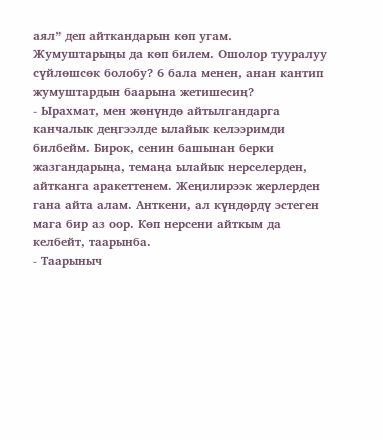аял” деп айткандарын көп угам. Жумуштарыңы да көп билем. Ошолор тууралуу сүйлөшсөк болобу? 6 бала менен, анан кантип жумуштардын баарына жетишесиң?
- Ырахмат, мен жөнүндө айтылгандарга
канчалык деңгээлде ылайык келээримди билбейм. Бирок, сенин башынан берки жазгандарыңа, темаңа ылайык нерселерден, айтканга аракеттенем. Жеңилирээк жерлерден гана айта алам. Анткени, ал күндөрдү эстеген мага бир аз оор. Көп нерсени айткым да келбейт, таарынба.
- Таарыныч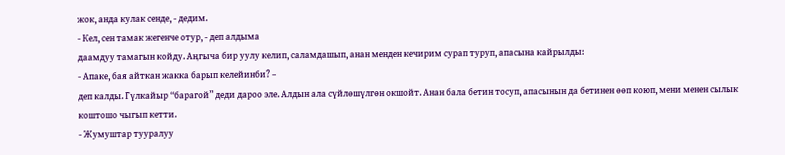жок, анда кулак сенде, - дедим.
- Кел, сен тамак жегенче отур, - деп алдыма
даамдуу тамагын койду. Аңгыча бир уулу келип, саламдашып, анан менден кечирим сурап туруп, апасына кайрылды:
- Апаке, бая айткан жакка барып келейинби? –
деп калды. Гүлкайыр “барагой” деди дароо эле. Алдын ала сүйлөшүлгөн окшойт. Анан бала бетин тосуп, апасынын да бетинен өөп коюп, мени менен сылык коштошо чыгып кетти.
- Жумуштар тууралуу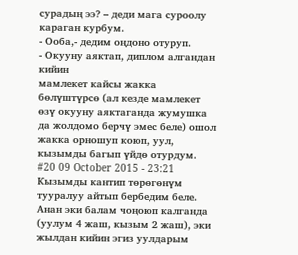сурадың ээ? – деди мага суроолу караган курбум.
- Ооба,- дедим оңдоно отуруп.
- Окууну аяктап, диплом алгандан кийин
мамлекет кайсы жакка бөлүштүрсө (ал кезде мамлекет өзү окууну аяктаганда жумушка да жолдомо берчү эмес беле) ошол жакка орношуп коюп, уул, кызымды багып үйдө отурдум.
#20 09 October 2015 - 23:21
Кызымды кантип төрөгөнүм тууралуу айтып бербедим беле. Анан эки балам чоңоюп калганда (уулум 4 жаш, кызым 2 жаш), эки жылдан кийин эгиз уулдарым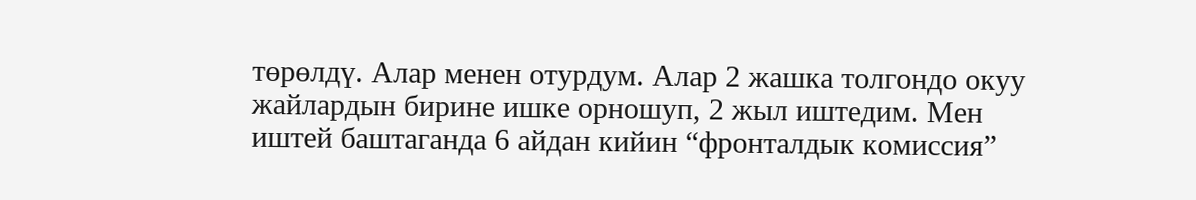төрөлдү. Алар менен отурдум. Алар 2 жашка толгондо окуу жайлардын бирине ишке орношуп, 2 жыл иштедим. Мен иштей баштаганда 6 айдан кийин “фронталдык комиссия”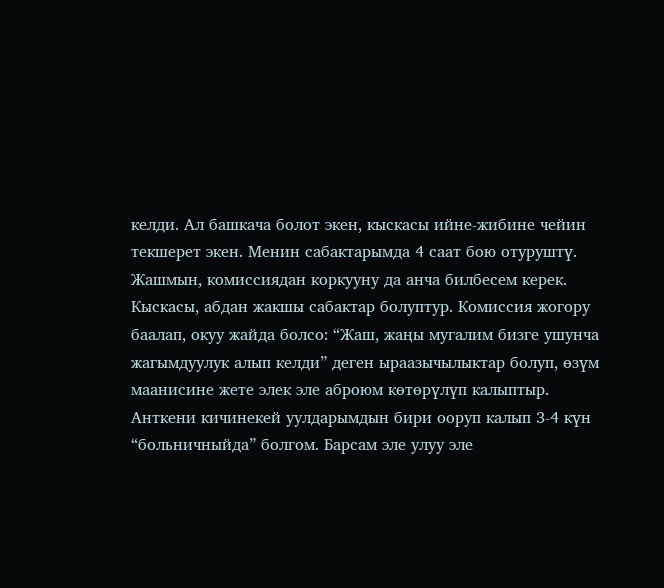келди. Ал башкача болот экен, кыскасы ийне-жибине чейин текшерет экен. Менин сабактарымда 4 саат бою отуруштү. Жашмын, комиссиядан коркууну да анча билбесем керек. Кыскасы, абдан жакшы сабактар болуптур. Комиссия жогору баалап, окуу жайда болсо: “Жаш, жаңы мугалим бизге ушунча жагымдуулук алып келди” деген ыраазычылыктар болуп, өзүм маанисине жете элек эле аброюм көтөрүлүп калыптыр. Анткени кичинекей уулдарымдын бири ооруп калып 3-4 күн “больничныйда” болгом. Барсам эле улуу эле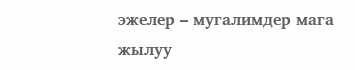эжелер – мугалимдер мага жылуу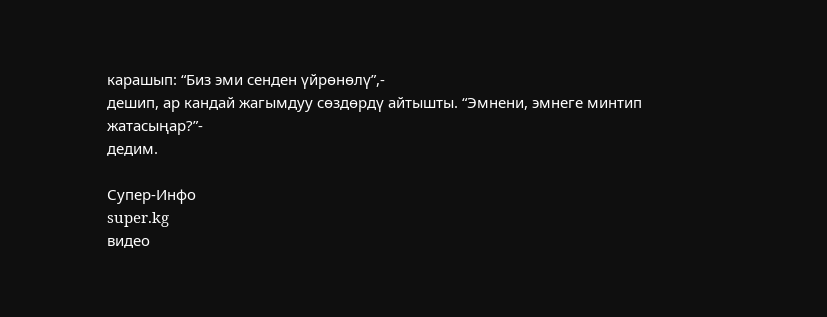карашып: “Биз эми сенден үйрөнөлү”,-
дешип, ар кандай жагымдуу сөздөрдү айтышты. “Эмнени, эмнеге минтип жатасыңар?”-
дедим.

Супер-Инфо
super.kg
видео